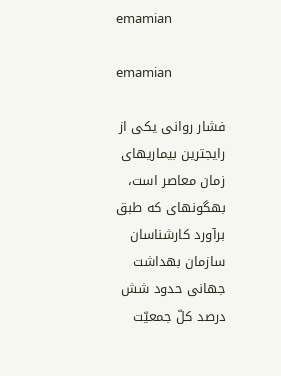emamian

emamian

فشار روانى يكى از رايجترين بيماريهاى زمان معاصر است، بهگونهاى كه طبق برآورد كارشناسان سازمان بهداشت جهانى حدود شش درصد كلّ جمعيّت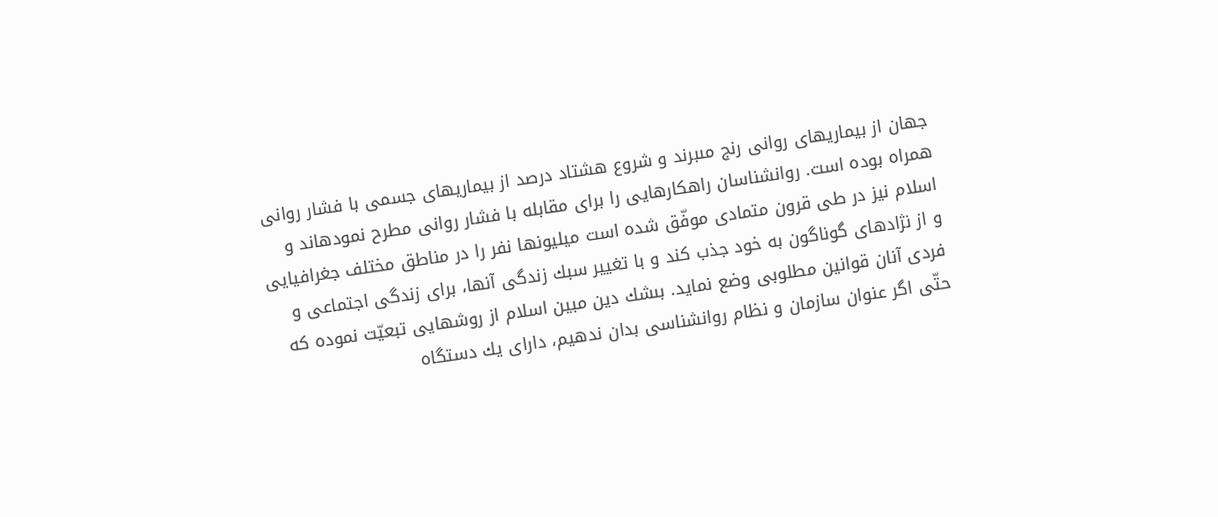جهان از بيماريهاى روانى رنج مىبرند و شروع هشتاد درصد از بيماريهاى جسمى با فشار روانى همراه بوده است. روانشناسان راهكارهايى را براى مقابله با فشار روانى مطرح نمودهاند و اسلام نيز در طى قرون متمادى موفّق شده است ميليونها نفر را در مناطق مختلف جغرافيايى و از نژادهاى گوناگون به خود جذب كند و با تغيير سبك زندگى آنها، براى زندگى اجتماعى و فردى آنان قوانين مطلوبى وضع نمايد. بىشك دين مبين اسلام از روشهايى تبعيّت نموده كه حتّى اگر عنوان سازمان و نظام روانشناسى بدان ندهيم، داراى يك دستگاه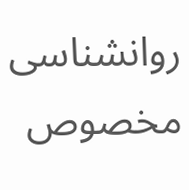روانشناسى مخصوص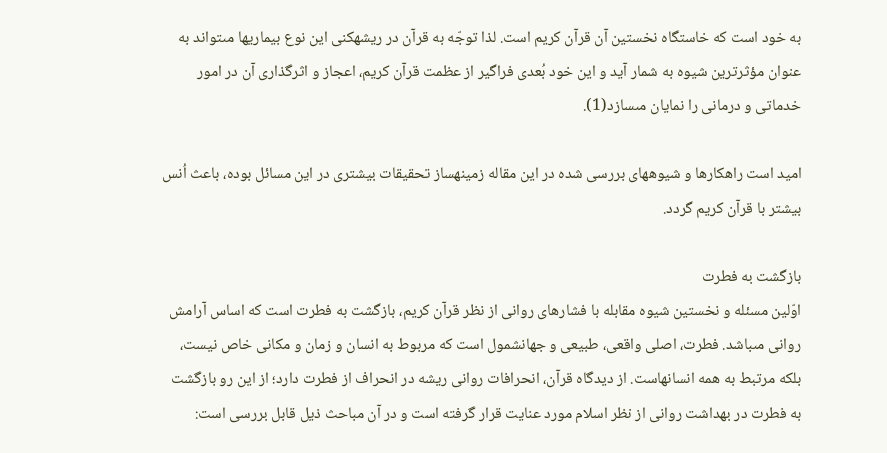به خود است كه خاستگاه نخستين آن قرآن كريم است. لذا توجّه به قرآن در ريشهكنى اين نوع بيماريها مىتواند به عنوان مؤثرترين شيوه به شمار آيد و اين خود بُعدى فراگير از عظمت قرآن كريم، اعجاز و اثرگذارى آن در امور خدماتى و درمانى را نمايان مىسازد(1).

اميد است راهكارها و شيوههاى بررسى شده در اين مقاله زمينهساز تحقيقات بيشترى در اين مسائل بوده، باعث اُنس بيشتر با قرآن كريم گردد.

بازگشت به فطرت
اوّلين مسئله و نخستين شيوه مقابله با فشارهاى روانى از نظر قرآن كريم، بازگشت به فطرت است كه اساس آرامش روانى مىباشد. فطرت، اصلى واقعى، طبيعى و جهانشمول است كه مربوط به انسان و زمان و مكانى خاص نيست، بلكه مرتبط به همه انسانهاست. از ديدگاه قرآن، انحرافات روانى ريشه در انحراف از فطرت دارد؛ از اين رو بازگشت به فطرت در بهداشت روانى از نظر اسلام مورد عنايت قرار گرفته است و در آن مباحث ذيل قابل بررسى است: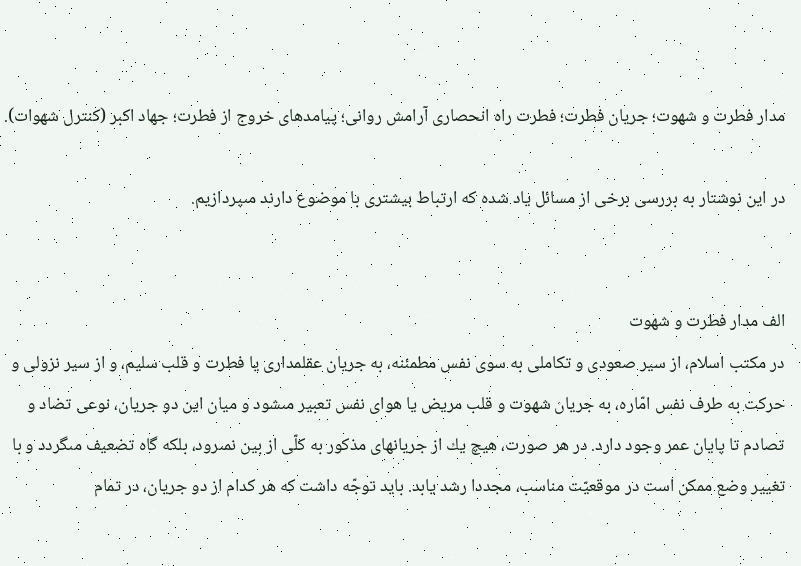مدار فطرت و شهوت؛ جريان فطرت؛ فطرت راه انحصارى آرامش روانى؛ پيامدهاى خروج از فطرت؛ جهاد اكبر (كنترل شهوات).

در اين نوشتار به بررسى برخى از مسائل ياد شده كه ارتباط بيشترى با موضوع دارند مىپردازيم.


الف مدار فطرت و شهوت
در مكتب اسلام، از سير صعودى و تكاملى به سوى نفس مطمئنه، به جريان عقلمدارى يا فطرت و قلب سليم، و از سير نزولى و حركت به طرف نفس امّاره، به جريان شهوت و قلب مريض يا هواى نفس تعبير مىشود و ميان اين دو جريان، نوعى تضاد و تصادم تا پايان عمر وجود دارد. در هر صورت، هيچ يك از جريانهاى مذكور به كلّى از بين نمىرود، بلكه گاه تضعيف مىگردد و با تغيير وضع ممكن است در موقعيّت مناسب، مجددا رشد يابد. بايد توجّه داشت كه هر كدام از دو جريان، در تمام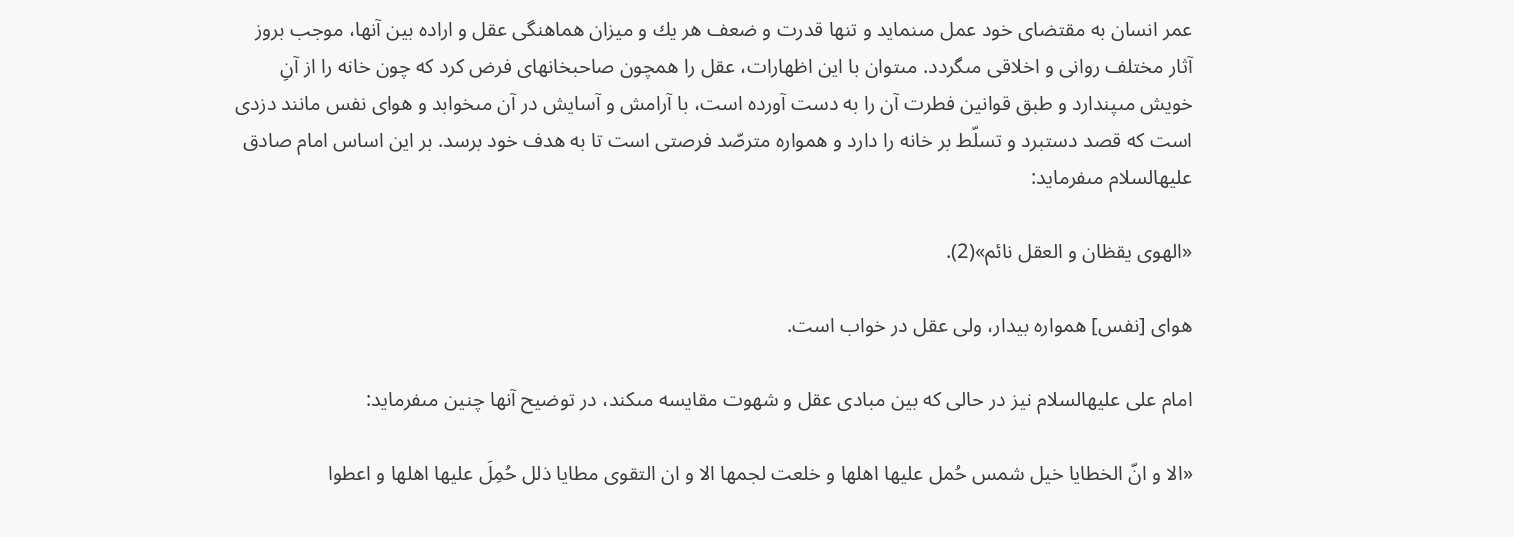عمر انسان به مقتضاى خود عمل مىنمايد و تنها قدرت و ضعف هر يك و ميزان هماهنگى عقل و اراده بين آنها، موجب بروز آثار مختلف روانى و اخلاقى مىگردد. مىتوان با اين اظهارات، عقل را همچون صاحبخانهاى فرض كرد كه چون خانه را از آنِ خويش مىپندارد و طبق قوانين فطرت آن را به دست آورده است، با آرامش و آسايش در آن مىخوابد و هواى نفس مانند دزدى است كه قصد دستبرد و تسلّط بر خانه را دارد و همواره مترصّد فرصتى است تا به هدف خود برسد. بر اين اساس امام صادق عليهالسلام مىفرمايد:

«الهوى يقظان و العقل نائم»(2).

هواى [نفس] همواره بيدار، ولى عقل در خواب است.

امام على عليهالسلام نيز در حالى كه بين مبادى عقل و شهوت مقايسه مىكند، در توضيح آنها چنين مىفرمايد:

«الا و انّ الخطايا خيل شمس حُمل عليها اهلها و خلعت لجمها الا و ان التقوى مطايا ذلل حُمِلَ عليها اهلها و اعطوا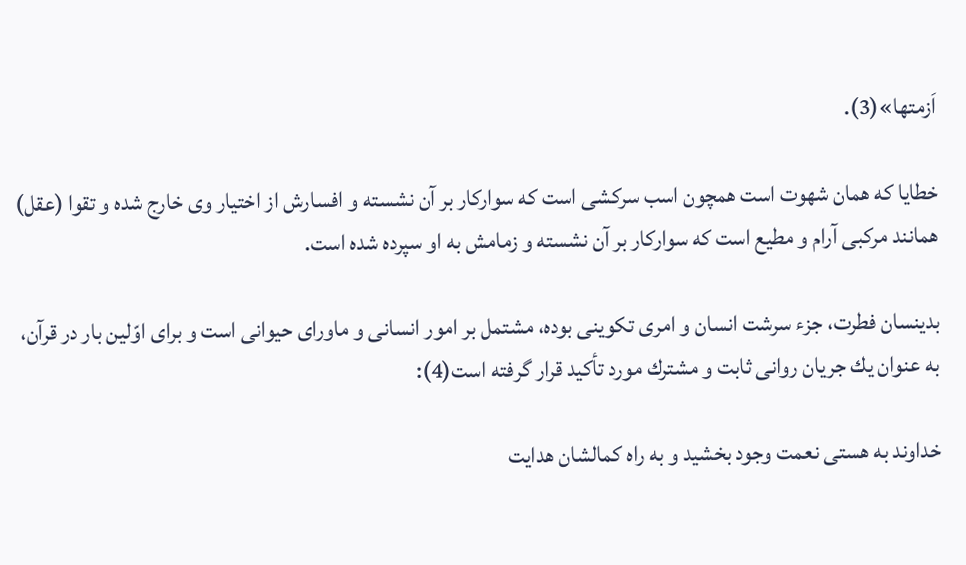اَزمتها»(3).

خطايا كه همان شهوت است همچون اسب سركشى است كه سواركار بر آن نشسته و افسارش از اختيار وى خارج شده و تقوا (عقل) همانند مركبى آرام و مطيع است كه سواركار بر آن نشسته و زمامش به او سپرده شده است.

بدينسان فطرت، جزء سرشت انسان و امرى تكوينى بوده، مشتمل بر امور انسانى و ماوراى حيوانى است و براى اوّلين بار در قرآن، به عنوان يك جريان روانى ثابت و مشترك مورد تأكيد قرار گرفته است(4):

خداوند به هستى نعمت وجود بخشيد و به راه كمالشان هدايت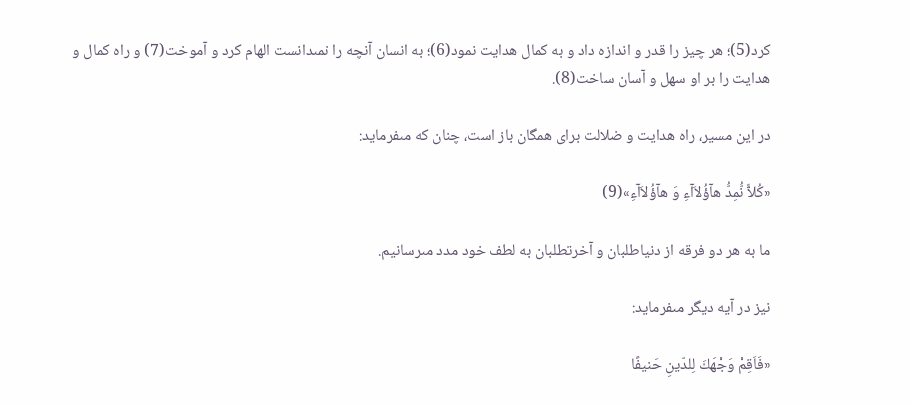كرد(5)؛ هر چيز را قدر و اندازه داد و به كمال هدايت نمود(6)؛ به انسان آنچه را نمىدانست الهام كرد و آموخت(7) و راه كمال و هدايت را بر او سهل و آسان ساخت(8).

در اين مسير، راه هدايت و ضلالت براى همگان باز است، چنان كه مىفرمايد:

«كُلاًّ نُّمِدُّ هآؤُلاَآءِ وَ هآؤُلاَآءِ»(9)

ما به هر دو فرقه از دنياطلبان و آخرتطلبان به لطف خود مدد مىرسانيم.

نيز در آيه ديگر مىفرمايد:

«فَاَقِمْ وَجْهَكَ لِلدّينِ حَنيفًا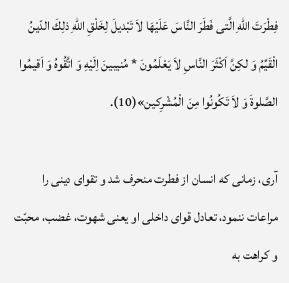فِطْرَتَ اللّهِ الَّتى فَطَرَ النَّاسَ عَلَيْهَا لاَ تَبْديلَ لِخَلْقِ اللّهِ ذلِكَ الدّينُ الْقَيِّمُ وَ لكِنَّ اَكْثَرَ النَّاسِ لاَ يَعْلَمُونَ * مُنيبينَ اِلَيْهِ وَ اتَّقُوهُ وَ اَقيمُوا الصَّلوةَ وَ لاَ تَكُونُوا مِنَ الْمُشْرِكين»(10).

آرى، زمانى كه انسان از فطرت منحرف شد و تقواى دينى را مراعات ننمود، تعادل قواى داخلى او يعنى شهوت، غضب، محبّت و كراهت به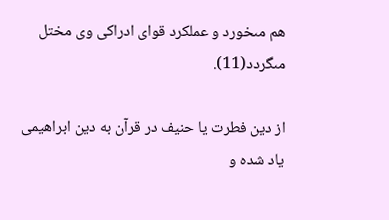هم مىخورد و عملكرد قواى ادراكى وى مختل مىگردد(11).

از دين فطرت يا حنيف در قرآن به دين ابراهيمى ياد شده و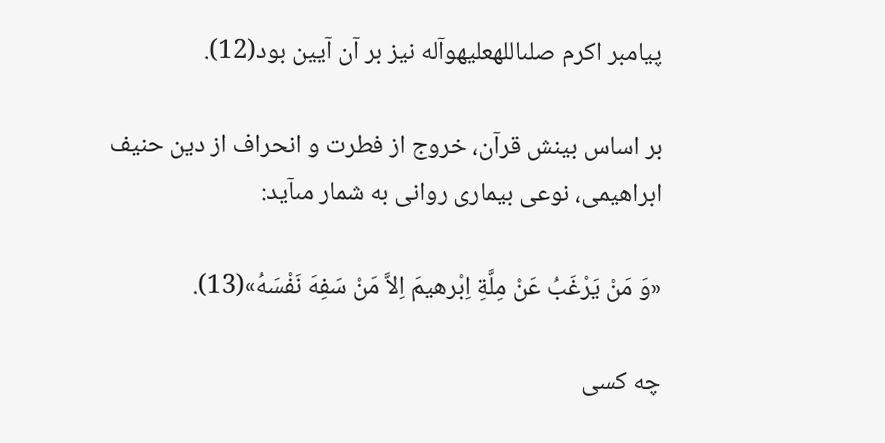پيامبر اكرم صلىاللهعليهوآله نيز بر آن آيين بود(12).

بر اساس بينش قرآن، خروج از فطرت و انحراف از دين حنيف ابراهيمى، نوعى بيمارى روانى به شمار مىآيد:

«وَ مَنْ يَرْغَبُ عَنْ مِلَّةِ اِبْرهيمَ اِلاَّ مَنْ سَفِهَ نَفْسَهُ»(13).

چه كسى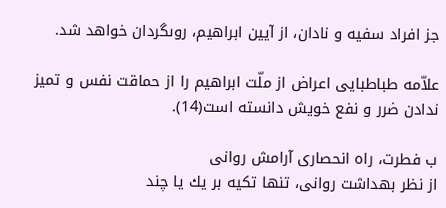جز افراد سفيه و نادان، از آيين ابراهيم، روىگردان خواهد شد.

علاّمه طباطبايى اعراض از ملّت ابراهيم را از حماقت نفس و تميز ندادن ضرر و نفع خويش دانسته است(14).

ب فطرت، راه انحصارى آرامش روانى
از نظر بهداشت روانى، تنها تكيه بر يك يا چند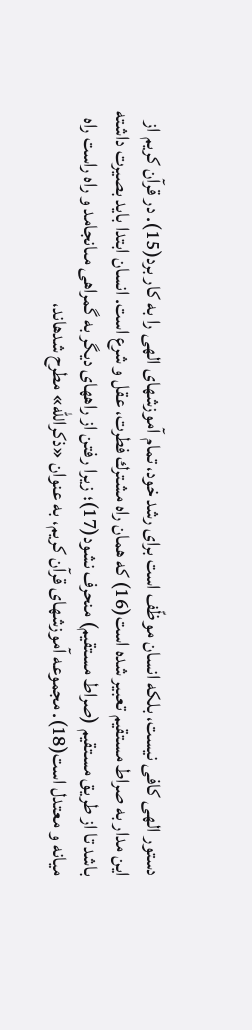دستور الهى كافى نيست، بلكه انسان موظّف است براى رشد خود، تمام آموزشهاى الهى را به كار برد(15). در قرآن كريم از اين مدار به صراط مستقيم تعبير شده است(16) كه همان راه مشترك فطرت، عقل و شرع است. انسان ابتدا بايد بصيرت داشته باشد تا از طريق مستقيم (صراط مستقيم) منحرف نشود(17)؛ زيرا رفتن از راههاى ديگر به گمراهى مىانجامد و راه راست راه ميانه و معتدل است(18). مجموعه آموزشهاى قرآن كريم، به عنوان «ذكراللّه» مطرح شدهاند،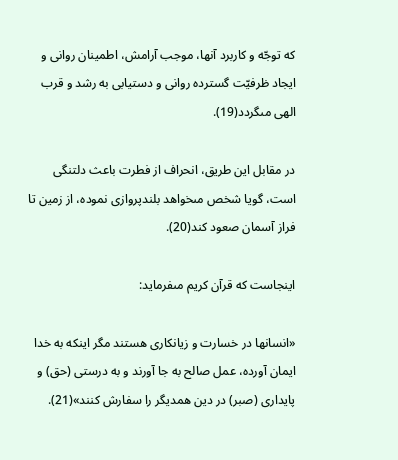كه توجّه و كاربرد آنها، موجب آرامش، اطمينان روانى و ايجاد ظرفيّت گسترده روانى و دستيابى به رشد و قرب الهى مىگردد(19).

در مقابل اين طريق، انحراف از فطرت باعث دلتنگى است، گويا شخص مىخواهد بلندپروازى نموده، از زمين تا فراز آسمان صعود كند(20).

اينجاست كه قرآن كريم مىفرمايد:

«انسانها در خسارت و زيانكارى هستند مگر اينكه به خدا ايمان آورده، عمل صالح به جا آورند و به درستى (حق) و پايدارى (صبر) در دين همديگر را سفارش كنند»(21).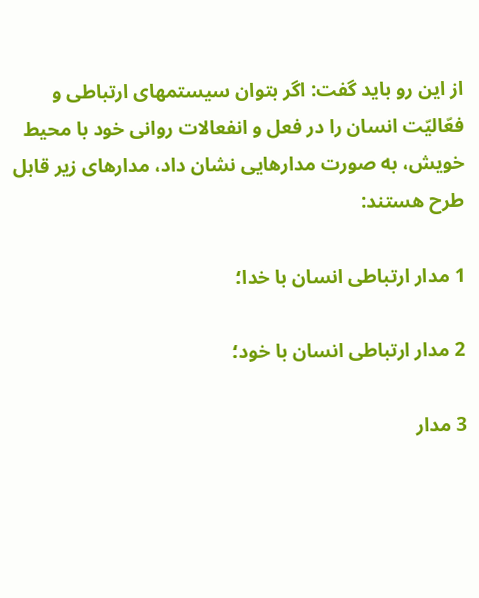از اين رو بايد گفت: اگر بتوان سيستمهاى ارتباطى و فعّاليّت انسان را در فعل و انفعالات روانى خود با محيط خويش، به صورت مدارهايى نشان داد، مدارهاى زير قابل طرح هستند:

1 مدار ارتباطى انسان با خدا؛

2 مدار ارتباطى انسان با خود؛

3 مدار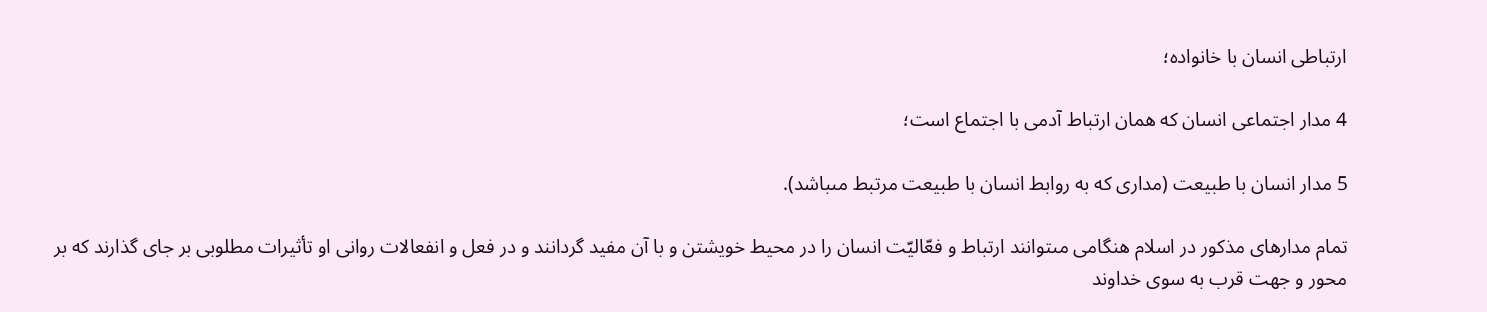ارتباطى انسان با خانواده؛

4 مدار اجتماعى انسان كه همان ارتباط آدمى با اجتماع است؛

5 مدار انسان با طبيعت (مدارى كه به روابط انسان با طبيعت مرتبط مىباشد).

تمام مدارهاى مذكور در اسلام هنگامى مىتوانند ارتباط و فعّاليّت انسان را در محيط خويشتن و با آن مفيد گردانند و در فعل و انفعالات روانى او تأثيرات مطلوبى بر جاى گذارند كه بر محور و جهت قرب به سوى خداوند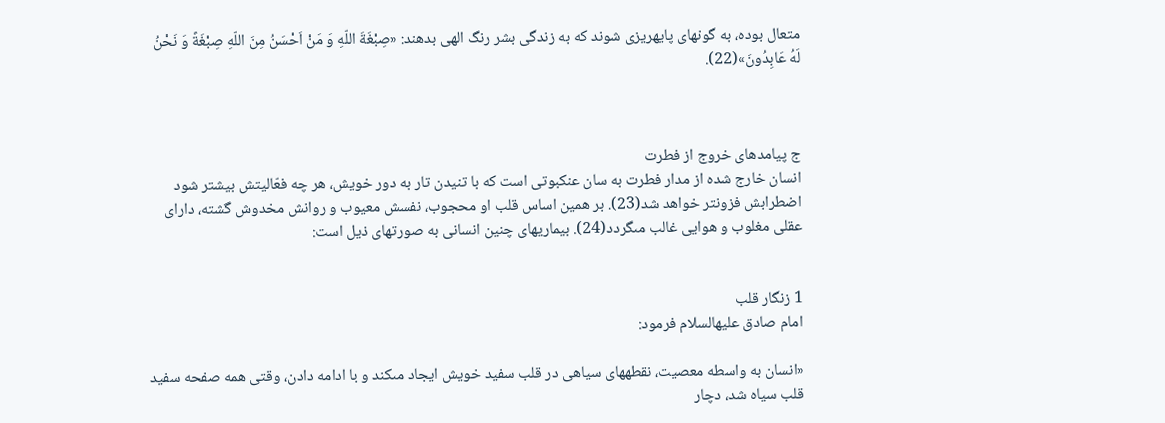متعال بوده، به گونهاى پايهريزى شوند كه به زندگى بشر رنگ الهى بدهند: «صِبْغَةَ اللّهِ وَ مَنْ اَحْسَنُ مِنَ اللّهِ صِبْغَةً وَ نَحْنُ لَهُ عَابِدُونَ»(22).



ج پيامدهاى خروج از فطرت
انسان خارج شده از مدار فطرت به سان عنكبوتى است كه با تنيدن تار به دور خويش، هر چه فعّاليتش بيشتر شود اضطرابش فزونتر خواهد شد(23). بر همين اساس قلب او محجوب، نفسش معيوب و روانش مخدوش گشته، داراى عقلى مغلوب و هوايى غالب مىگردد(24). بيماريهاى چنين انسانى به صورتهاى ذيل است:


1 زنگار قلب
امام صادق عليهالسلام فرمود:

«انسان به واسطه معصيت، نقطههاى سياهى در قلب سفيد خويش ايجاد مىكند و با ادامه دادن، وقتى همه صفحه سفيد قلب سياه شد، دچار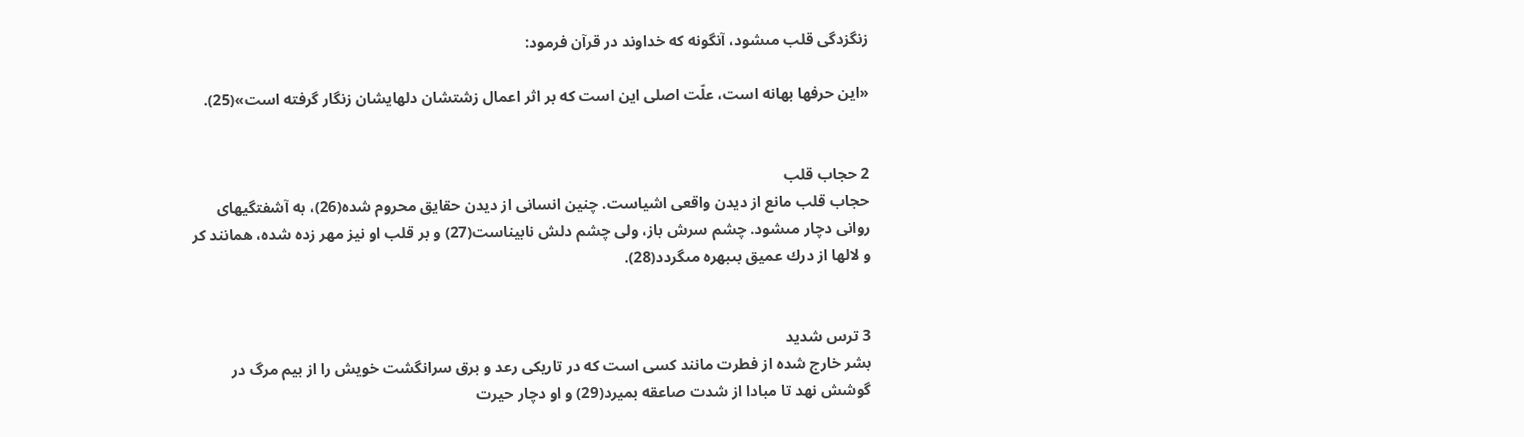زنگزدگى قلب مىشود، آنگونه كه خداوند در قرآن فرمود:

«اين حرفها بهانه است، علّت اصلى اين است كه بر اثر اعمال زشتشان دلهايشان زنگار گرفته است»(25).


2 حجاب قلب
حجاب قلب مانع از ديدن واقعى اشياست. چنين انسانى از ديدن حقايق محروم شده(26)، به آشفتگيهاى روانى دچار مىشود. چشم سرش باز، ولى چشم دلش نابيناست(27) و بر قلب او نيز مهر زده شده، همانند كر و لالها از درك عميق بىبهره مىگردد(28).


3 ترس شديد
بشر خارج شده از فطرت مانند كسى است كه در تاريكى رعد و برق سرانگشت خويش را از بيم مرگ در گوشش نهد تا مبادا از شدت صاعقه بميرد(29) و او دچار حيرت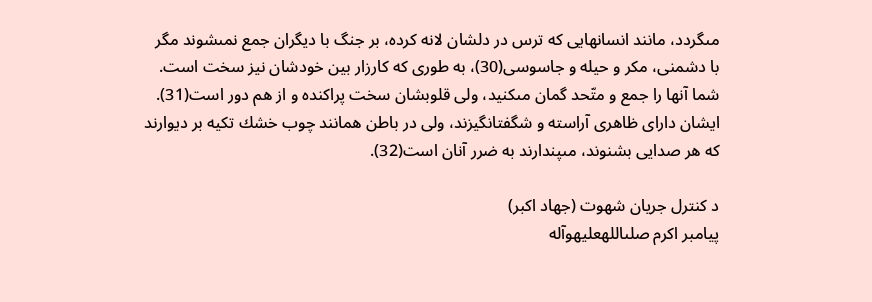مىگردد، مانند انسانهايى كه ترس در دلشان لانه كرده، بر جنگ با ديگران جمع نمىشوند مگر با دشمنى، مكر و حيله و جاسوسى(30)، به طورى كه كارزار بين خودشان نيز سخت است. شما آنها را جمع و متّحد گمان مىكنيد، ولى قلوبشان سخت پراكنده و از هم دور است(31). ايشان داراى ظاهرى آراسته و شگفتانگيزند، ولى در باطن همانند چوب خشك تكيه بر ديوارند كه هر صدايى بشنوند، مىپندارند به ضرر آنان است(32).

د كنترل جريان شهوت (جهاد اكبر)
پيامبر اكرم صلىاللهعليهوآله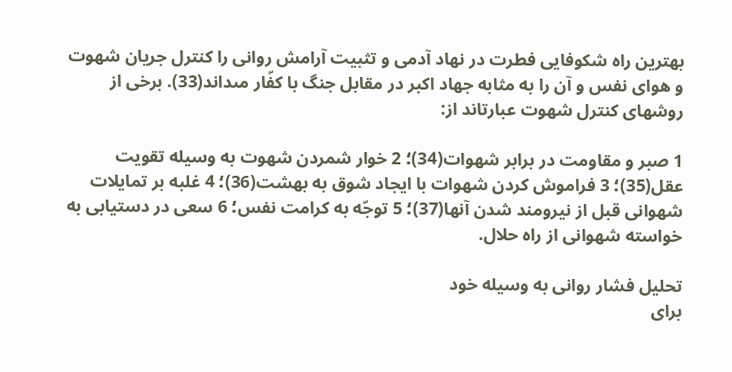بهترين راه شكوفايى فطرت در نهاد آدمى و تثبيت آرامش روانى را كنترل جريان شهوت و هواى نفس و آن را به مثابه جهاد اكبر در مقابل جنگ با كفّار مىداند(33). برخى از روشهاى كنترل شهوت عبارتاند از:

1 صبر و مقاومت در برابر شهوات(34)؛ 2 خوار شمردن شهوت به وسيله تقويت عقل(35)؛ 3 فراموش كردن شهوات با ايجاد شوق به بهشت(36)؛ 4 غلبه بر تمايلات شهوانى قبل از نيرومند شدن آنها(37)؛ 5 توجّه به كرامت نفس؛ 6 سعى در دستيابى به خواسته شهوانى از راه حلال.

تحليل فشار روانى به وسيله خود
براى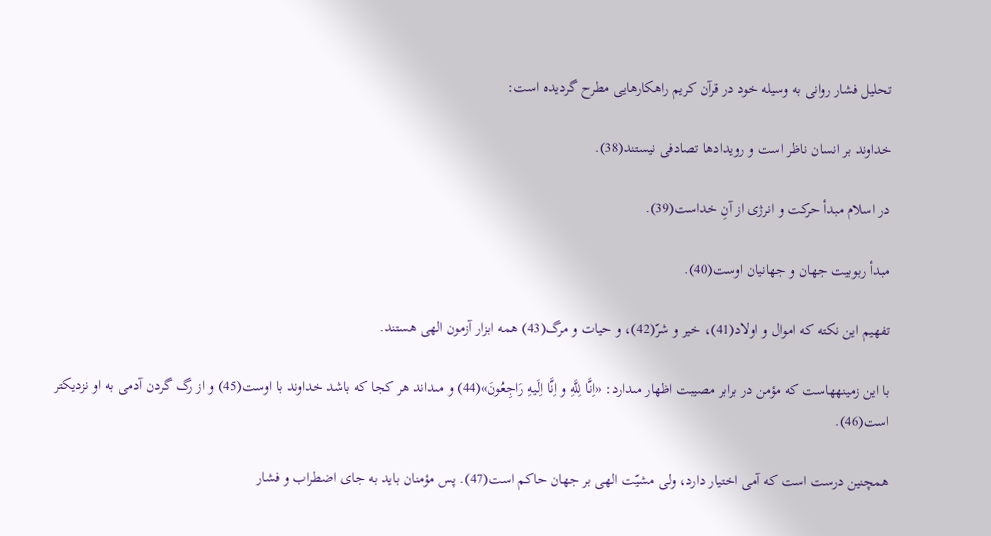تحليل فشار روانى به وسيله خود در قرآن كريم راهكارهايى مطرح گرديده است:

خداوند بر انسان ناظر است و رويدادها تصادفى نيستند(38).

در اسلام مبدأ حركت و انرژى از آنِ خداست(39).

مبدأ ربوبيت جهان و جهانيان اوست(40).

تفهيم اين نكته كه اموال و اولاد(41)، خير و شرّ(42)، و حيات و مرگ(43) همه ابزار آزمون الهى هستند.

با اين زمينههاست كه مؤمن در برابر مصيبت اظهار مىدارد: «اِنَّا لِلَّهِ و اِنَّا اِلَيهِ رَاجِعُونَ»(44) و مىداند هر كجا كه باشد خداوند با اوست(45) و از رگ گردن آدمى به او نزديكتر است(46).

همچنين درست است كه آمى اختيار دارد، ولى مشيّت الهى بر جهان حاكم است(47). پس مؤمنان بايد به جاى اضطراب و فشار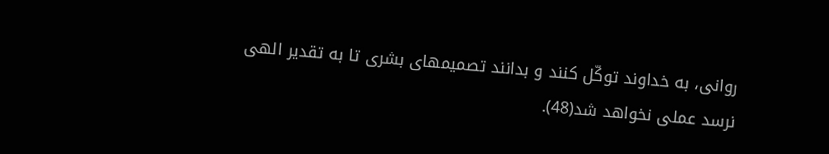روانى، به خداوند توكّل كنند و بدانند تصميمهاى بشرى تا به تقدير الهى نرسد عملى نخواهد شد(48).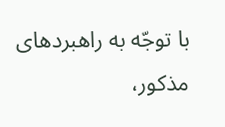با توجّه به راهبردهاى مذكور،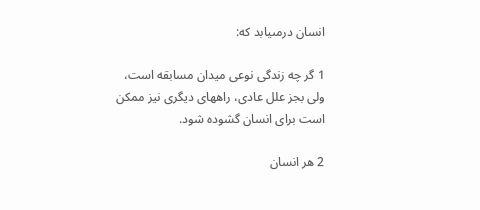انسان درمىيابد كه:

1 گر چه زندگى نوعى ميدان مسابقه است، ولى بجز علل عادى، راههاى ديگرى نيز ممكن است براى انسان گشوده شود.

2 هر انسان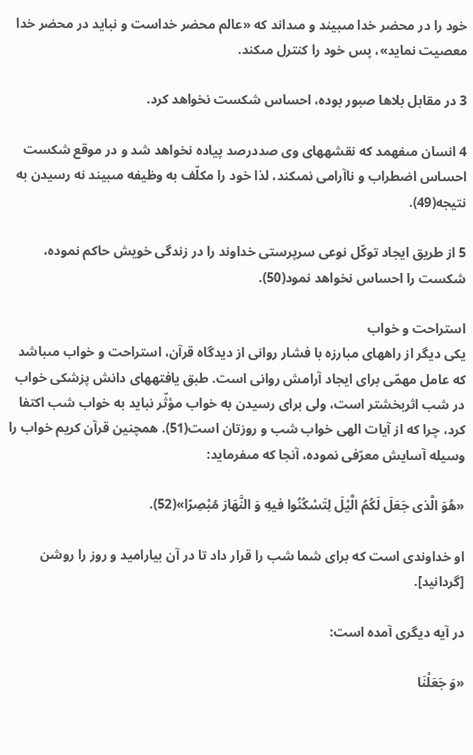خود را در محضر خدا مىبيند و مىداند كه «عالم محضر خداست و نبايد در محضر خدا معصيت نمايد»، پس خود را كنترل مىكند.

3 در مقابل بلاها صبور بوده، احساس شكست نخواهد كرد.

4 انسان مىفهمد كه نقشههاى وى صددرصد پياده نخواهد شد و در موقع شكست احساس اضطراب و ناآرامى نمىكند، لذا خود را مكلّف به وظيفه مىبيند نه رسيدن به نتيجه(49).

5 از طريق ايجاد توكّل نوعى سرپرستى خداوند را در زندگى خويش حاكم نموده، شكست را احساس نخواهد نمود(50).

استراحت و خواب
يكى ديگر از راههاى مبارزه با فشار روانى از ديدگاه قرآن، استراحت و خواب مىباشد كه عامل مهمّى براى ايجاد آرامش روانى است. طبق يافتههاى دانش پزشكى خواب در شب اثربخشتر است، ولى براى رسيدن به خواب مؤثّر نبايد به خواب شب اكتفا كرد، چرا كه از آيات الهى خواب شب و روزتان است(51). همچنين قرآن كريم خواب را وسيله آسايش معرّفى نموده، آنجا كه مىفرمايد:

«هُوَ الَّذى جَعَلَ لَكُمُ الَّيْلَ لِتَسْكُنُوا فيهِ وَ النَّهَارَ مُبْصِرًا»(52).

او خداوندى است كه براى شما شب را قرار داد تا در آن بياراميد و روز را روشن [گردانيد].

در آيه ديگرى آمده است:

«وَ جَعَلْنَا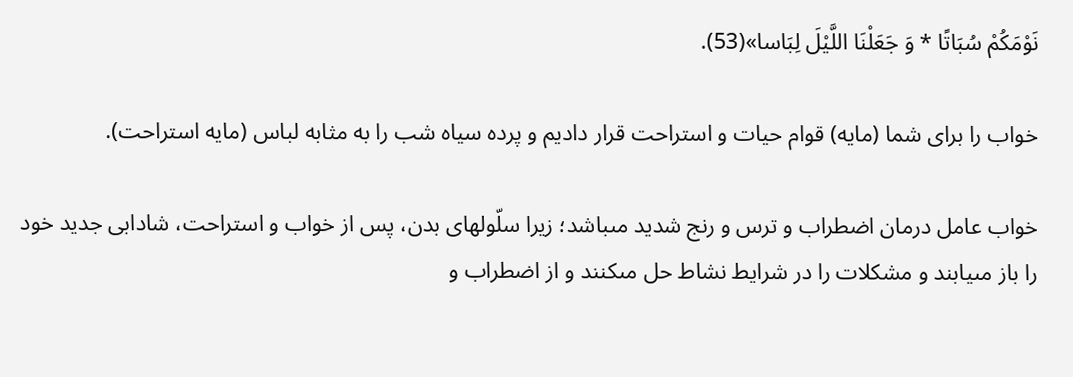نَوْمَكُمْ سُبَاتًا * وَ جَعَلْنَا اللَّيْلَ لِبَاسا»(53).

خواب را براى شما (مايه) قوام حيات و استراحت قرار داديم و پرده سياه شب را به مثابه لباس (مايه استراحت).

خواب عامل درمان اضطراب و ترس و رنج شديد مىباشد؛ زيرا سلّولهاى بدن، پس از خواب و استراحت، شادابى جديد خود را باز مىيابند و مشكلات را در شرايط نشاط حل مىكنند و از اضطراب و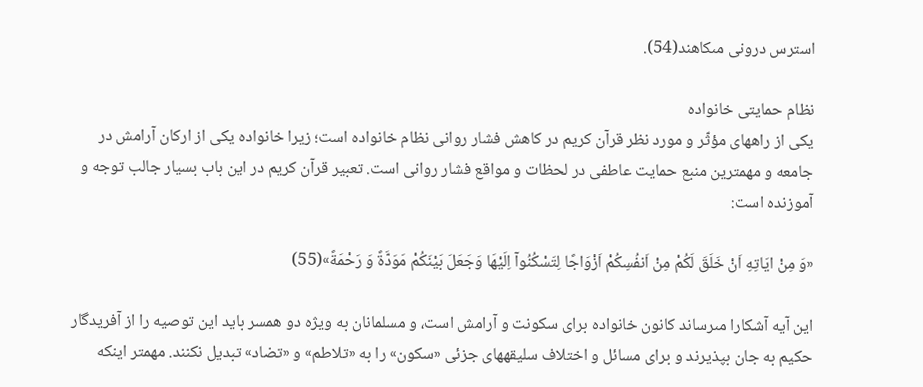استرس درونى مىكاهند(54).

نظام حمايتى خانواده
يكى از راههاى مؤثّر و مورد نظر قرآن كريم در كاهش فشار روانى نظام خانواده است؛ زيرا خانواده يكى از اركان آرامش در جامعه و مهمترين منبع حمايت عاطفى در لحظات و مواقع فشار روانى است. تعبير قرآن كريم در اين باب بسيار جالب توجه و آموزنده است:

«وَ مِنْ ايَاتِهِ اَنْ خَلَقَ لَكُمْ مِنْ اَنفُسِكُمْ اَزْوَاجًا لِتَسْكُنُوآ اِلَيْهَا وَجَعَلَ بَيْنَكُمْ مَوَدَّةً وَ رَحْمَةً»(55)

اين آيه آشكارا مىرساند كانون خانواده براى سكونت و آرامش است، و مسلمانان به ويژه دو همسر بايد اين توصيه را از آفريدگار حكيم به جان بپذيرند و براى مسائل و اختلاف سليقههاى جزئى «سكون» را به «تلاطم» و «تضاد» تبديل نكنند. مهمتر اينكه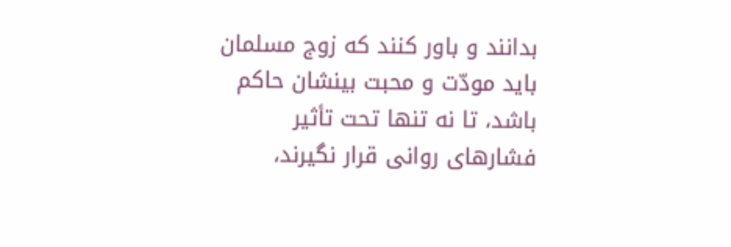بدانند و باور كنند كه زوج مسلمان بايد مودّت و محبت بينشان حاكم باشد، تا نه تنها تحت تأثير فشارهاى روانى قرار نگيرند،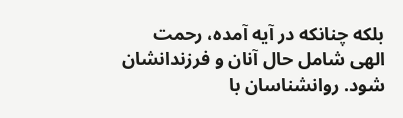بلكه چنانكه در آيه آمده، رحمت الهى شامل حال آنان و فرزندانشان شود. روانشناسان با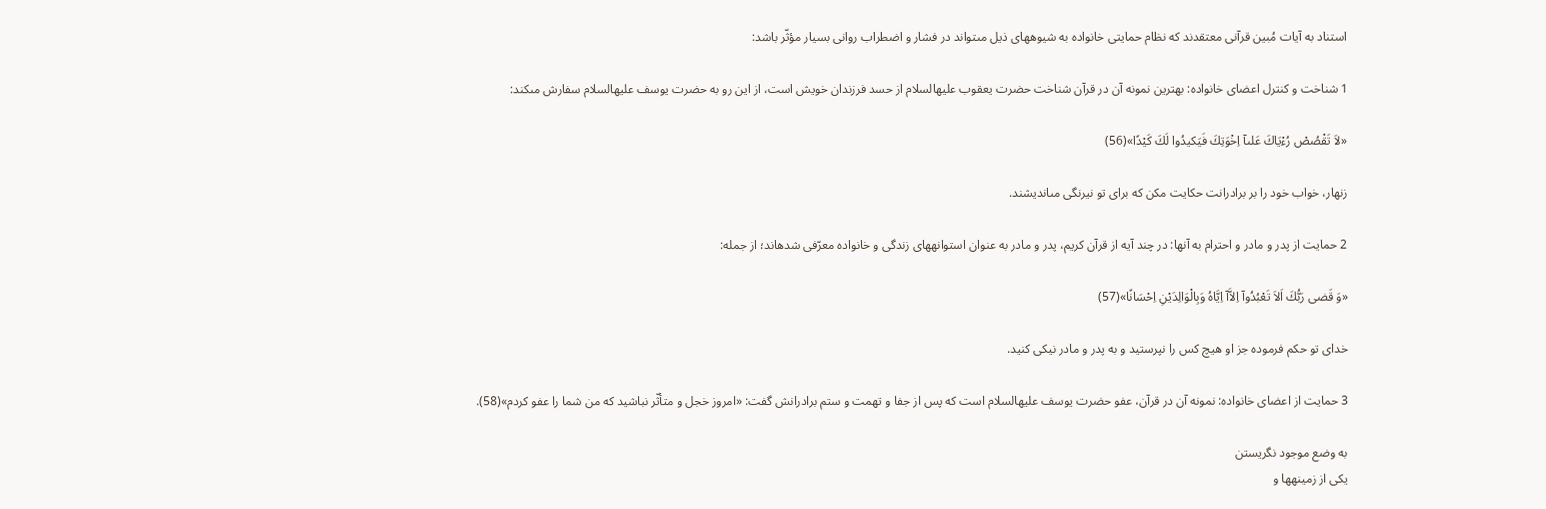استناد به آيات مُبين قرآنى معتقدند كه نظام حمايتى خانواده به شيوههاى ذيل مىتواند در فشار و اضطراب روانى بسيار مؤثّر باشد:

1 شناخت و كنترل اعضاى خانواده: بهترين نمونه آن در قرآن شناخت حضرت يعقوب عليهالسلام از حسد فرزندان خويش است، از اين رو به حضرت يوسف عليهالسلام سفارش مىكند:

«لاَ تَقْصُصْ رُءْيَاكَ عَلىآ اِخْوَتِكَ فَيَكيدُوا لَكَ كَيْدًا»(56)

زنهار، خواب خود را بر برادرانت حكايت مكن كه براى تو نيرنگى مىانديشند.

2 حمايت از پدر و مادر و احترام به آنها: در چند آيه از قرآن كريم، پدر و مادر به عنوان استوانههاى زندگى و خانواده معرّفى شدهاند؛ از جمله:

«وَ قَضى رَبُّكَ اَلاَ تَعْبُدُوآ اِلاَّآ اِيَّاهُ وَبِالْوَالِدَيْنِ اِحْسَانًا»(57)

خداى تو حكم فرموده جز او هيچ كس را نپرستيد و به پدر و مادر نيكى كنيد.

3 حمايت از اعضاى خانواده: نمونه آن در قرآن، عفو حضرت يوسف عليهالسلام است كه پس از جفا و تهمت و ستم برادرانش گفت: «امروز خجل و متأثّر نباشيد كه من شما را عفو كردم»(58).

به وضع موجود نگريستن
يكى از زمينهها و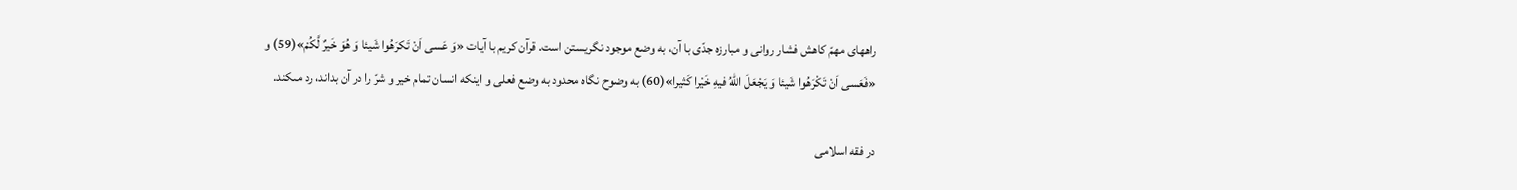راههاى مهمّ كاهش فشار روانى و مبارزه جدّى با آن، به وضع موجود نگريستن است. قرآن كريم با آيات «وَ عَسى اَنْ تَكرَهُوا شَيئا وَ هُوَ خَيرٌ لَّكُمْ»(59) و «فَعَسى اَنْ تَكْرَهُوا شَيئا وَ يَجْعَلَ اللّهُ فيهِ خَيْرا كَثيرا»(60) به وضوح نگاه محدود به وضع فعلى و اينكه انسان تمام خير و شرّ را در آن بداند، رد مىكند.

در فقه اسلامى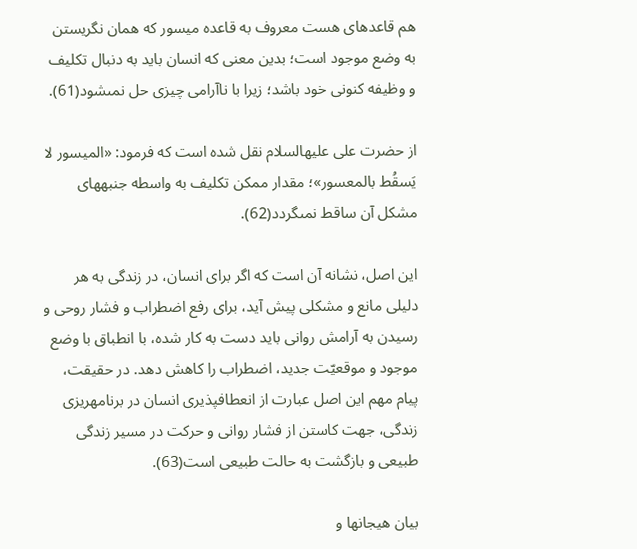هم قاعدهاى هست معروف به قاعده ميسور كه همان نگريستن به وضع موجود است؛ بدين معنى كه انسان بايد به دنبال تكليف و وظيفه كنونى خود باشد؛ زيرا با ناآرامى چيزى حل نمىشود(61).

از حضرت على عليهالسلام نقل شده است كه فرمود: «الميسور لا يَسقُط بالمعسور»؛ مقدار ممكن تكليف به واسطه جنبههاى مشكل آن ساقط نمىگردد(62).

اين اصل، نشانه آن است كه اگر براى انسان، در زندگى به هر دليلى مانع و مشكلى پيش آيد، براى رفع اضطراب و فشار روحى و رسيدن به آرامش روانى بايد دست به كار شده، با انطباق با وضع موجود و موقعيّت جديد، اضطراب را كاهش دهد. در حقيقت، پيام مهم اين اصل عبارت از انعطافپذيرى انسان در برنامهريزى زندگى، جهت كاستن از فشار روانى و حركت در مسير زندگى طبيعى و بازگشت به حالت طبيعى است(63).

بيان هيجانها و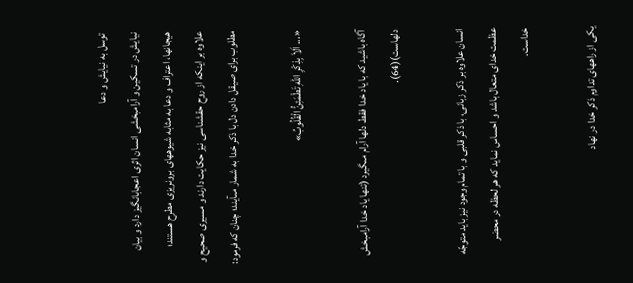توسل به نيايش و دعا
نيايش در تسكين و آرامبخشى انسان اثرى اعجابانگيز دارد و بيان هيجانها، اعتراف و دعا به مثابه شيوههاى برونريزى مطرح هستند؛ علاوه بر اينكه از روح حقشناسى نيز حكايت دارند و مسيرى صحيح و مطلوب براى صيقل دادن دل با ذكر خدا به شمار مىآيند؛ چنان كه فرمود:

«... اَلاَ بِذِكْرِ اللّهِ تَطْمَئِنُّ الْقُلُوبُ»

آگاه باشيد كه با ياد خدا فقط دلها آرام مىگيرد (تنها ياد خدا آرامبخش دلهاست)(64).

انسان علاوه بر ذكر زبانى، با ذكر قلبى و با تمام وجود نيز بايد متوجّه عظمت خداى متعال باشد و احساس نمايد كه هر لحظه در محضر خداست.

يكى از راههاى تداوم ذكر خدا در نهاد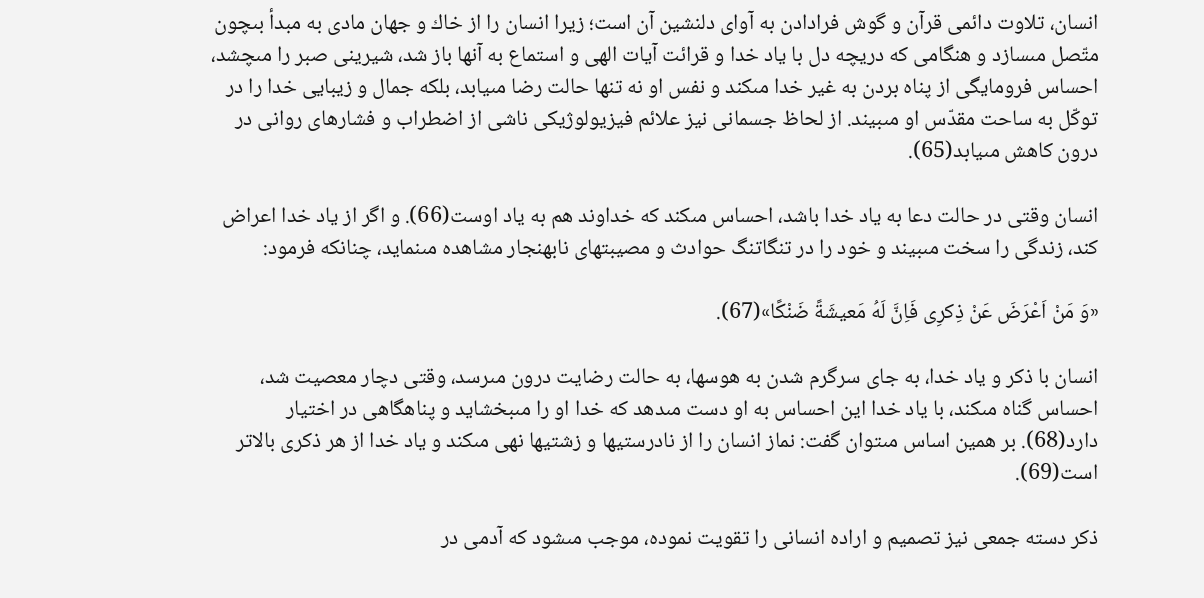انسان، تلاوت دائمى قرآن و گوش فرادادن به آواى دلنشين آن است؛ زيرا انسان را از خاك و جهان مادى به مبدأ بىچون متّصل مىسازد و هنگامى كه دريچه دل با ياد خدا و قرائت آيات الهى و استماع به آنها باز شد، شيرينى صبر را مىچشد، احساس فرومايگى از پناه بردن به غير خدا مىكند و نفس او نه تنها حالت رضا مىيابد، بلكه جمال و زيبايى خدا را در توكّل به ساحت مقدّس او مىبيند. از لحاظ جسمانى نيز علائم فيزيولوژيكى ناشى از اضطراب و فشارهاى روانى در درون كاهش مىيابد(65).

انسان وقتى در حالت دعا به ياد خدا باشد، احساس مىكند كه خداوند هم به ياد اوست(66). و اگر از ياد خدا اعراض كند، زندگى را سخت مىبيند و خود را در تنگاتنگ حوادث و مصيبتهاى نابهنجار مشاهده مىنمايد، چنانكه فرمود:

«وَ مَنْ اَعْرَضَ عَنْ ذِكرِى فَاِنَّ لَهُ مَعيشَةً ضَنْكًا»(67).

انسان با ذكر و ياد خدا، به جاى سرگرم شدن به هوسها، به حالت رضايت درون مىرسد، وقتى دچار معصيت شد، احساس گناه مىكند، با ياد خدا اين احساس به او دست مىدهد كه خدا او را مىبخشايد و پناهگاهى در اختيار دارد(68). بر همين اساس مىتوان گفت: نماز انسان را از نادرستيها و زشتيها نهى مىكند و ياد خدا از هر ذكرى بالاتر است(69).

ذكر دسته جمعى نيز تصميم و اراده انسانى را تقويت نموده، موجب مىشود كه آدمى در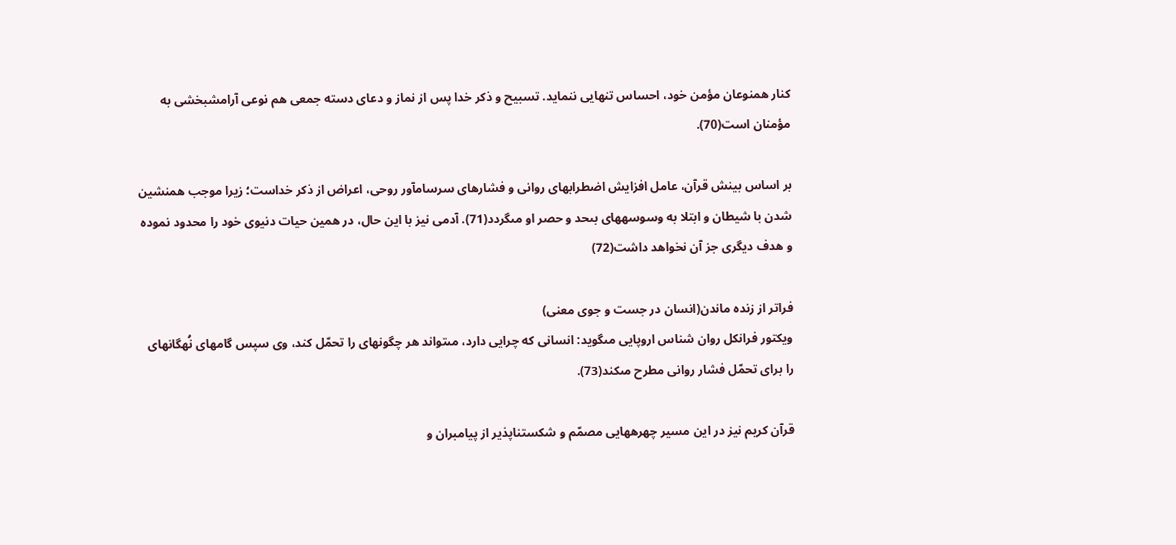كنار همنوعان مؤمن خود، احساس تنهايى ننمايد. تسبيح و ذكر خدا پس از نماز و دعاى دسته جمعى هم نوعى آرامشبخشى به مؤمنان است(70).

بر اساس بينش قرآن، عامل افزايش اضطرابهاى روانى و فشارهاى سرسامآور روحى، اعراض از ذكر خداست؛ زيرا موجب همنشين شدن با شيطان و ابتلا به وسوسههاى بىحد و حصر او مىگردد(71). آدمى نيز با اين حال، در همين حيات دنيوى خود را محدود نموده و هدف ديگرى جز آن نخواهد داشت(72)

فراتر از زنده ماندن(انسان در جست و جوى معنى)
ويكتور فرانكل روان شناس اروپايى مىگويد: انسانى كه چرايى دارد، مىتواند هر چگونهاى را تحمّل كند، وى سپس گامهاى نُهگانهاى را براى تحمّل فشار روانى مطرح مىكند(73).

قرآن كريم نيز در اين مسير چهرههايى مصمّم و شكستناپذير از پيامبران و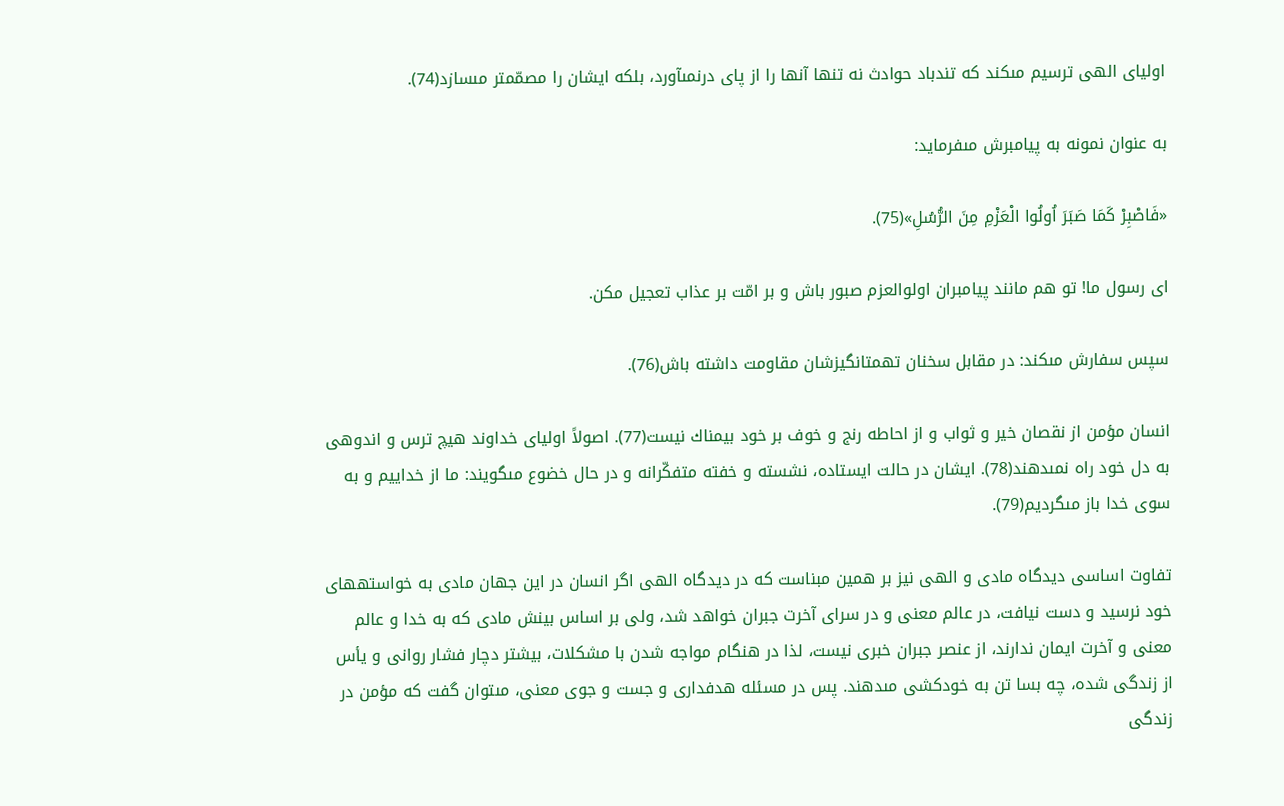اولياى الهى ترسيم مىكند كه تندباد حوادث نه تنها آنها را از پاى درنمىآورد، بلكه ايشان را مصمّمتر مىسازد(74).

به عنوان نمونه به پيامبرش مىفرمايد:

«فَاصْبِرْ كَمَا صَبَرَ اُولُوا الْعَزْمِ مِنَ الرُّسُلِ»(75).

اى رسول ما! تو هم مانند پيامبران اولوالعزم صبور باش و بر امّت بر عذاب تعجيل مكن.

سپس سفارش مىكند: در مقابل سخنان تهمتانگيزشان مقاومت داشته باش(76).

انسان مؤمن از نقصان خير و ثواب و از احاطه رنج و خوف بر خود بيمناك نيست(77). اصولاً اولياى خداوند هيچ ترس و اندوهى به دل خود راه نمىدهند(78). ايشان در حالت ايستاده، نشسته و خفته متفكّرانه و در حال خضوع مىگويند: ما از خداييم و به سوى خدا باز مىگرديم(79).

تفاوت اساسى ديدگاه مادى و الهى نيز بر همين مبناست كه در ديدگاه الهى اگر انسان در اين جهان مادى به خواستههاى خود نرسيد و دست نيافت، در عالم معنى و در سراى آخرت جبران خواهد شد، ولى بر اساس بينش مادى كه به خدا و عالم معنى و آخرت ايمان ندارند، از عنصر جبران خبرى نيست، لذا در هنگام مواجه شدن با مشكلات، بيشتر دچار فشار روانى و يأس از زندگى شده، چه بسا تن به خودكشى مىدهند. پس در مسئله هدفدارى و جست و جوى معنى، مىتوان گفت كه مؤمن در زندگى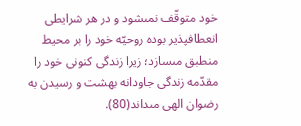خود متوقّف نمىشود و در هر شرايطى انعطافپذير بوده روحيّه خود را بر محيط منطبق مىسازد؛ زيرا زندگى كنونى خود را مقدّمه زندگى جاودانه بهشت و رسيدن به رضوان الهى مىداند(80).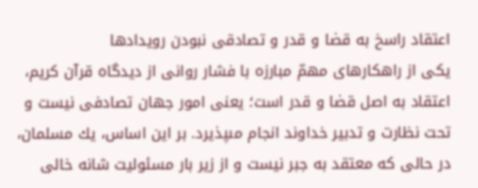اعتقاد راسخ به قضا و قدر و تصادقى نبودن رويدادها
يكى از راهكارهاى مهمّ مبارزه با فشار روانى از ديدگاه قرآن كريم، اعتقاد به اصل قضا و قدر است؛ يعنى امور جهان تصادفى نيست و تحت نظارت و تدبير خداوند انجام مىپذيرد. بر اين اساس، يك مسلمان، در حالى كه معتقد به جبر نيست و از زير بار مسئوليت شانه خالى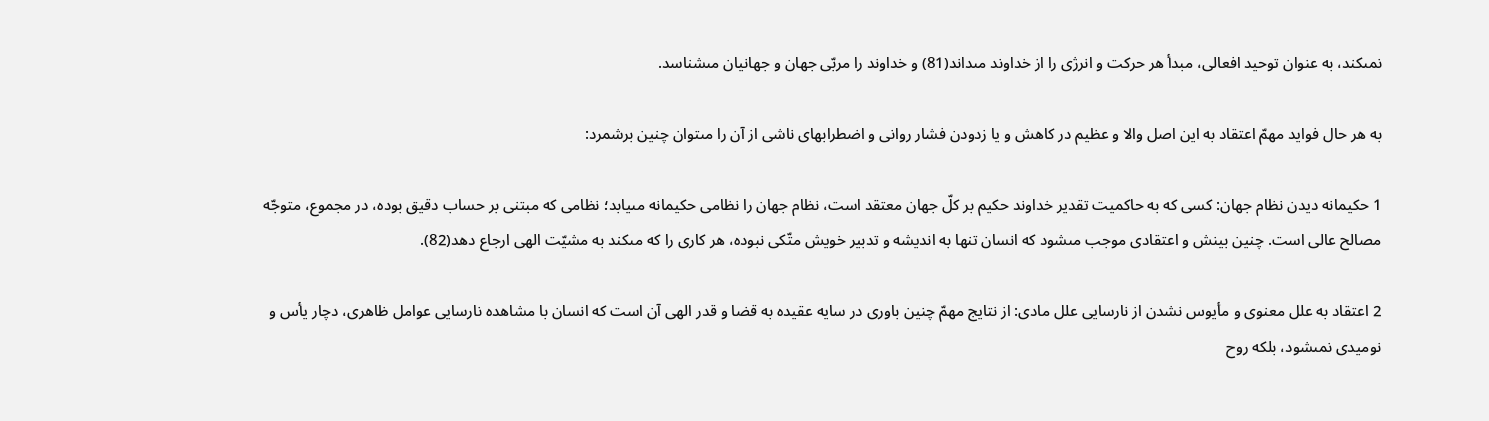نمىكند، به عنوان توحيد افعالى، مبدأ هر حركت و انرژى را از خداوند مىداند(81) و خداوند را مربّى جهان و جهانيان مىشناسد.

به هر حال فوايد مهمّ اعتقاد به اين اصل والا و عظيم در كاهش و يا زدودن فشار روانى و اضطرابهاى ناشى از آن را مىتوان چنين برشمرد:

1 حكيمانه ديدن نظام جهان: كسى كه به حاكميت تقدير خداوند حكيم بر كلّ جهان معتقد است، نظام جهان را نظامى حكيمانه مىيابد؛ نظامى كه مبتنى بر حساب دقيق بوده، در مجموع، متوجّه مصالح عالى است. چنين بينش و اعتقادى موجب مىشود كه انسان تنها به انديشه و تدبير خويش متّكى نبوده، هر كارى را كه مىكند به مشيّت الهى ارجاع دهد(82).

2 اعتقاد به علل معنوى و مأيوس نشدن از نارسايى علل مادى: از نتايج مهمّ چنين باورى در سايه عقيده به قضا و قدر الهى آن است كه انسان با مشاهده نارسايى عوامل ظاهرى، دچار يأس و نوميدى نمىشود، بلكه روح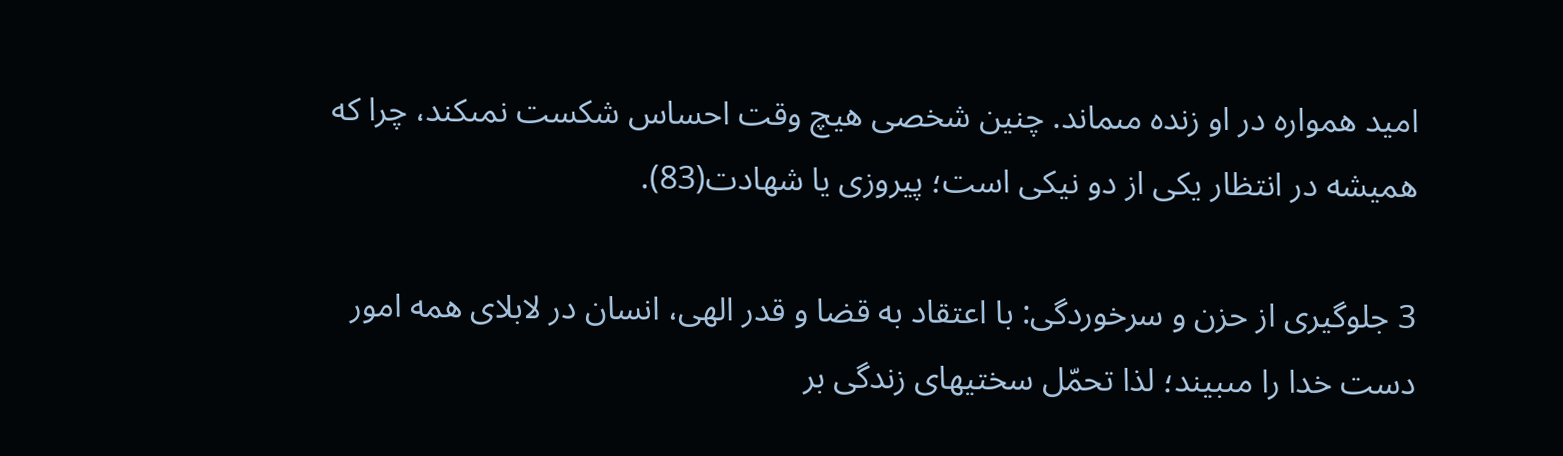اميد همواره در او زنده مىماند. چنين شخصى هيچ وقت احساس شكست نمىكند، چرا كه هميشه در انتظار يكى از دو نيكى است؛ پيروزى يا شهادت(83).

3 جلوگيرى از حزن و سرخوردگى: با اعتقاد به قضا و قدر الهى، انسان در لابلاى همه امور دست خدا را مىبيند؛ لذا تحمّل سختيهاى زندگى بر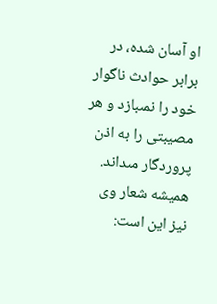او آسان شده، در برابر حوادث ناگوار خود را نمىبازد و هر مصيبتى را به اذن پروردگار مىداند. هميشه شعار وى نيز اين است: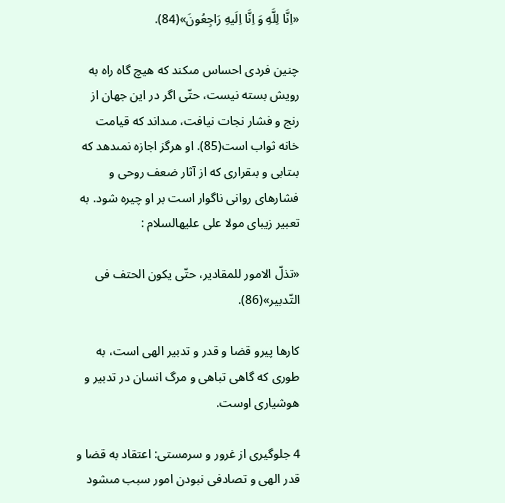«اِنَّا لِلَّهِ وَ اِنَّا اِلَيهِ رَاجِعُونَ»(84).

چنين فردى احساس مىكند كه هيچ گاه راه به رويش بسته نيست، حتّى اگر در اين جهان از رنج و فشار نجات نيافت، مىداند كه قيامت خانه ثواب است(85). او هرگز اجازه نمىدهد كه بىتابى و بىقرارى كه از آثار ضعف روحى و فشارهاى روانى ناگوار است بر او چيره شود. به تعبير زيباى مولا على عليهالسلام :

«تذلّ الامور للمقادير، حتّى يكون الحتف فى التّدبير»(86).

كارها پيرو قضا و قدر و تدبير الهى است، به طورى كه گاهى تباهى و مرگ انسان در تدبير و هوشيارى اوست.

4 جلوگيرى از غرور و سرمستى: اعتقاد به قضا و قدر الهى و تصادفى نبودن امور سبب مىشود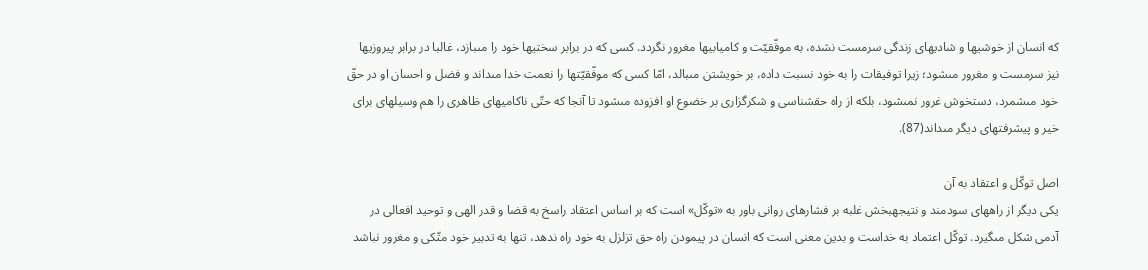كه انسان از خوشيها و شاديهاى زندگى سرمست نشده، به موفّقيّت و كاميابيها مغرور نگردد. كسى كه در برابر سختيها خود را مىبازد، غالبا در برابر پيروزيها نيز سرمست و مغرور مىشود؛ زيرا توفيقات را به خود نسبت داده، بر خويشتن مىبالد، امّا كسى كه موفّقيّتها را نعمت خدا مىداند و فضل و احسان او در حقّ خود مىشمرد، دستخوش غرور نمىشود، بلكه از راه حقشناسى و شكرگزارى بر خضوع او افزوده مىشود تا آنجا كه حتّى ناكاميهاى ظاهرى را هم وسيلهاى براى خير و پيشرفتهاى ديگر مىداند(87).

اصل توكّل و اعتقاد به آن
يكى ديگر از راههاى سودمند و نتيجهبخش غلبه بر فشارهاى روانى باور به «توكّل» است كه بر اساس اعتقاد راسخ به قضا و قدر الهى و توحيد افعالى در آدمى شكل مىگيرد. توكّل اعتماد به خداست و بدين معنى است كه انسان در پيمودن راه حق تزلزل به خود راه ندهد، تنها به تدبير خود متّكى و مغرور نباشد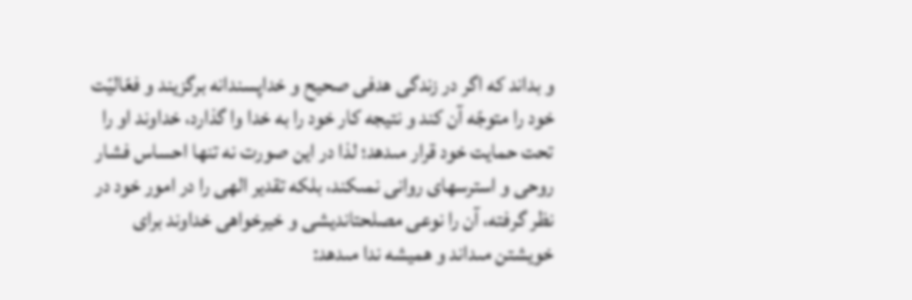و بداند كه اگر در زندگى هدفى صحيح و خداپسندانه برگزيند و فعّاليّت خود را متوجّه آن كند و نتيجه كار خود را به خدا وا گذارد، خداوند او را تحت حمايت خود قرار مىدهد؛ لذا در اين صورت نه تنها احساس فشار روحى و استرسهاى روانى نمىكند، بلكه تقدير الهى را در امور خود در نظر گرفته، آن را نوعى مصلحتانديشى و خيرخواهى خداوند براى خويشتن مىداند و هميشه ندا مىدهد: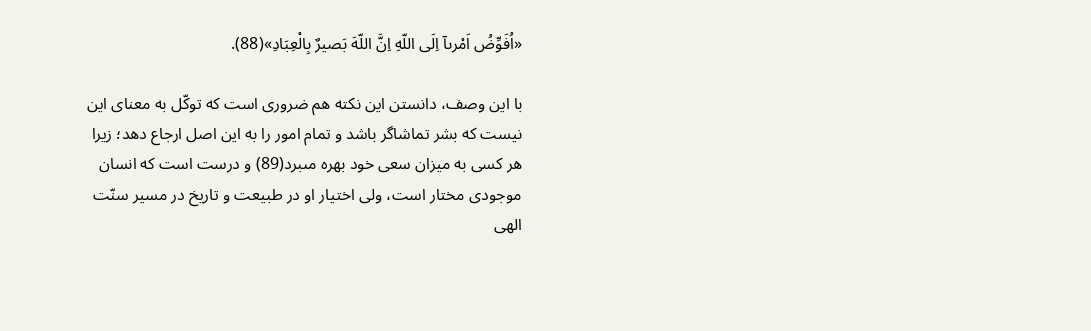«اُفَوِّضُ اَمْرىآ اِلَى اللّهِ اِنَّ اللّهَ بَصيرٌ بِالْعِبَادِ»(88).

با اين وصف، دانستن اين نكته هم ضرورى است كه توكّل به معناى اين نيست كه بشر تماشاگر باشد و تمام امور را به اين اصل ارجاع دهد؛ زيرا هر كسى به ميزان سعى خود بهره مىبرد(89) و درست است كه انسان موجودى مختار است، ولى اختيار او در طبيعت و تاريخ در مسير سنّت الهى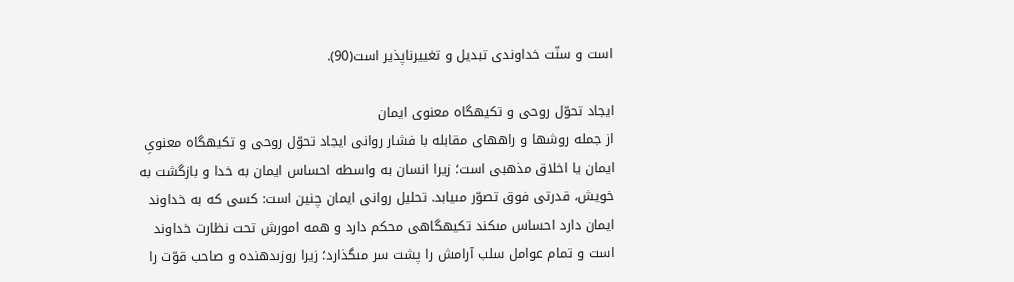است و سنّت خداوندى تبديل و تغييرناپذير است(90).

ايجاد تحوّل روحى و تكيهگاه معنوى ايمان
از جمله روشها و راههاى مقابله با فشار روانى ايجاد تحوّل روحى و تكيهگاه معنوىِ ايمان يا اخلاق مذهبى است؛ زيرا انسان به واسطه احساس ايمان به خدا و بازگشت به خويش، قدرتى فوق تصوّر مىيابد. تحليل روانى ايمان چنين است: كسى كه به خداوند ايمان دارد احساس مىكند تكيهگاهى محكم دارد و همه امورش تحت نظارت خداوند است و تمام عوامل سلب آرامش را پشت سر مىگذارد؛ زيرا روزىدهنده و صاحب قوّت را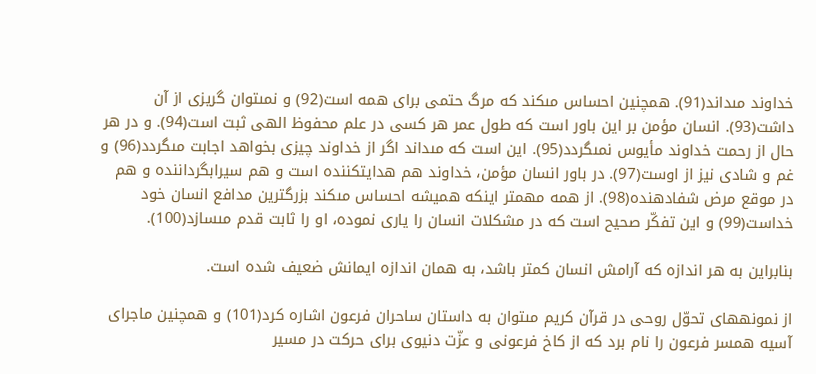خداوند مىداند(91). همچنين احساس مىكند كه مرگ حتمى براى همه است(92) و نمىتوان گريزى از آن داشت(93). انسان مؤمن بر اين باور است كه طول عمر هر كسى در علم محفوظ الهى ثبت است(94). و در هر حال از رحمت خداوند مأيوس نمىگردد(95). اين است كه مىداند اگر از خداوند چيزى بخواهد اجابت مىگردد(96) و غم و شادى نيز از اوست(97). در باور انسان مؤمن، خداوند هم هدايتكننده است و هم سيرابگرداننده و هم در موقع مرض شفادهنده(98). از همه مهمتر اينكه هميشه احساس مىكند بزرگترين مدافع انسان خود خداست(99) و اين تفكّر صحيح است كه در مشكلات انسان را يارى نموده، او را ثابت قدم مىسازد(100).

بنابراين به هر اندازه كه آرامش انسان كمتر باشد، به همان اندازه ايمانش ضعيف شده است.

از نمونههاى تحوّل روحى در قرآن كريم مىتوان به داستان ساحران فرعون اشاره كرد(101) و همچنين ماجراى آسيه همسر فرعون را نام برد كه از كاخ فرعونى و عزّت دنيوى براى حركت در مسير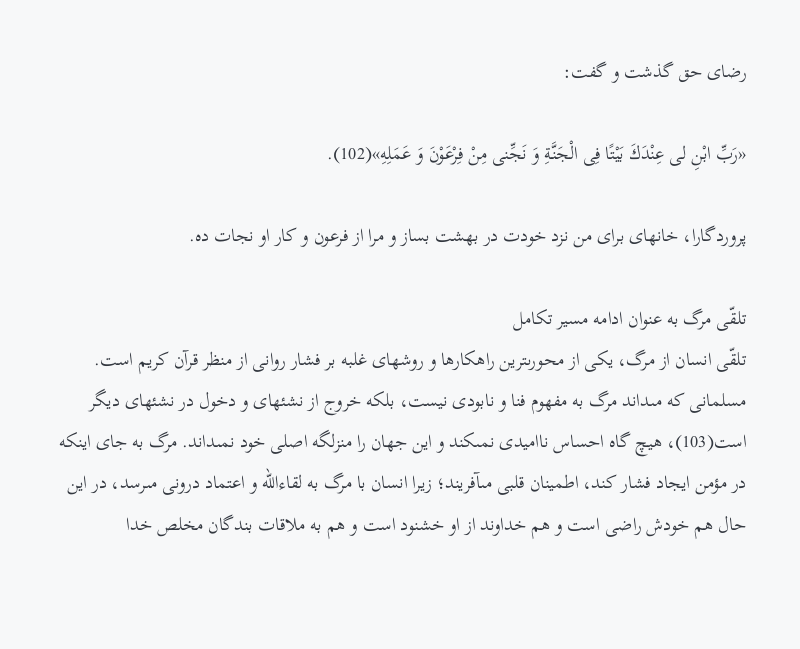رضاى حق گذشت و گفت:

«رَبِّ ابْنِ لى عِنْدَكَ بَيْتًا فِى الْجَنَّةِ وَ نَجِّنى مِنْ فِرْعَوْنَ وَ عَمَلِهِ»(102).

پروردگارا، خانهاى براى من نزد خودت در بهشت بساز و مرا از فرعون و كار او نجات ده.

تلقّى مرگ به عنوان ادامه مسير تكامل
تلقّى انسان از مرگ، يكى از محورىترين راهكارها و روشهاى غلبه بر فشار روانى از منظر قرآن كريم است. مسلمانى كه مىداند مرگ به مفهوم فنا و نابودى نيست، بلكه خروج از نشئهاى و دخول در نشئهاى ديگر است(103)، هيچ گاه احساس نااميدى نمىكند و اين جهان را منزلگه اصلى خود نمىداند. مرگ به جاى اينكه در مؤمن ايجاد فشار كند، اطمينان قلبى مىآفريند؛ زيرا انسان با مرگ به لقاءاللّه و اعتماد درونى مىرسد، در اين حال هم خودش راضى است و هم خداوند از او خشنود است و هم به ملاقات بندگان مخلص خدا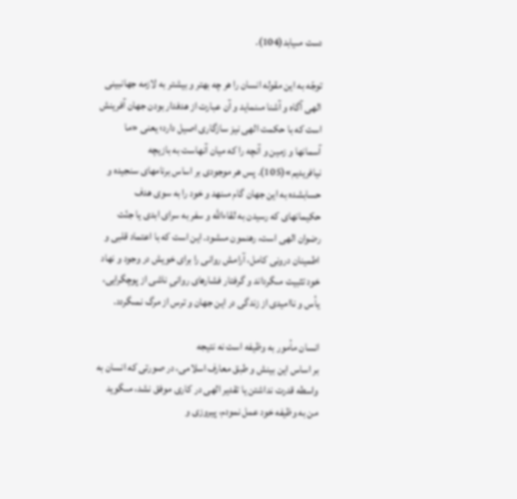دست مىيابد(104).

توجّه به اين مقوله انسان را هر چه بهتر و بيشتر به لازمه جهانبينى الهى آگاه و آشنا مىنمايد و آن عبارت از هدفدار بودن جهان آفرينش است كه با حكمت الهى نيز سازگارى اصيل دارد؛ يعنى «ما آسمانها و زمين و آنچه را كه ميان آنهاست به بازيچه نيافريديم»(105). پس هر موجودى بر اساس برنامهاى سنجيده و حسابشده به اين جهان گام مىنهد و خود را به سوى هدف حكيمانهاى كه رسيدن به لقاءاللّه و سفر به سراى ابدى يا جنّت رضوان الهى است، رهنمون مىشود. اين است كه با اعتماد قلبى و اطمينان درونى كامل، آرامش روانى را براى خويش در وجود و نهاد خود تثبيت مىگرداند و گرفتار فشارهاى روانىِ ناشى از پوچگرايى، يأس و نااميدى از زندگى در اين جهان و ترس از مرگ نمىگردد.

انسان مأمور به وظيفه است نه نتيجه
بر اساس اين بينش و طبق معارف اسلامى، در صورتى كه انسان به واسطه قدرت نداشتن يا تقدير الهى در كارى موفق نشد، مىگويد من به وظيفه خود عمل نمودم، پيروزى و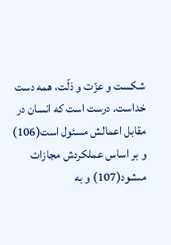شكست و عزّت و ذلّت، همه دست خداست. درست است كه انسان در مقابل اعمالش مسئول است(106) و بر اساس عملكردش مجازات مىشود(107) و به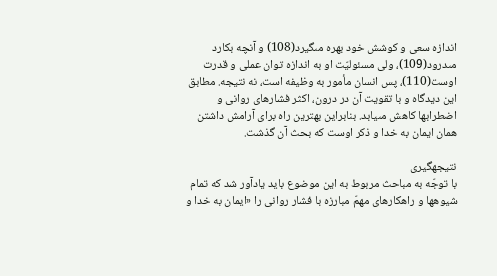اندازه سعى و كوشش خود بهره مىگيرد(108) و آنچه بكارد مىدرود(109)، ولى مسئوليّت او به اندازه توان عملى و قدرت اوست(110)، پس انسان مأمور به وظيفه است، نه نتيجه. مطابق اين ديدگاه و با تقويت آن در درون، اكثر فشارهاى روانى و اضطرابها كاهش مىيابد. بنابراين بهترين راه براى آرامش داشتن همان ايمان به خدا و ذكر اوست كه بحث آن گذشت.

نتيجهگيرى
با توجّه به مباحث مربوط به اين موضوع بايد يادآور شد كه تمام شيوهها و راهكارهاى مهمّ مبارزه با فشار روانى را «ايمان به خدا و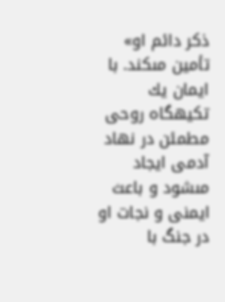ذكر دائم او» تأمين مىكند. با ايمان يك تكيهگاه روحى مطمئن در نهاد آدمى ايجاد مىشود و باعث ايمنى و نجات او در جنگ با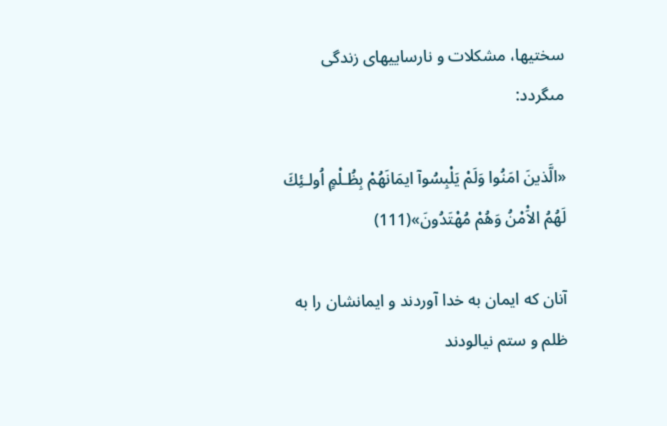سختيها، مشكلات و نارساييهاى زندگى مىگردد:

«الَّذينَ امَنُوا وَلَمْ يَلْبِسُوآ ايمَانَهُمْ بِظُـلْمٍ اُولـئِكَ لَهُمُ الاَْمْنُ وَهُمْ مُهْتَدُونَ»(111)

آنان كه ايمان به خدا آوردند و ايمانشان را به ظلم و ستم نيالودند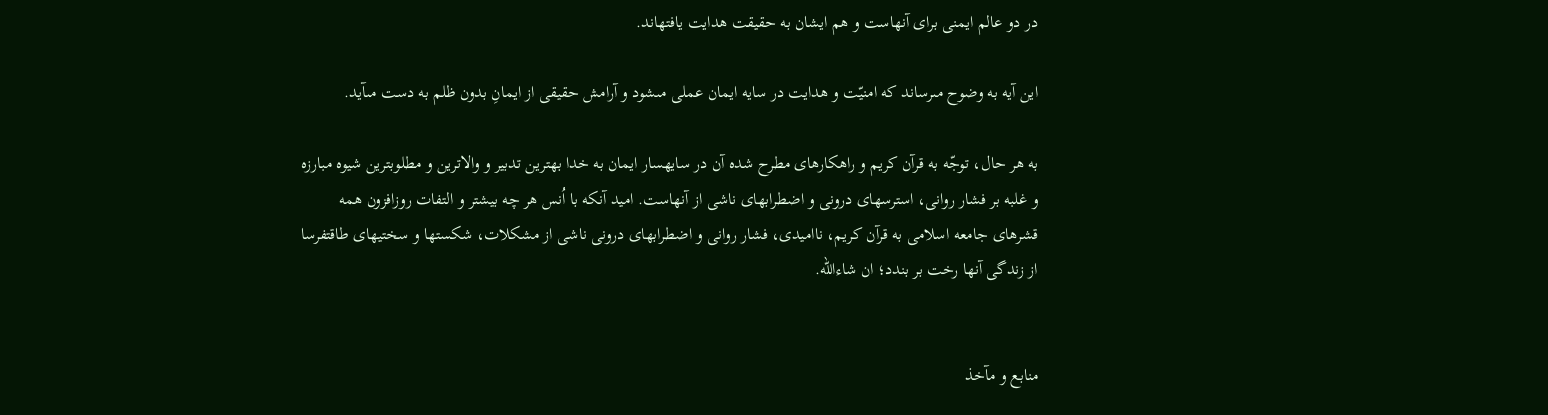در دو عالم ايمنى براى آنهاست و هم ايشان به حقيقت هدايت يافتهاند.

اين آيه به وضوح مىرساند كه امنيّت و هدايت در سايه ايمان عملى مىشود و آرامش حقيقى از ايمانِ بدون ظلم به دست مىآيد.

به هر حال، توجّه به قرآن كريم و راهكارهاى مطرح شده آن در سايهسار ايمان به خدا بهترين تدبير و والاترين و مطلوبترين شيوه مبارزه و غلبه بر فشار روانى، استرسهاى درونى و اضطرابهاى ناشى از آنهاست. اميد آنكه با اُنس هر چه بيشتر و التفات روزافزون همه قشرهاى جامعه اسلامى به قرآن كريم، نااميدى، فشار روانى و اضطرابهاى درونى ناشى از مشكلات، شكستها و سختيهاى طاقتفرسا از زندگى آنها رخت بر بندد؛ ان شاءاللّه.


منابع و مآخذ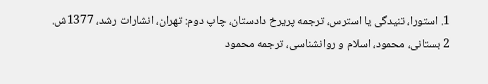1. استورا، تنيدگى يا استرس، ترجمه پريرخ دادستان، چاپ دوم: تهران، انشارات رشد، 1377ش.
2 بستانى، محمود، اسلام و روانشناسى، ترجمه محمود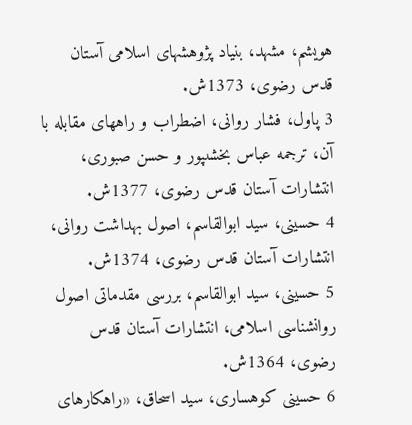هويشم، مشهد، بنياد پژوهشهاى اسلامى آستان قدس رضوى، 1373ش.
3 پاول، فشار روانى، اضطراب و راههاى مقابله با آن، ترجمه عباس بخشىپور و حسن صبورى، انتشارات آستان قدس رضوى، 1377ش.
4 حسينى، سيد ابوالقاسم، اصول بهداشت روانى، انتشارات آستان قدس رضوى، 1374ش.
5 حسينى، سيد ابوالقاسم، بررسى مقدماتى اصول روانشناسى اسلامى، انتشارات آستان قدس رضوى، 1364ش.
6 حسينى كوهسارى، سيد اسحاق، «راهكارهاى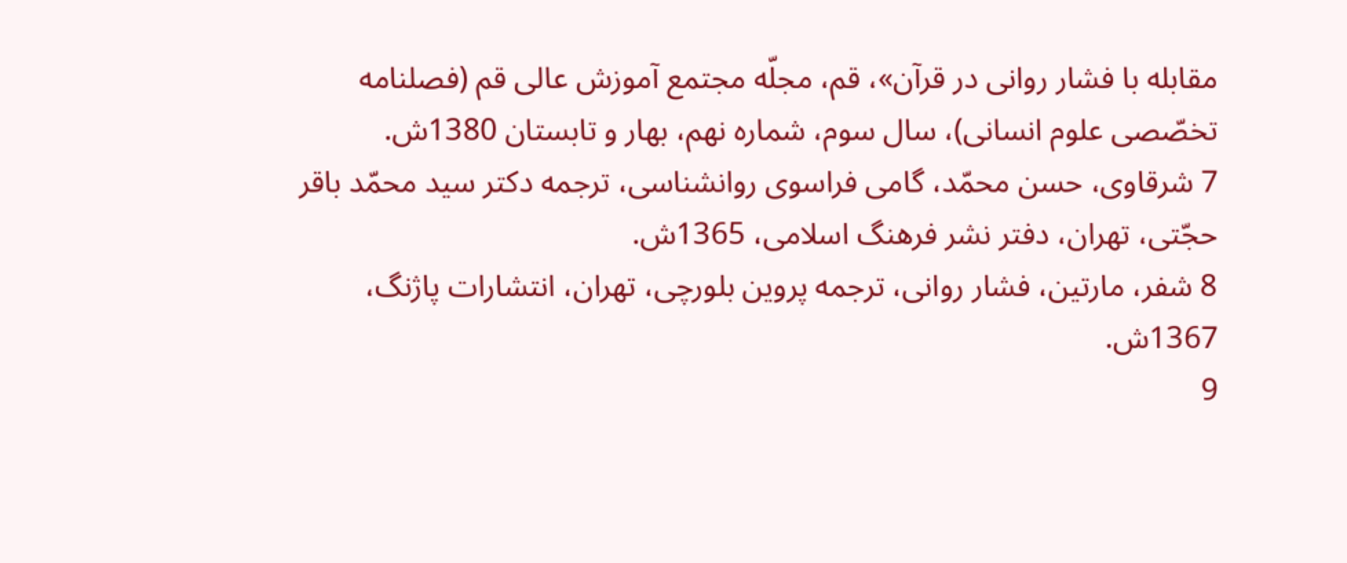مقابله با فشار روانى در قرآن»، قم، مجلّه مجتمع آموزش عالى قم (فصلنامه تخصّصى علوم انسانى)، سال سوم، شماره نهم، بهار و تابستان 1380ش.
7 شرقاوى، حسن محمّد، گامى فراسوى روانشناسى، ترجمه دكتر سيد محمّد باقر حجّتى، تهران، دفتر نشر فرهنگ اسلامى، 1365ش.
8 شفر، مارتين، فشار روانى، ترجمه پروين بلورچى، تهران، انتشارات پاژنگ، 1367ش.
9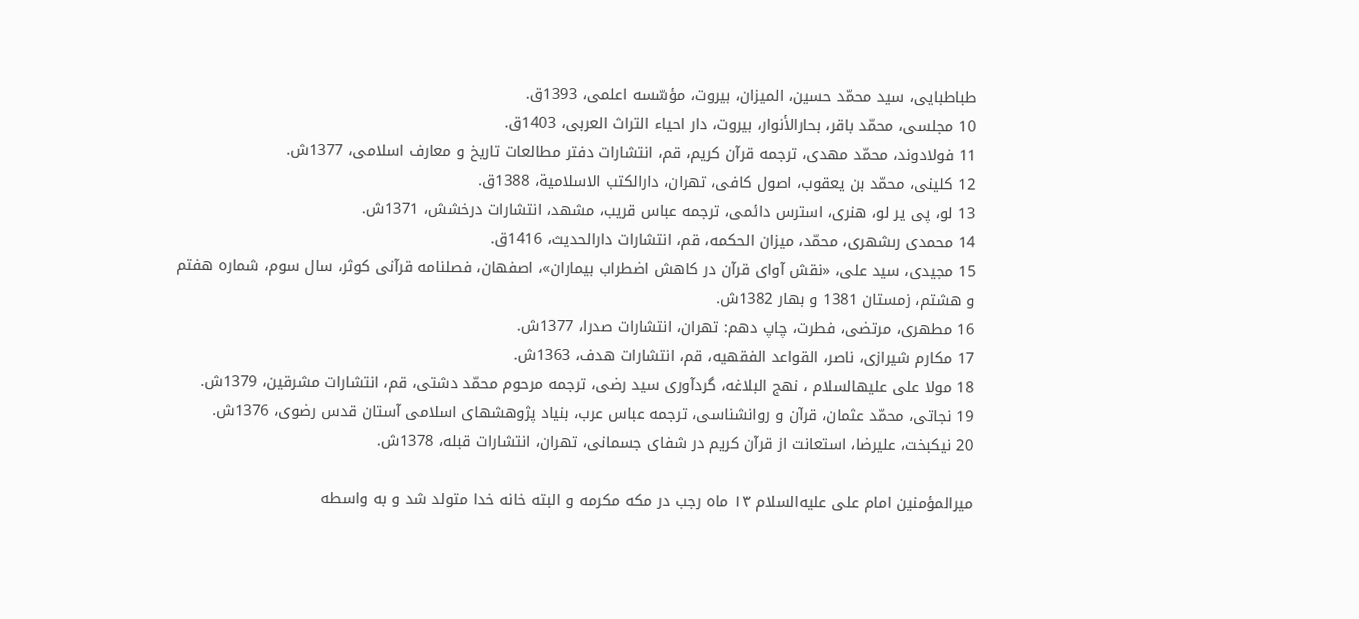طباطبايى، سيد محمّد حسين، الميزان، بيروت، مؤسّسه اعلمى، 1393ق.
10 مجلسى، محمّد باقر، بحارالأنوار، بيروت، دار احياء التراث العربى، 1403ق.
11 فولادوند، محمّد مهدى، ترجمه قرآن كريم، قم، انتشارات دفتر مطالعات تاريخ و معارف اسلامى، 1377ش.
12 كلينى، محمّد بن يعقوب، اصول كافى، تهران، دارالكتب الاسلامية، 1388ق.
13 لو، پى ير لو، هنرى، استرس دائمى، ترجمه عباس قريب، مشهد، انتشارات درخشش، 1371ش.
14 محمدى رىشهرى، محمّد، ميزان الحكمه، قم، انتشارات دارالحديث، 1416ق.
15 مجيدى، سيد على، «نقش آواى قرآن در كاهش اضطراب بيماران»، اصفهان، فصلنامه قرآنى كوثر، سال سوم، شماره هفتم و هشتم، زمستان 1381 و بهار 1382ش.
16 مطهرى، مرتضى، فطرت، چاپ دهم: تهران، انتشارات صدرا، 1377ش.
17 مكارم شيرازى، ناصر، القواعد الفقهيه، قم، انتشارات هدف، 1363ش.
18 مولا على عليهالسلام ، نهج البلاغه، گردآورى سيد رضى، ترجمه مرحوم محمّد دشتى، قم، انتشارات مشرقين، 1379ش.
19 نجاتى، محمّد عثمان، قرآن و روانشناسى، ترجمه عباس عرب، بنياد پژوهشهاى اسلامى آستان قدس رضوى، 1376ش.
20 نيكبخت، عليرضا، استعانت از قرآن كريم در شفاى جسمانى، تهران، انتشارات قبله، 1378ش.

میرالمؤمنین امام علی علیه‌السلام ۱۳ ماه رجب در مکه مکرمه و البته خانه خدا متولد شد و به واسطه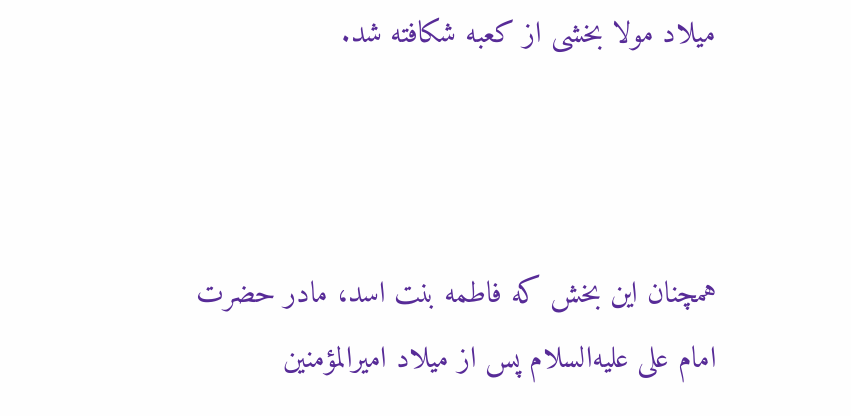میلاد مولا بخشی از کعبه شکافته شد.



همچنان این بخش که فاطمه بنت اسد، مادر حضرت امام علی علیه‌السلام پس از میلاد امیرالمؤمنین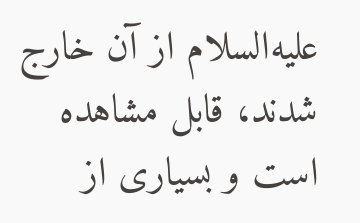علیه‌السلام از آن خارج شدند، قابل مشاهده است و بسیاری از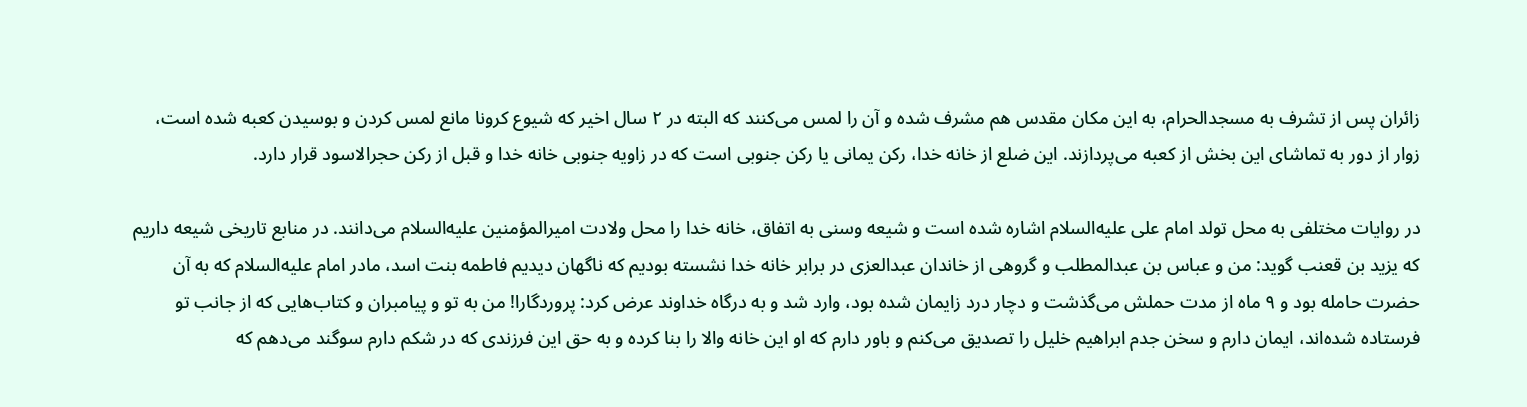زائران پس از تشرف به مسجدالحرام، به این مکان مقدس هم مشرف شده و آن را لمس می‌کنند که البته در ۲ سال اخیر که شیوع کرونا مانع لمس کردن و بوسیدن کعبه شده است، زوار از دور به تماشای این بخش از کعبه می‌پردازند. این ضلع از خانه خدا، رکن یمانی یا رکن جنوبی است که در زاویه جنوبی خانه خدا و قبل از رکن حجرالاسود قرار دارد.

در روایات مختلفی به محل تولد امام علی علیه‌السلام اشاره شده است و شیعه وسنی به اتفاق، خانه خدا را محل ولادت امیرالمؤمنین علیه‌السلام می‌دانند. در منابع تاریخی شیعه داریم که یزید بن قعنب گوید: من و عباس بن عبدالمطلب و گروهی از خاندان عبدالعزی در برابر خانه خدا نشسته بودیم که ناگهان دیدیم فاطمه بنت اسد، مادر ‌امام‌ علیه‌السلام که به آن حضرت حامله بود و ۹ ماه از مدت حملش می‌گذشت و دچار درد زایمان شده بود، وارد شد و به درگاه خداوند عرض کرد: پروردگارا! من به تو و پیامبران و کتاب‌هایی که از جانب تو فرستاده شده‌اند، ایمان دارم و سخن جدم ابراهیم خلیل را تصدیق می‌کنم و باور دارم که او این خانه‌ والا را بنا کرده و به حق این فرزندی که در شکم دارم سوگند می‌دهم که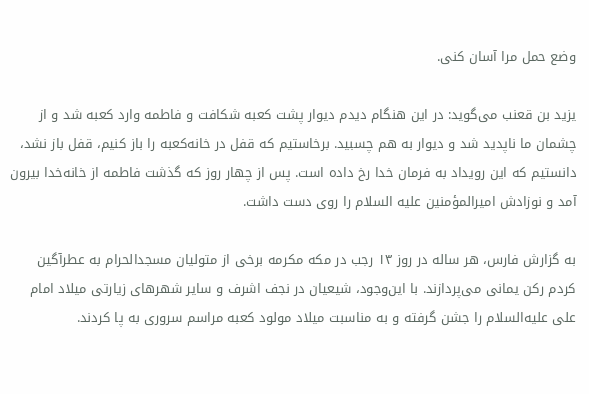وضع حمل مرا آسان کنی.

یزید بن قعنب می‌گوید: در این هنگام دیدم دیوار پشت کعبه شکافت و فاطمه وارد کعبه شد و از چشمان ما ناپدید شد و دیوار به هم چسبید. برخاستیم که قفل در خانه‌کعبه را باز کنیم، قفل باز نشد، دانستیم که این رویداد به فرمان خدا رخ داده است. پس از چهار روز که گذشت فاطمه از خانه‌خدا بیرون آمد و نوزادش امیرالمؤمنین علیه السلام را روی دست داشت.

به گزارش فارس، هر ساله در روز ۱۳ رجب در مکه مکرمه برخی از متولیان مسجدالحرام به عطرآگین کردم رکن یمانی می‌پردازند. با این‌وجود، شیعیان در نجف اشرف و سایر شهرهای زیارتی میلاد امام علی علیه‌السلام را جشن گرفته و به مناسبت میلاد مولود کعبه مراسم سروری به پا کردند.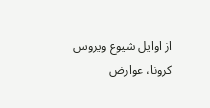از اوایل شیوع ویروس کرونا، عوارض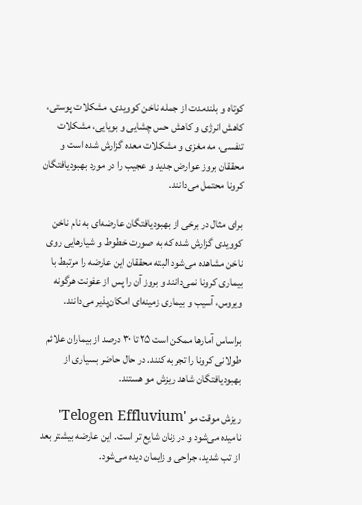کوتاه و بلندمدت از جمله ناخن کوویدی، مشکلات پوستی، کاهش انرژی و کاهش حس چشایی و بویایی، مشکلات تنفسی، مه مغزی و مشکلات معده گزارش شده است و محققان بروز عوارض جدید و عجیب را در مورد بهبودیافتگان کرونا محتمل می‌دانند.

برای مثال در برخی از بهبودیافتگان عارضه‌ای به نام ناخن کوویدی گزارش شده که به صورت خطوط و شیارهایی روی ناخن مشاهده می‌شود البته محققان این عارضه را مرتبط با بیماری کرونا نمی‌دانند و بروز آن را پس از عفونت هرگونه ویروس، آسیب و بیماری زمینه‌ای امکان‌پذیر می‌دانند.

براساس آمارها ممکن است ۲۵ تا ۳۰ درصد از بیماران علائم طولانی کرونا را تجربه کنند. در حال حاضر بسیاری از بهبودیافتگان شاهد ریزش مو هستند.

ریزش موقت مو 'Telogen Effluvium' نامیده می‌شود و در زنان شایع تر است. این عارضه بیشتر بعد از تب شدید، جراحی و زایمان دیده می‌شود.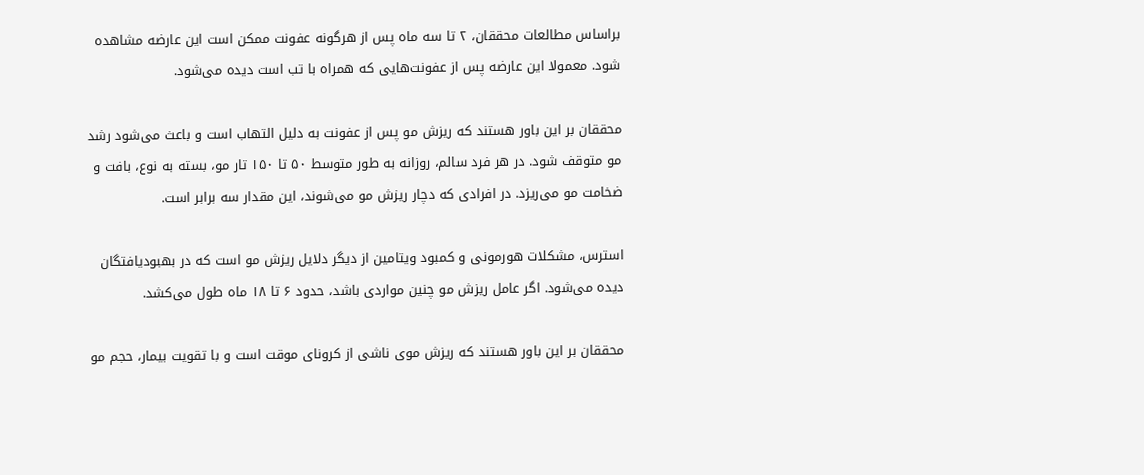براساس مطالعات محققان، ۲ تا سه ماه پس از هرگونه عفونت ممکن است این عارضه مشاهده شود. معمولا این عارضه پس از عفونت‌هایی که همراه با تب است دیده می‌شود.

محققان بر این باور هستند که ریزش مو پس از عفونت به دلیل التهاب است و باعث می‌شود رشد مو متوقف شود. در هر فرد سالم، روزانه به طور متوسط ۵۰ تا ۱۵۰ تار مو، بسته به نوع، بافت و ضخامت مو می‌ریزد. در افرادی که دچار ریزش مو می‌شوند، این مقدار سه برابر است.

استرس، مشکلات هورمونی و کمبود ویتامین از دیگر دلایل ریزش مو است که در بهبودیافتگان دیده می‌شود. اگر عامل ریزش مو چنین مواردی باشد، حدود ۶ تا ۱۸ ماه طول می‌کشد.

محققان بر این باور هستند که ریزش موی ناشی از کرونای موقت است و با تقویت بیمار، حجم مو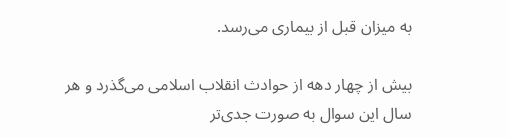به میزان قبل از بیماری می‌رسد.

بیش از چهار دهه از حوادث انقلاب اسلامی می‌گذرد و هر سال این سوال به صورت جدی‌تر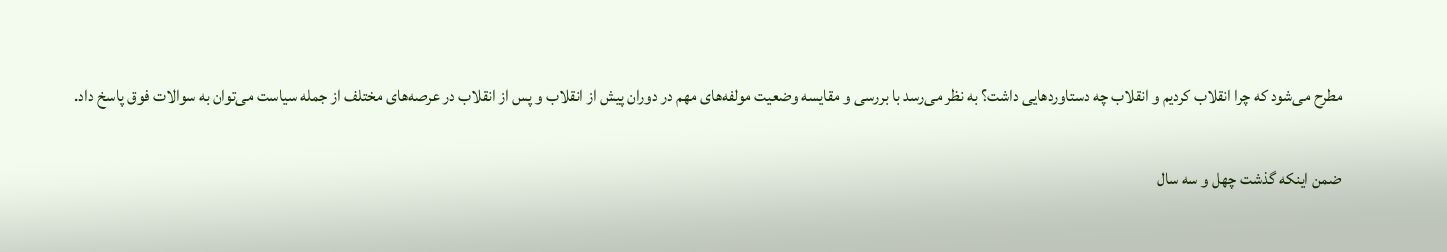مطرح می‌شود که چرا انقلاب کردیم و انقلاب چه دستاوردهایی داشت؟ به نظر می‌رسد با بررسی و مقایسه وضعیت مولفه‌های مهم در دوران پیش از انقلاب و پس از انقلاب در عرصه‌های مختلف از جمله سیاست می‌توان به سوالات فوق پاسخ داد.

ضمن اینکه گذشت چهل و سه سال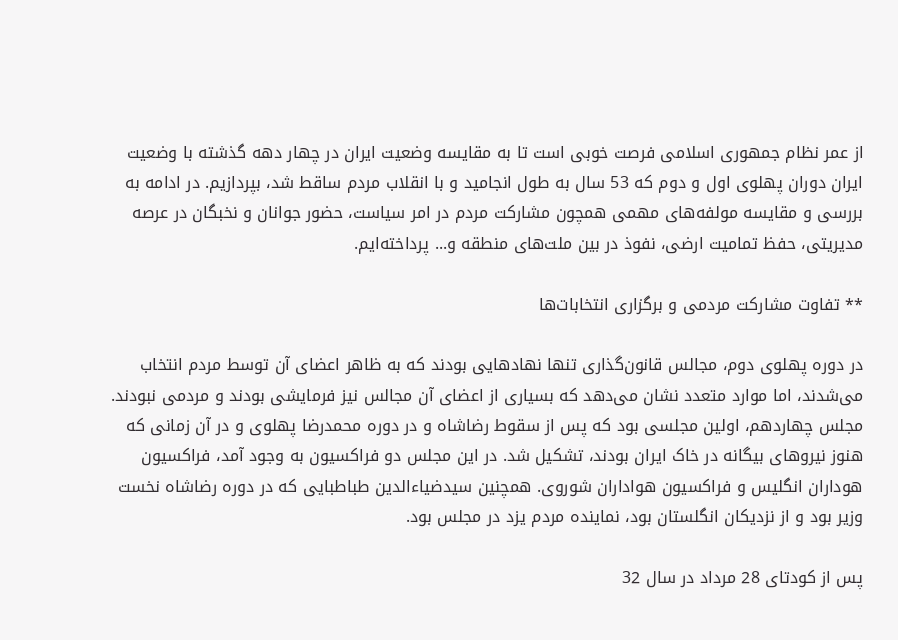از عمر نظام جمهوری اسلامی فرصت خوبی است تا به مقایسه وضعیت ایران در چهار دهه گذشته با وضعیت ایران دوران پهلوی اول و دوم که 53 سال به طول انجامید و با انقلاب مردم ساقط شد، بپردازیم. در ادامه به بررسی و مقایسه مولفه‌های مهمی همچون مشارکت مردم در امر سیاست، حضور جوانان و نخبگان در عرصه مدیریتی، حفظ تمامیت ارضی، نفوذ در بین ملت‌های منطقه و... پرداخته‌ایم.

** تفاوت مشارکت مردمی و برگزاری انتخابات‌ها

در دوره پهلوی دوم، مجالس قانون‌گذاری تنها نهادهایی بودند که به ظاهر اعضای آن توسط مردم انتخاب می‌شدند، اما موارد متعدد نشان می‌دهد که بسیاری از اعضای آن مجالس نیز فرمایشی بودند و مردمی نبودند. مجلس چهاردهم، اولین مجلسی بود که پس از سقوط رضاشاه و در دوره محمدرضا پهلوی و در آن زمانی که هنوز نیروهای بیگانه در خاک ایران بودند، تشکیل شد. در این مجلس دو فراکسیون به وجود آمد، فراکسیون هوداران انگلیس و فراکسیون هواداران شوروی. همچنین سیدضیاءالدین طباطبایی که در دوره رضاشاه نخست وزیر بود و از نزدیکان انگلستان بود، نماینده مردم یزد در مجلس بود.

پس از کودتای 28 مرداد در سال 32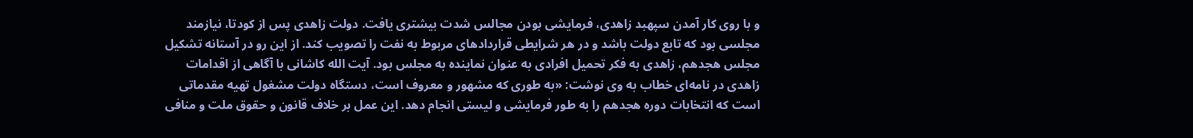و با روی کار آمدن سپهبد زاهدی، فرمایشی بودن مجالس شدت بیشتری یافت. دولت زاهدی پس از کودتا، نیازمند مجلسی بود که تابع دولت باشد و در هر شرایطی قراردادهای مربوط به نفت را تصویب کند. از این رو در آستانه تشکیل مجلس هجدهم، زاهدی به فکر تحمیل افرادی به عنوان نماینده به مجلس بود. آیت الله کاشانی با آگاهی از اقدامات زاهدی در نامه‌ای خطاب به وی نوشت: «به طوری که مشهور و معروف است، دستگاه دولت مشغول تهیه مقدماتی است که انتخابات دوره هجدهم را به طور فرمایشی و لیستی انجام دهد. این عمل بر خلاف قانون و حقوق ملت و منافی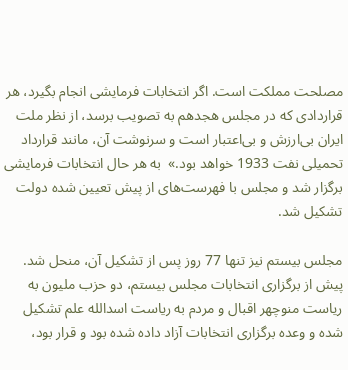مصلحت مملکت است. اگر انتخابات فرمایشی انجام بگیرد، هر قراردادی که در مجلس هجدهم به تصویب برسد، از نظر ملت ایران بی‌ارزش و بی‌اعتبار است و سرنوشت آن، مانند قرارداد تحمیلی نفت 1933 خواهد بود.»  به هر حال انتخابات فرمایشی برگزار شد و مجلس با فهرست‌های از پیش تعیین شده دولت تشکیل شد.

مجلس بیستم نیز تنها 77 روز پس از تشکیل آن، منحل شد. پیش از برگزاری انتخابات مجلس بیستم، دو حزب ملیون به ریاست منوچهر اقبال و مردم به ریاست اسدالله علم تشکیل شده و وعده برگزاری انتخابات آزاد داده شده بود و قرار بود،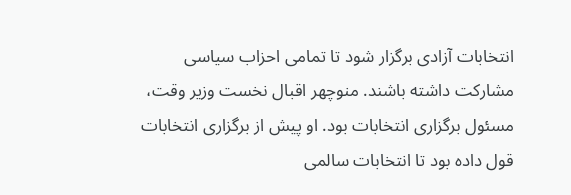انتخابات آزادی برگزار شود تا تمامی احزاب سیاسی مشارکت داشته باشند. منوچهر اقبال نخست وزیر وقت، مسئول برگزاری انتخابات بود. او پیش از برگزاری انتخابات قول داده بود تا انتخابات سالمی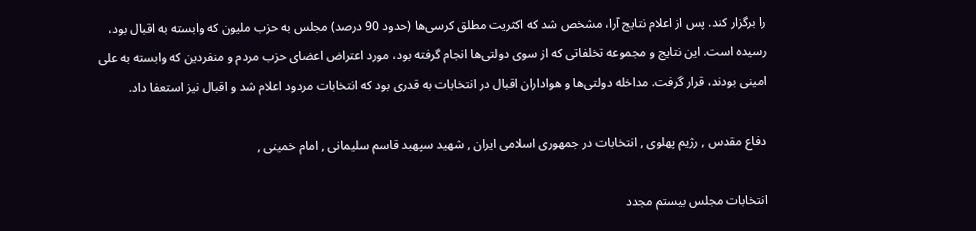را برگزار کند. پس از اعلام نتایج آرا، مشخص شد که اکثریت مطلق کرسی‌ها (حدود 90 درصد) مجلس به حزب ملیون که وابسته به اقبال بود، رسیده است. این نتایج و مجموعه تخلفاتی که از سوی دولتی‌ها انجام گرفته بود، مورد اعتراض اعضای حزب مردم و منفردین که وابسته به علی امینی بودند، قرار گرفت. مداخله دولتی‌ها و هواداران اقبال در انتخابات به قدری بود که انتخابات مردود اعلام شد و اقبال نیز استعفا داد.

دفاع مقدس , رژیم پهلوی , انتخابات در جمهوری اسلامی ایران , شهید سپهبد قاسم سلیمانی , امام خمینی ,

انتخابات مجلس بیستم مجدد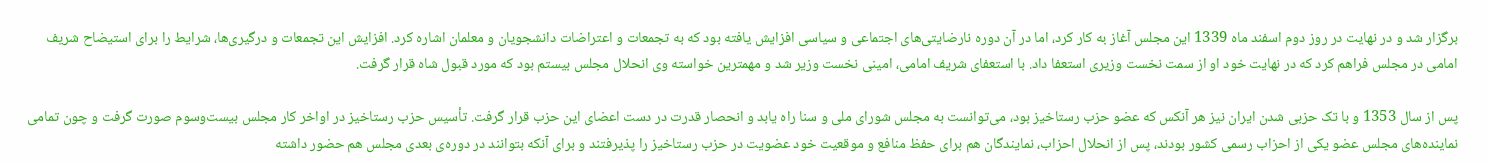برگزار شد و در نهایت در روز دوم اسفند ماه 1339 این مجلس آغاز به کار کرد، اما در آن دوره نارضایتی‌های اجتماعی و سیاسی افزایش یافته بود که به تجمعات و اعتراضات دانشجویان و معلمان اشاره کرد. افزایش این تجمعات و درگیری‌ها، شرایط را برای استیضاح شریف امامی در مجلس فراهم کرد که در نهایت خود او از سمت نخست وزیری استعفا داد. با استعفای شریف امامی، امینی نخست وزیر شد و مهمترین خواسته وی انحلال مجلس بیستم بود که مورد قبول شاه قرار گرفت.

پس از سال 1353 و با تک حزبی شدن ایران نیز هر آنکس که عضو حزب رستاخیز بود، می‌توانست به مجلس شورای ملی و سنا راه یابد و انحصار قدرت در دست اعضای این حزب قرار گرفت. تأسیس حزب رستاخیز در اواخر کار مجلس بیست‌وسوم صورت گرفت و چون تمامی نماینده‌های مجلس عضو یکی از احزاب رسمی کشور بودند، پس از انحلال احزاب، نمایندگان هم برای حفظ منافع و موقعیت خود عضویت در حزب رستاخیز را پذیرفتند و برای آنکه بتوانند در دوره‌ی بعدی مجلس هم حضور داشته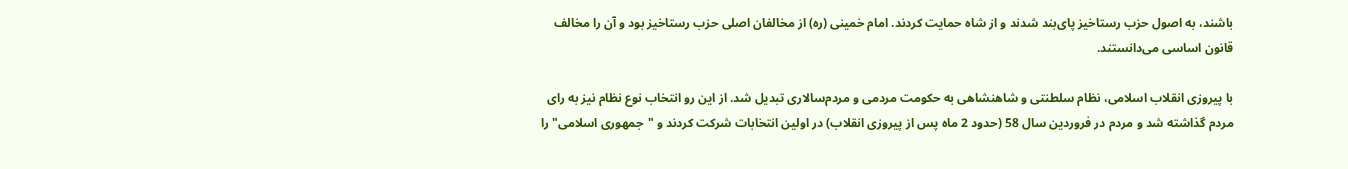باشند، به اصول حزب رستاخیز پای‌بند شدند و از شاه حمایت کردند. امام خمینی (ره) از مخالفان اصلی حزب رستاخیز بود و آن را مخالف قانون اساسی می‌دانستند.

با پیروزی انقلاب اسلامی، نظام سلطنتی و شاهنشاهی به حکومت مردمی و مردم‌سالاری تبدیل شد. از این رو انتخاب نوع نظام نیز به رای مردم گذاشته شد و مردم در فروردین سال 58 (حدود 2 ماه پس از پیروزی انقلاب) در اولین انتخابات شرکت کردند و "جمهوری اسلامی" را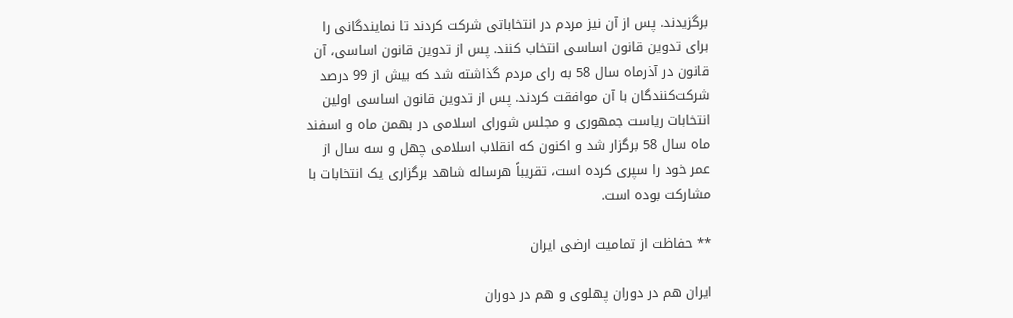برگزیدند. پس از آن نیز مردم در انتخاباتی شرکت کردند تا نمایندگانی را برای تدوین قانون اساسی انتخاب کنند. پس از تدوین قانون اساسی، آن قانون در آذرماه سال 58 به رای مردم گذاشته شد که بیش از 99 درصد شرکت‌کنندگان با آن موافقت کردند. پس از تدوین قانون اساسی اولین انتخابات ریاست جمهوری و مجلس شورای اسلامی در بهمن ماه و اسفند ماه سال 58 برگزار شد و اکنون که انقلاب اسلامی چهل و سه سال از عمر خود را سپری کرده است، تقریباً هرساله شاهد برگزاری یک انتخابات با مشارکت بوده است.

** حفاظت از تمامیت ارضی ایران

ایران هم در دوران پهلوی و هم در دوران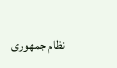نظام جمهوری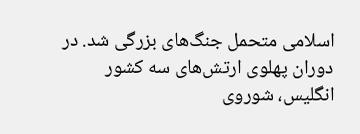اسلامی متحمل جنگ‌های بزرگی شد. در دوران پهلوی ارتش‌های سه کشور انگلیس، شوروی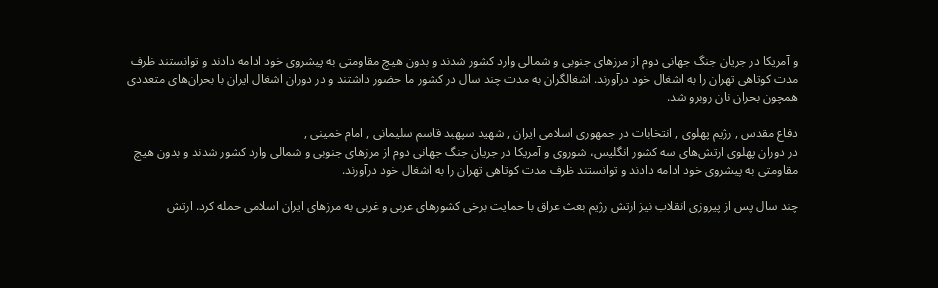و آمریکا در جریان جنگ جهانی دوم از مرزهای جنوبی و شمالی وارد کشور شدند و بدون هیچ مقاومتی به پیشروی خود ادامه دادند و توانستند ظرف مدت کوتاهی تهران را به اشغال خود درآورند. اشغالگران به مدت چند سال در کشور ما حضور داشتند و در دوران اشغال ایران با بحران‌های متعددی همچون بحران نان روبرو شد.

دفاع مقدس , رژیم پهلوی , انتخابات در جمهوری اسلامی ایران , شهید سپهبد قاسم سلیمانی , امام خمینی ,
در دوران پهلوی ارتش‌های سه کشور انگلیس، شوروی و آمریکا در جریان جنگ جهانی دوم از مرزهای جنوبی و شمالی وارد کشور شدند و بدون هیچ مقاومتی به پیشروی خود ادامه دادند و توانستند ظرف مدت کوتاهی تهران را به اشغال خود درآورند.

چند سال پس از پیروزی انقلاب نیز ارتش رژیم بعث عراق با حمایت برخی کشورهای عربی و غربی به مرزهای ایران اسلامی حمله کرد. ارتش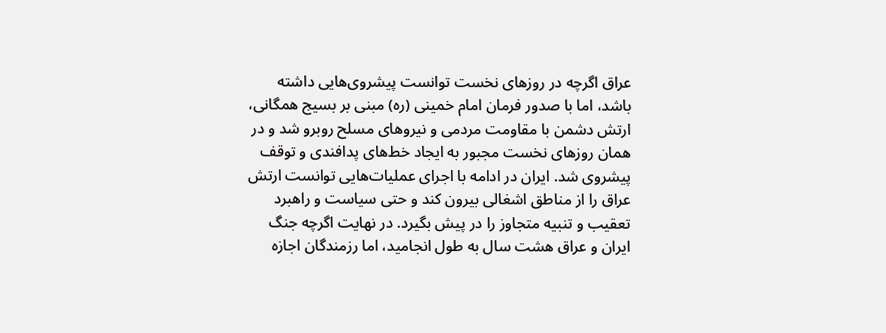عراق اگرچه در روزهای نخست توانست پیشروی‌هایی داشته باشد، اما با صدور فرمان امام خمینی (ره) مبنی بر بسیج همگانی، ارتش دشمن با مقاومت مردمی و نیروهای مسلح روبرو شد و در همان روزهای نخست مجبور به ایجاد خط‌های پدافندی و توقف پیشروی شد. ایران در ادامه با اجرای عملیات‌هایی توانست ارتش عراق را از مناطق اشغالی بیرون کند و حتی سیاست و راهبرد تعقیب و تنبیه متجاوز را در پیش بگیرد. در نهایت اگرچه جنگ ایران و عراق هشت سال به طول انجامید، اما رزمندگان اجازه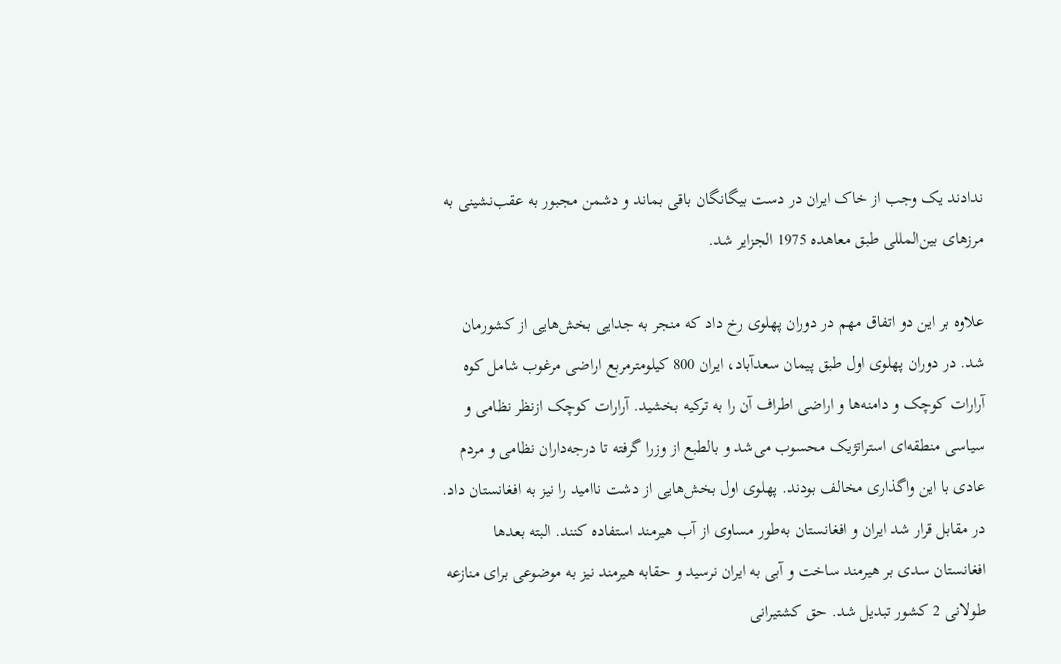ندادند یک وجب از خاک ایران در دست بیگانگان باقی بماند و دشمن مجبور به عقب‌نشینی به مرزهای بین‌المللی طبق معاهده 1975 الجزایر شد.

علاوه بر این دو اتفاق مهم در دوران پهلوی رخ داد که منجر به جدایی بخش‌هایی از کشورمان شد. در دوران پهلوی اول طبق پیمان سعدآباد، ایران 800 کیلومترمربع اراضی مرغوب شامل کوه آرارات کوچک و دامنه‌ها و اراضی اطراف آن را به ترکیه بخشید. آرارات کوچک ازنظر نظامی و سیاسی منطقه‌ای استراتژیک محسوب می‌شد و بالطبع از وزرا گرفته تا درجه‌داران نظامی و مردم عادی با این واگذاری مخالف بودند. پهلوی اول بخش‌هایی از دشت ناامید را نیز به افغانستان داد. در مقابل قرار شد ایران و افغانستان به‌طور مساوی از آب هیرمند استفاده کنند. البته بعدها افغانستان سدی بر هیرمند ساخت و آبی به ایران نرسید و حقابه هیرمند نیز به موضوعی برای منازعه طولانی 2 کشور تبدیل شد. حق کشتیرانی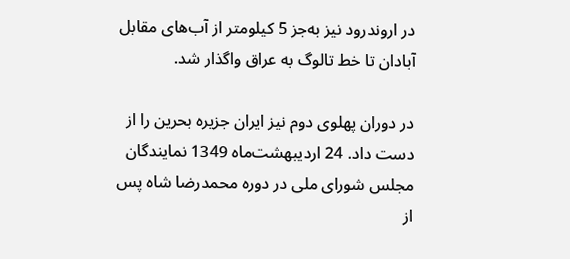در اروندرود نیز به‌جز 5 کیلومتر از آب‌های مقابل آبادان تا خط تالوگ به عراق واگذار شد.

در دوران پهلوی دوم نیز ایران جزیره بحرین را از دست داد. 24 اردیبهشت‌ماه 1349 نمایندگان مجلس شورای ملی در دوره محمدرضا شاه پس از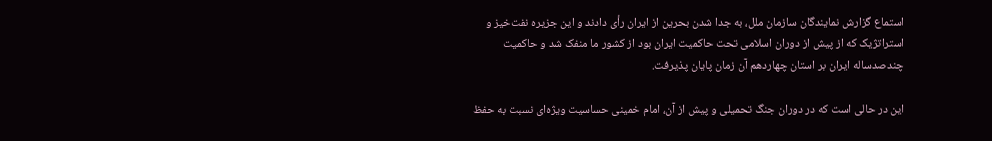استماع گزارش نمایندگان سازمان ملل، به جدا شدن بحرین از ایران رأی دادند و این جزیره نفت‌خیز و استراتژیک که از پیش از دوران اسلامی تحت حاکمیت ایران بود از کشور ما منفک شد و حاکمیت چندصدساله ایران بر استان چهاردهم آن زمان پایان پذیرفت.

این در حالی است که در دوران جنگ تحمیلی و پیش از آن، امام خمینی حساسیت ویژه‌ای نسبت به حفظ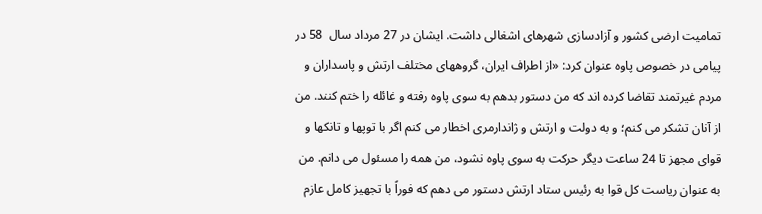تمامیت ارضی کشور و آزادسازی شهرهای اشغالی داشت. ایشان در 27 مرداد سال  58 در پیامی در خصوص پاوه عنوان کرد: «از اطراف ایران، گروههای مختلف ارتش و پاسداران و مردم غیرتمند تقاضا کرده اند که من دستور بدهم به سوی پاوه رفته و غائله را ختم کنند. من از آنان تشکر می کنم؛ و به دولت و ارتش و ژاندارمری اخطار می کنم اگر با توپها و تانکها و قوای مجهز تا 24 ساعت دیگر حرکت به سوی پاوه نشود، من همه را مسئول می دانم. من به عنوان ریاست کل قوا به رئیس ستاد ارتش دستور می دهم که فوراً با تجهیز کامل عازم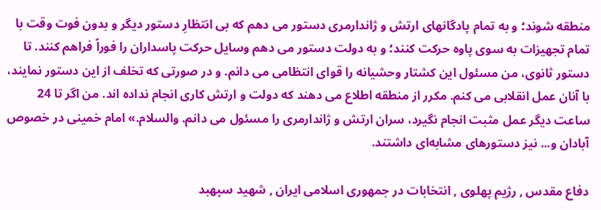منطقه شوند؛ و به تمام پادگانهای ارتش و ژاندارمری دستور می دهم که بی انتظارِ دستور دیگر و بدون فوت وقت با تمام تجهیزات به سوی پاوه حرکت کنند؛ و به دولت دستور می دهم وسایل حرکت پاسداران را فوراً فراهم کنند. تا دستور ثانوی، من مسئول این کشتار وحشیانه را قوای انتظامی می دانم. و در صورتی که تخلف از این دستور نمایند، با آنان عمل انقلابی می کنم. مکرر از منطقه اطلاع می دهند که دولت و ارتش کاری انجام نداده اند. من اگر تا 24 ساعت دیگر عمل مثبت انجام نگیرد، سران ارتش و ژاندارمری را مسئول می دانم. والسلام.» امام خمینی در خصوص آبادان و... نیز دستورهای مشابه‌ای داشتند.

دفاع مقدس , رژیم پهلوی , انتخابات در جمهوری اسلامی ایران , شهید سپهبد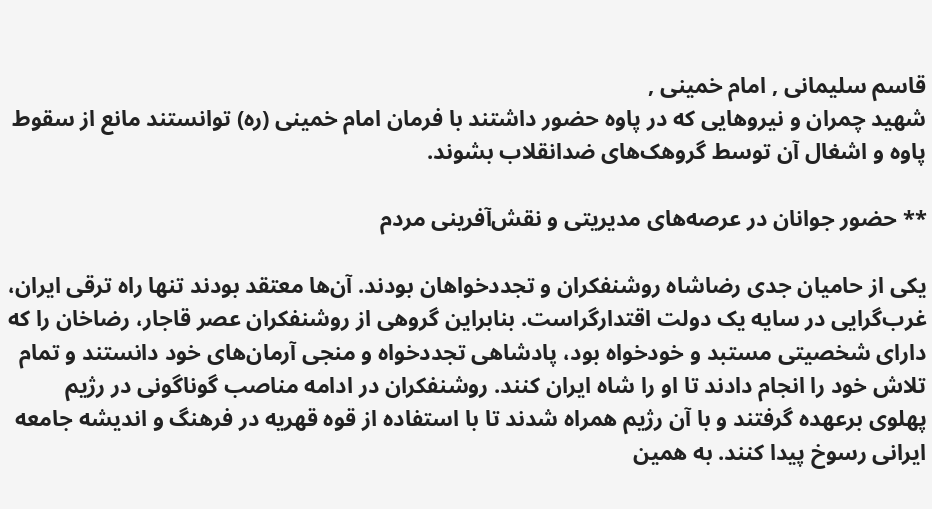قاسم سلیمانی , امام خمینی ,
شهید چمران و نیروهایی که در پاوه حضور داشتند با فرمان امام خمینی (ره) توانستند مانع از سقوط پاوه و اشغال آن توسط گروهک‌های ضدانقلاب بشوند.

** حضور جوانان در عرصه‌های مدیریتی و نقش‌آفرینی مردم

یکی از حامیان جدی رضاشاه روشنفکران و تجددخواهان بودند. آن‌ها معتقد بودند تنها راه ترقی ایران، غرب‌گرایی در سایه یک دولت اقتدارگراست. بنابراین گروهی از روشنفکران عصر قاجار، رضاخان را که دارای شخصیتی مستبد و خودخواه بود، پادشاهی تجددخواه و منجی آرمان‌های خود دانستند و تمام تلاش خود را انجام دادند تا او را شاه ایران کنند. روشنفکران در ادامه مناصب گوناگونی در رژیم پهلوی برعهده گرفتند و با آن رژیم همراه شدند تا با استفاده از قوه قهریه در فرهنگ و اندیشه جامعه ایرانی رسوخ پیدا کنند. به همین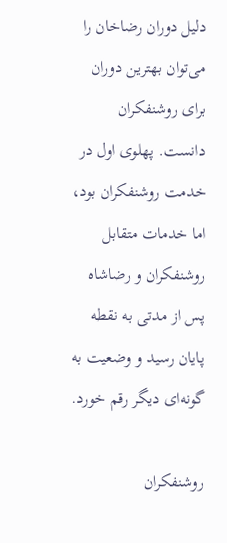دلیل دوران رضاخان را می‌توان بهترین دوران برای روشنفکران دانست. پهلوی اول در خدمت روشنفکران بود، اما خدمات متقابل روشنفکران و رضاشاه پس از مدتی به نقطه پایان رسید و وضعیت به گونه‌ای دیگر رقم خورد.

روشنفکران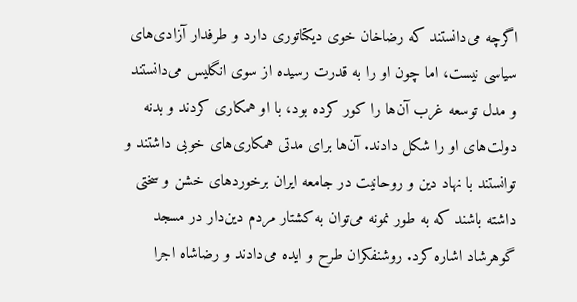اگرچه می‌دانستند که رضاخان خوی دیکتاتوری دارد و طرفدار آزادی‌های سیاسی نیست، اما چون او را به قدرت رسیده از سوی انگلیس می‌دانستند و مدل توسعه غرب آن‌ها را کور کرده بود، با او همکاری کردند و بدنه دولت‌های او را شکل دادند. آن‌ها برای مدتی همکاری‌های خوبی داشتند و توانستند با نهاد دین و روحانیت در جامعه ایران برخوردهای خشن و سختی داشته باشند که به طور نمونه می‌توان به کشتار مردم دین‌دار در مسجد گوهرشاد اشاره کرد. روشنفکران طرح و ایده می‌دادند و رضاشاه اجرا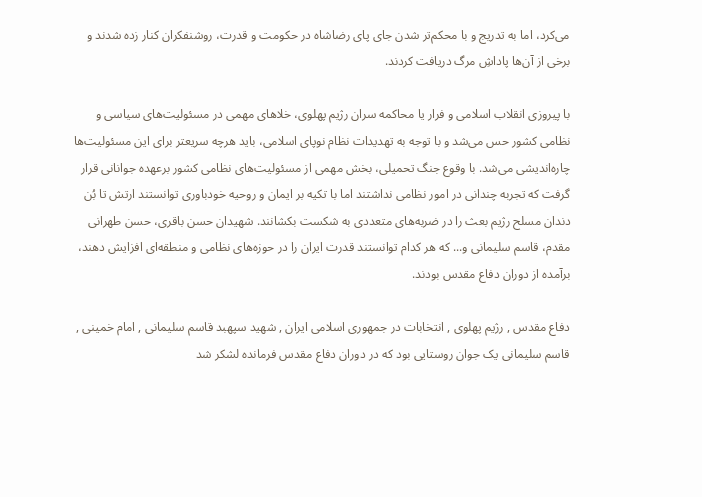می‌کرد، اما به تدریج و با محکم‌تر شدن جای پای رضاشاه در حکومت و قدرت، روشنفکران کنار زده شدند و برخی از آن‌ها پاداشِ مرگ دریافت کردند.

با پیروزی انقلاب اسلامی و فرار یا محاکمه سران رژیم پهلوی، خلاهای مهمی در مسئولیت‌های سیاسی و نظامی کشور حس می‌شد و با توجه به تهدیدات نظام نوپای اسلامی، باید هرچه سریعتر برای این مسئولیت‌ها چاره‌اندیشی می‌شد. با وقوع جنگ تحمیلی، بخش مهمی از مسئولیت‌های نظامی کشور برعهده جوانانی قرار گرفت که تجربه چندانی در امور نظامی نداشتند اما با تکیه بر ایمان و روحیه خودباوری توانستند ارتش تا بُن دندان مسلح رژیم بعث را در ضربه‌های متعددی به شکست بکشانند. شهیدان حسن باقری، حسن طهرانی مقدم، قاسم سلیمانی و... که هر کدام توانستند قدرت ایران را در حوزه‌های نظامی و منطقه‌ای افزایش دهند، برآمده از دوران دفاع مقدس بودند.

دفاع مقدس , رژیم پهلوی , انتخابات در جمهوری اسلامی ایران , شهید سپهبد قاسم سلیمانی , امام خمینی ,
قاسم سلیمانی یک جوان روستایی بود که در دوران دفاع مقدس فرمانده لشکر شد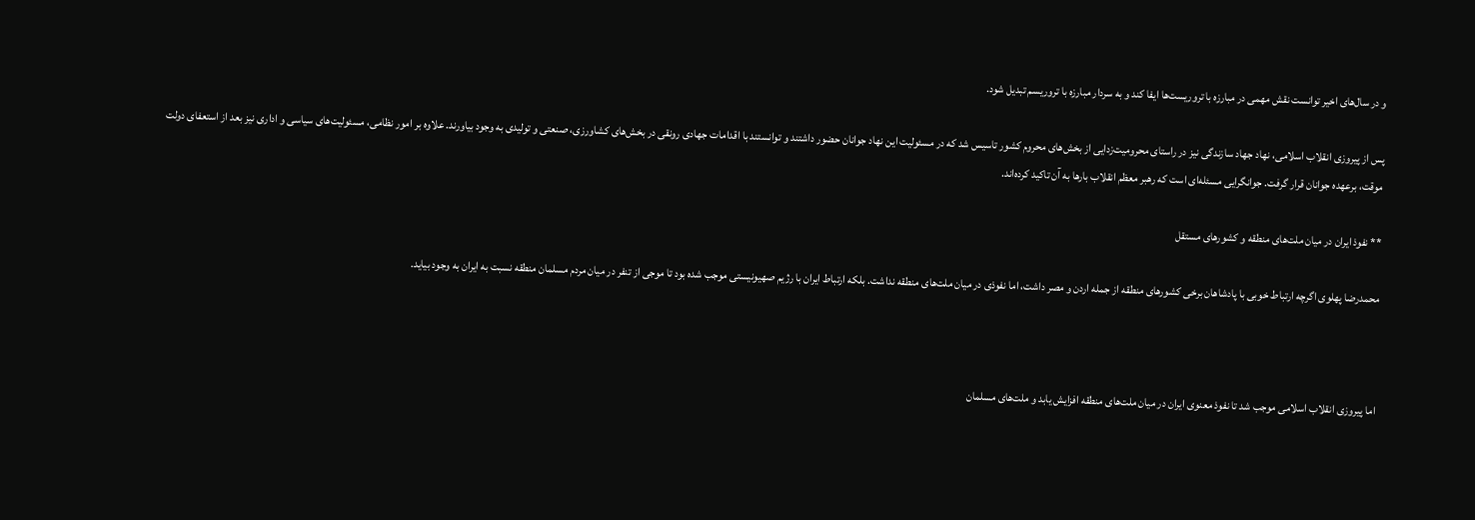و در سال‌های اخیر توانست نقش مهمی در مبارزه با تروریست‌ها ایفا کند و به سردار مبارزه با تروریسم تبدیل شود.

پس از پیروزی انقلاب اسلامی، نهاد جهاد سازندگی نیز در راستای محرومیت‌زدایی از بخش‌های محروم کشور تاسیس شد که در مسئولیت این نهاد جوانان حضور داشتند و توانستند با اقدامات جهادی رونقی در بخش‌های کشاورزی، صنعتی و تولیدی به وجود بیاورند. علاوه بر امور نظامی، مسئولیت‌های سیاسی و اداری نیز بعد از استعفای دولت موقت، برعهده جوانان قرار گرفت. جوانگرایی مسئله‌ای است که رهبر معظم انقلاب بارها به آن تاکید کرده‌اند.

** نفوذ ایران در میان ملت‌های منطقه و کشورهای مستقل

محمدرضا پهلوی اگرچه ارتباط خوبی با پادشاهان برخی کشورهای منطقه از جمله اردن و مصر داشت، اما نفوذی در میان ملت‌های منطقه نداشت. بلکه ارتباط ایران با رژیم صهیونیستی موجب شده بود تا موجی از تنفر در میان مردم مسلمان منطقه نسبت به ایران به وجود بیاید.



اما پیروزی انقلاب اسلامی موجب شد تا نفوذ معنوی ایران در میان ملت‌های منطقه افزایش یابد و ملت‌های مسلمان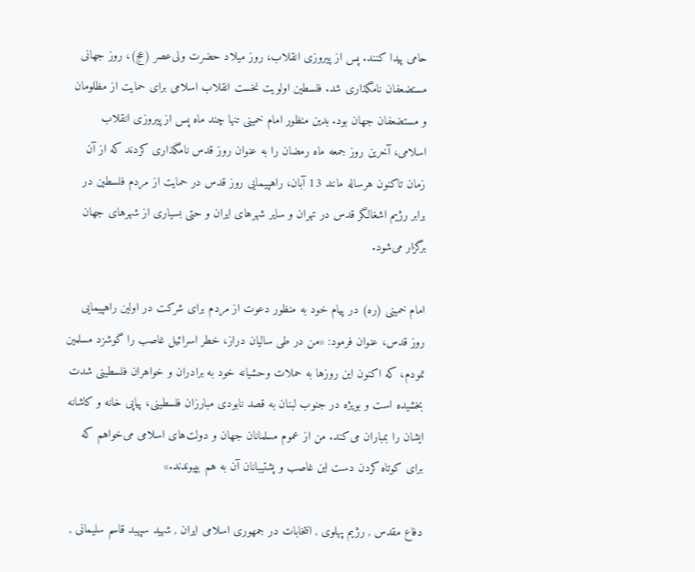حامی پیدا کنند. پس از پیروزی انقلاب، روز میلاد حضرت ولی‌عصر (عج)، روز جهانی مستضعفان نامگذاری شد. فلسطین اولویت نخست انقلاب اسلامی برای حمایت از مظلومان و مستضعفان جهان بود. بدین منظور امام خمینی تنها چند ماه پس از پیروزی انقلاب اسلامی، آخرین روز جمعه ماه رمضان را به عنوان روز قدس نامگذاری کردند که از آن زمان تاکنون هرساله مانند 13 آبان، راهپیمایی روز قدس در حمایت از مردم فلسطین در برابر رژیم اشغالگر قدس در تهران و سایر شهرهای ایران و حتی بسیاری از شهرهای جهان برگزار می‌شود.

امام خمینی (ره) در پیام خود به منظور دعوت از مردم برای شرکت در اولین راهپیمایی روز قدس، عنوان فرمود: «من در طى سالیان دراز، خطر اسرائیل غاصب را گوشزد مسلمین نمودم، که اکنون این روزها به حملات وحشیانه خود به برادران و خواهران فلسطینى شدت بخشیده است و بویژه در جنوب لبنان به قصد نابودى مبارزان فلسطینى، پیاپى خانه و کاشانه ایشان را بمباران مى‌کند. من از عموم مسلمانان جهان و دولت‌هاى اسلامى مى‌خواهم که براى کوتاه کردن دست این غاصب و پشتیبانان آن به هم بپیوندند.»

دفاع مقدس , رژیم پهلوی , انتخابات در جمهوری اسلامی ایران , شهید سپهبد قاسم سلیمانی ,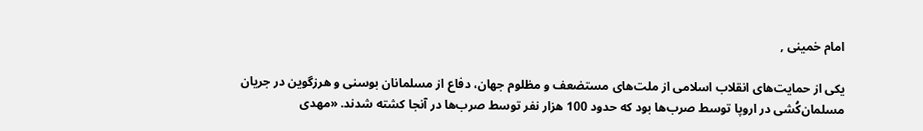امام خمینی ,

یکی از حمایت‌های انقلاب اسلامی از ملت‌های مستضعف و مظلوم جهان، دفاع از مسلمانان بوسنی و هرزگوین در جریان مسلمان‌کُشی در اروپا توسط صرب‌ها بود که حدود 100 هزار نفر توسط صرب‌ها در آنجا کشته شدند. «مهدی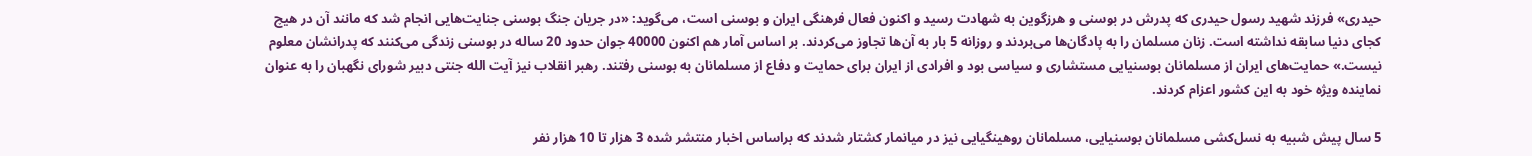حیدری» فرزند شهید رسول حیدری که پدرش در بوسنی و هرزگوین به شهادت رسید و اکنون فعال فرهنگی ایران و بوسنی است، می‌گوید: «در جریان جنگ بوسنی جنایت‌هایی انجام شد که مانند آن در هیچ کجای دنیا سابقه نداشته است. زنان مسلمان را به پادگان‌ها می‌بردند و روزانه 5 بار به آن‌ها تجاوز می‌کردند. بر اساس آمار هم اکنون 40000 جوان حدود 20 ساله در بوسنی زندگی می‌کنند که پدرانشان معلوم نیست.» حمایت‌های ایران از مسلمانان بوسنیایی مستشاری و سیاسی بود و افرادی از ایران برای حمایت و دفاع از مسلمانان به بوسنی رفتند. رهبر انقلاب نیز آیت الله جنتی دبیر شورای نگهبان را به عنوان نماینده ویژه خود به این کشور اعزام کردند.

5 سال پیش شبیه به نسل‌کشی مسلمانان بوسنیایی، مسلمانان روهینگیایی نیز در میانمار کشتار شدند که براساس اخبار منتشر شده 3 هزار تا 10 هزار نفر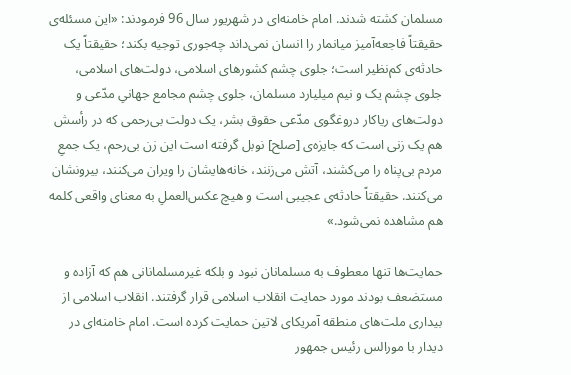مسلمان کشته شدند. امام خامنه‌ای در شهریور سال 96 فرمودند: «این مسئله‌ی حقیقتاً فاجعه‌آمیز میانمار را انسان نمی‌داند چه‌جوری توجیه بکند؛ حقیقتاً یک حادثه‌ی کم‌نظیر است؛ جلوی چشم کشورهای اسلامی، دولت‌های اسلامی، جلوی چشم یک و نیم میلیارد مسلمان، جلوی چشم مجامع جهانیِ مدّعی و دولت‌های ریاکار دروغگوی مدّعی حقوق بشر، یک دولت بی‌رحمی که در رأسش هم یک زنی است که جایزه‌ی [صلح] نوبل گرفته است این زن بی‌رحم، یک جمعِ مردم بی‌پناه را می‌کشند، آتش می‌زنند، خانه‌هایشان را ویران می‌کنند، بیرونشان می‌کنند. حقیقتاً حادثه‌ی عجیبی است و هیچ عکس‌العملِ به معنای واقعی کلمه هم مشاهده نمی‌شود.»

حمایت‌ها تنها معطوف به مسلمانان نبود و بلکه غیرمسلمانانی هم که آزاده و مستضعف بودند مورد حمایت انقلاب اسلامی قرار گرفتند. انقلاب اسلامی از بیداری ملت‌های منطقه آمریکای لاتین حمایت کرده است. امام خامنه‌ای در دیدار با مورالس رئیس جمهور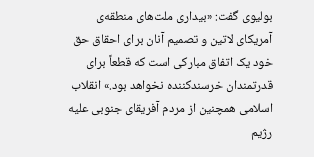بولیوی گفت: «بیداری ملت‌های منطقه‌ی آمریکای لاتین و تصمیم آنان برای احقاق حق خود یک اتفاق مبارکی است که قطعاً برای قدرتمندان خرسند‌کننده نخواهد بود.» انقلاب اسلامی همچنین از مردم آفریقای جنوبی علیه رژیم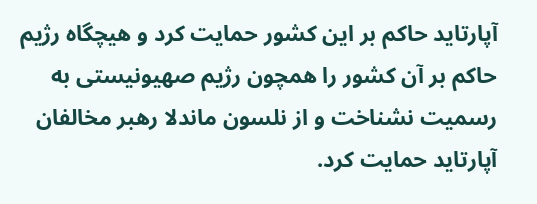آپارتاید حاکم بر این کشور حمایت کرد و هیچگاه رژیم حاکم بر آن کشور را همچون رژیم صهیونیستی به رسمیت نشناخت و از نلسون ماندلا رهبر مخالفان آپارتاید حمایت کرد.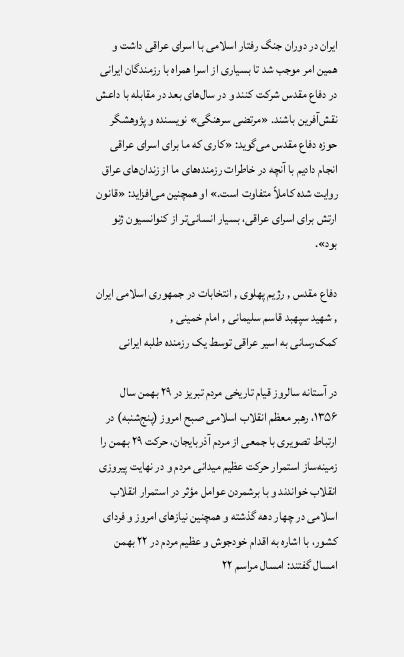ایران در دوران جنگ رفتار اسلامی با اسرای عراقی داشت و همین امر موجب شد تا بسیاری از اسرا همراه با رزمندگان ایرانی در دفاع مقدس شرکت کنند و در سال‌های بعد در مقابله با داعش نقش‌آفرین باشند. «مرتضی سرهنگی» نویسنده و پژوهشگر حوزه دفاع مقدس می‌گوید: «کاری که ما برای اسرای عراقی انجام دادیم با آنچه در خاطرات رزمنده‌های ما از زندان‌های عراق روایت شده کاملاً متفاوت است.» او همچنین می‌افزاید: «قانون ارتش برای اسرای عراقی، بسیار انسانی‌تر از کنوانسیون ژنو بود».

دفاع مقدس , رژیم پهلوی , انتخابات در جمهوری اسلامی ایران , شهید سپهبد قاسم سلیمانی , امام خمینی ,
کمک‌رسانی به اسیر عراقی توسط یک رزمنده طلبه ایرانی

در آستانه سالروز قیام تاریخی مردم تبریز در ۲۹ بهمن سال ۱۳۵۶، رهبر معظم انقلاب اسلامی صبح امروز (پنج‌شنبه) در ارتباط تصویری با جمعی از مردم آذربایجان، حرکت ۲۹ بهمن را زمینه‌ساز استمرار حرکت عظیم میدانی مردم و در نهایت پیروزی انقلاب خواندند و با برشمردن عوامل مؤثر در استمرار انقلاب اسلامی در چهار دهه گذشته و همچنین نیازهای امروز و فردای کشور، با اشاره به اقدام خودجوش و عظیم مردم در ۲۲ بهمن امسال گفتند: امسال مراسم ۲۲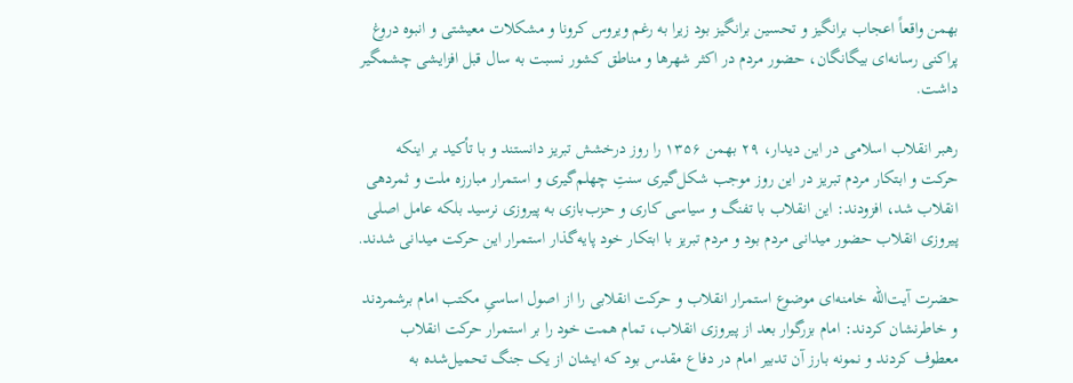بهمن واقعاً اعجاب برانگیز و تحسین برانگیز بود زیرا به رغم ویروس کرونا و مشکلات معیشتی و انبوه دروغ پراکنی رسانه‌ای بیگانگان، حضور مردم در اکثر شهرها و مناطق کشور نسبت به سال قبل افزایشی چشمگیر داشت.

رهبر انقلاب اسلامی در این دیدار، ۲۹ بهمن ۱۳۵۶ را روز درخشش تبریز دانستند و با تأکید بر اینکه حرکت و ابتکار مردم تبریز در این روز موجب شکل‌گیری سنتِ چهلم‌گیری و استمرار مبارزه ملت و ثمردهی انقلاب شد، افزودند: این انقلاب با تفنگ و سیاسی کاری و حزب‌بازی به پیروزی نرسید بلکه عامل اصلی پیروزی انقلاب حضور میدانی مردم بود و مردم تبریز با ابتکار خود پایه‌گذار استمرار این حرکت میدانی شدند.

حضرت آیت‌الله خامنه‌ای موضوع استمرار انقلاب و حرکت انقلابی را از اصول اساسیِ مکتب امام برشمردند و خاطرنشان کردند: امام بزرگوار بعد از پیروزی انقلاب، تمام همت خود را بر استمرار حرکت انقلاب معطوف کردند و نمونه بارز آن تدبیر امام در دفاع مقدس بود که ایشان از یک جنگ تحمیل‌شده به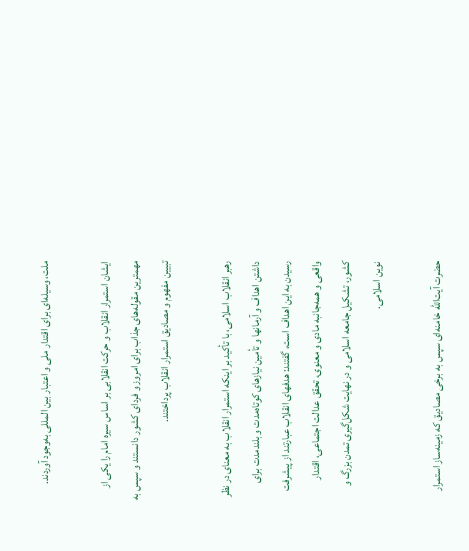ملت، وسیله‌ای برای اقتدار ملی و اعتبار بین المللی به‌وجود آوردند.

ایشان استمرار انقلاب و حرکت انقلابی بر اساس سیره امام را یکی از مهمترین مقوله‌های جذاب برای امروز و فردای کشور دانستند و سپس به تبیین مفهوم و مصادیق استمرار انقلاب پرداختند.

رهبر انقلاب اسلامی، با تأکید بر اینکه استمرار انقلاب به معنای در نظر داشتن اهداف و آرمانها و تأمین نیازهای کوتاه‌مدت و بلندمدت برای رسیدن به این اهداف است، گفتند: هدفهای انقلاب عبارتند از پیشرفت واقعی و همه‌جانبه مادی و معنوی، تحقق عدالت اجتماعی، اقتدار کشور، تشکیل جامعه اسلامی و در نهایت شکل‌گیری تمدن بزرگ و نوین اسلامی.

حضرت آیت‌الله خامنه‌ای سپس به برخی مصادیق که زمینه‌ساز استمرار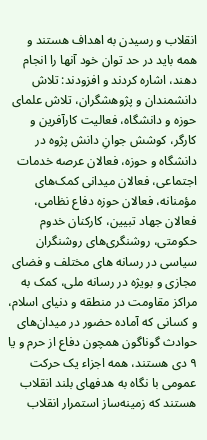انقلاب و رسیدن به اهداف هستند و همه باید در حد توان خود آنها را انجام دهند، اشاره کردند و افزودند: تلاش دانشمندان و پژوهشگران، تلاش علمای حوزه و دانشگاه، فعالیت کارآفرین و کارگر، کوشش جوانِ دانش پژوه در دانشگاه و حوزه، فعالان عرصه خدمات اجتماعی، فعالان میدانی کمک‌های مؤمنانه، فعالان حوزه دفاع نظامی، فعالان جهاد تبیین، کارکنان خدوم حکومتی، روشنگری‌های روشنگران سیاسی در رسانه های مختلف و فضای مجازی و بویژه در رسانه ملی، کمک به مراکز مقاومت در منطقه و دنیای اسلام، و کسانی که آماده حضور در میدان‌های حوادث گوناگون همچون دفاع از حرم و یا ۹ دی هستند، همه اجزاء یک حرکت عمومی با نگاه به هدفهای بلند انقلاب هستند که زمینه‌ساز استمرار انقلاب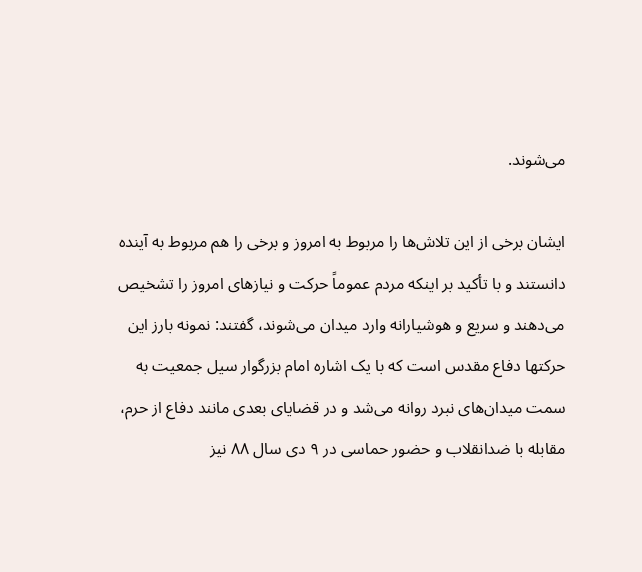می‌شوند.

ایشان برخی از این تلاش‌ها را مربوط به امروز و برخی را هم مربوط به آینده دانستند و با تأکید بر اینکه مردم عموماً حرکت و نیازهای امروز را تشخیص می‌دهند و سریع و هوشیارانه وارد میدان می‌شوند، گفتند: نمونه بارز این حرکتها دفاع مقدس است که با یک اشاره امام بزرگوار سیل جمعیت به سمت میدان‌های نبرد روانه می‌شد و در قضایای بعدی مانند دفاع از حرم، مقابله با ضدانقلاب و حضور حماسی در ۹ دی سال ۸۸ نیز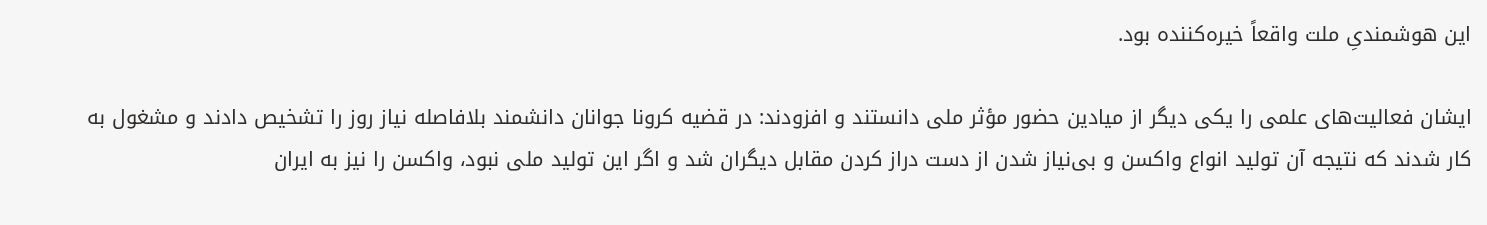این هوشمندیِ ملت واقعاً خیره‌کننده بود.

ایشان فعالیت‌های علمی را یکی دیگر از میادین حضور مؤثر ملی دانستند و افزودند: در قضیه کرونا جوانان دانشمند بلافاصله نیاز روز را تشخیص دادند و مشغول به کار شدند که نتیجه آن تولید انواع واکسن و بی‌نیاز شدن از دست دراز کردن مقابل دیگران شد و اگر این تولید ملی نبود، واکسن را نیز به ایران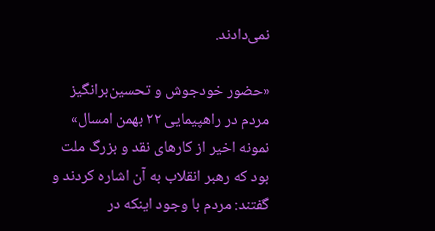نمی‌دادند.

«حضور خودجوش و تحسین‌برانگیز مردم در راهپیمایی ۲۲ بهمن امسال» نمونه اخیر از کارهای نقد و بزرگ ملت بود که رهبر انقلاب به آن اشاره کردند و گفتند: مردم با وجود اینکه در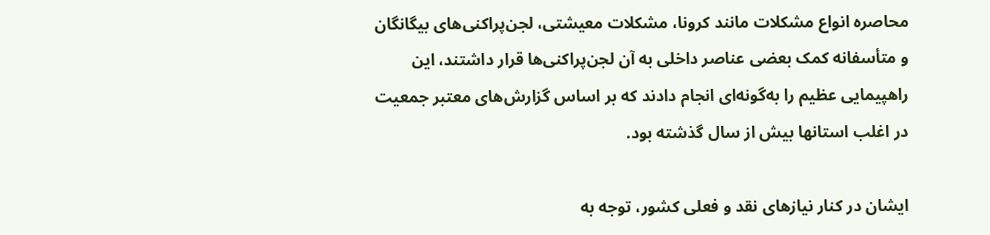محاصره انواع مشکلات مانند کرونا، مشکلات معیشتی، لجن‌پراکنی‌های بیگانگان و متأسفانه کمک بعضی عناصر داخلی به آن لجن‌پراکنی‌ها قرار داشتند، این راهپیمایی عظیم را به‌گونه‌ای انجام دادند که بر اساس گزارش‌های معتبر جمعیت در اغلب استانها بیش از سال گذشته بود.

ایشان در کنار نیازهای نقد و فعلی کشور، توجه به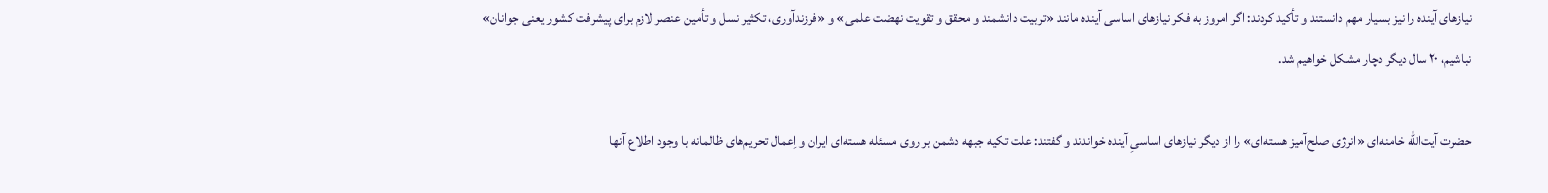نیازهای آینده را نیز بسیار مهم دانستند و تأکید کردند: اگر امروز به فکر نیازهای اساسی آینده مانند «تربیت دانشمند و محقق و تقویت نهضت علمی» و «فرزندآوری، تکثیر نسل و تأمین عنصر لازم برای پیشرفت کشور یعنی جوانان» نباشیم، ۲۰ سال دیگر دچار مشکل خواهیم شد.

حضرت آیت‌الله خامنه‌ای «انرژی صلح‌آمیز هسته‌ای» را از دیگر نیازهای اساسیِ آینده خواندند و گفتند: علت تکیه جبهه دشمن بر روی مسئله هسته‌ای ایران و اِعمال تحریم‌های ظالمانه با وجود اطلاع آنها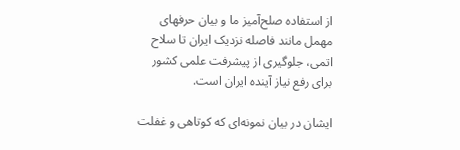از استفاده صلح‌آمیز ما و بیان حرفهای مهمل مانند فاصله نزدیک ایران تا سلاح اتمی، جلوگیری از پیشرفت علمی کشور برای رفع نیاز آینده ایران است.

ایشان در بیان نمونه‌ای که کوتاهی و غفلت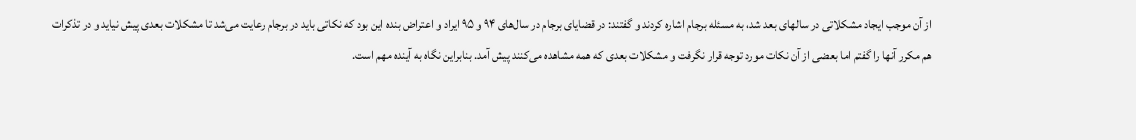از آن موجب ایجاد مشکلاتی در سالهای بعد شد، به مسئله برجام اشاره کردند و گفتند: در قضایای برجام در سال‌های ۹۴ و ۹۵ ایراد و اعتراض بنده این بود که نکاتی باید در برجام رعایت می‌شد تا مشکلات بعدی پیش نیاید و در تذکرات هم مکرر آنها را گفتم اما بعضی از آن نکات مورد توجه قرار نگرفت و مشکلات بعدی که همه مشاهده می‌کنند پیش آمد. بنابراین نگاه به آینده مهم است.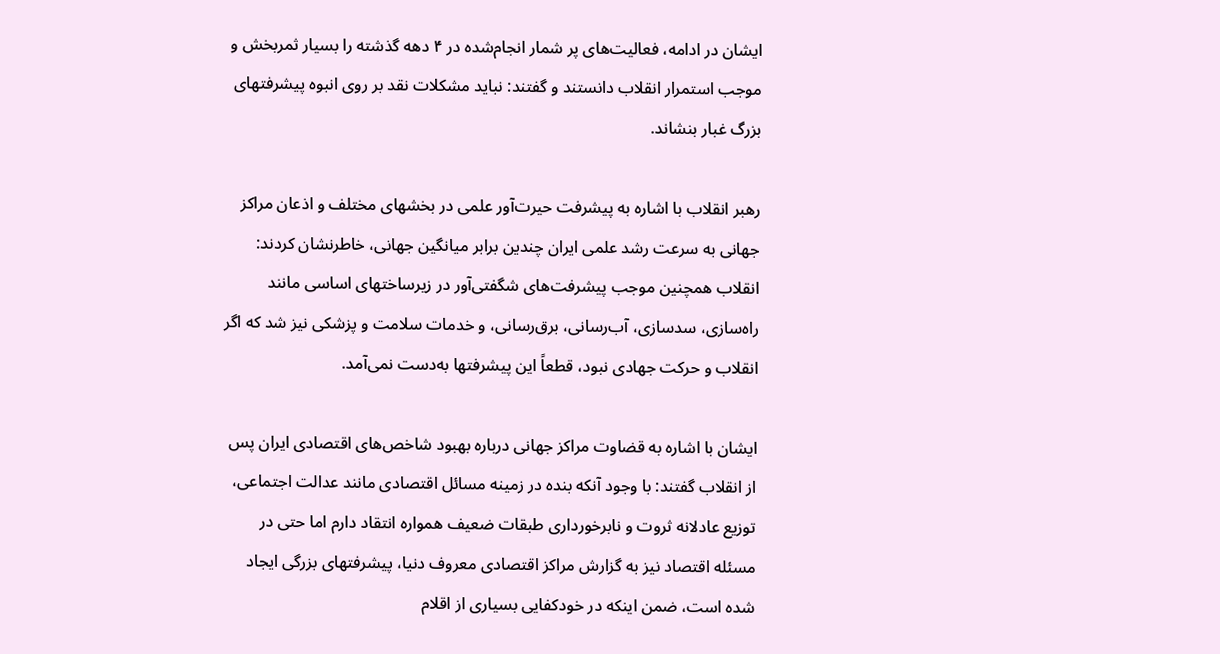ایشان در ادامه، فعالیت‌های پر شمار انجام‌شده در ۴ دهه گذشته را بسیار ثمربخش و موجب استمرار انقلاب دانستند و گفتند: نباید مشکلات نقد بر روی انبوه پیشرفتهای بزرگ غبار بنشاند.

رهبر انقلاب با اشاره به پیشرفت حیرت‌آور علمی در بخشهای مختلف و اذعان مراکز جهانی به سرعت رشد علمی ایران چندین برابر میانگین جهانی، خاطرنشان کردند: انقلاب همچنین موجب پیشرفت‌های شگفتی‌آور در زیرساختهای اساسی مانند راه‌سازی، سدسازی، آب‌رسانی، برق‌رسانی، و خدمات سلامت و پزشکی نیز شد که اگر انقلاب و حرکت جهادی نبود، قطعاً این پیشرفتها به‌دست نمی‌آمد.

ایشان با اشاره به قضاوت مراکز جهانی درباره بهبود شاخص‌های اقتصادی ایران پس از انقلاب گفتند: با وجود آنکه بنده در زمینه مسائل اقتصادی مانند عدالت اجتماعی، توزیع عادلانه ثروت و نابرخورداری طبقات ضعیف همواره انتقاد دارم اما حتی در مسئله اقتصاد نیز به گزارش مراکز اقتصادی معروف دنیا، پیشرفتهای بزرگی ایجاد شده است، ضمن اینکه در خودکفایی بسیاری از اقلام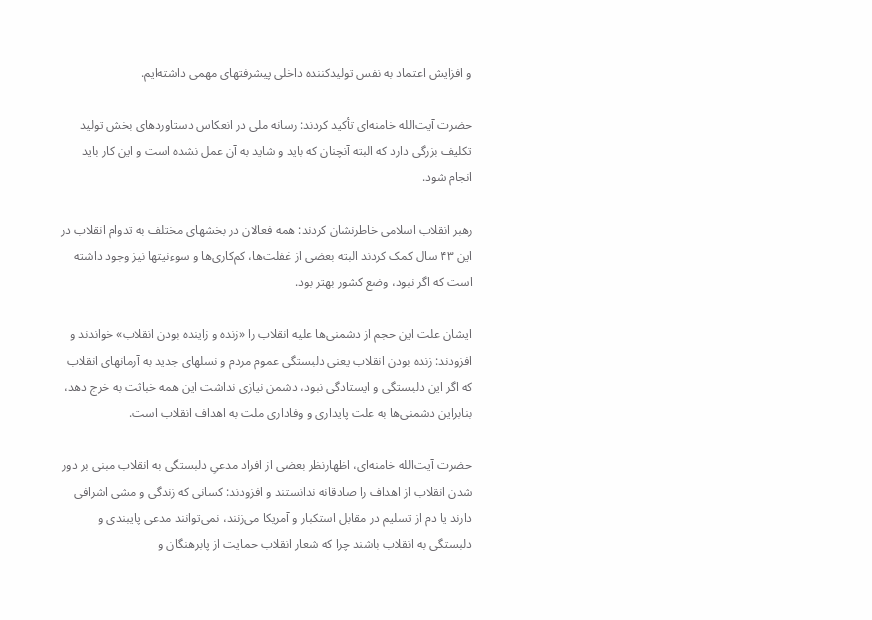و افزایش اعتماد به نفس تولیدکننده داخلی پیشرفتهای مهمی داشته‌ایم.

حضرت آیت‌الله خامنه‌ای تأکید کردند: رسانه ملی در انعکاس دستاوردهای بخش تولید تکلیف بزرگی دارد که البته آنچنان که باید و شاید به آن عمل نشده است و این کار باید انجام شود.

رهبر انقلاب اسلامی خاطرنشان کردند: همه فعالان در بخشهای مختلف به تدوام انقلاب در این ۴۳ سال کمک کردند البته بعضی از غفلت‌ها، کم‌کاری‌ها و سوءنیتها نیز وجود داشته است که اگر نبود، وضع کشور بهتر بود.

ایشان علت این حجم از دشمنی‌ها علیه انقلاب را «زنده و زاینده بودن انقلاب» خواندند و افزودند: زنده بودن انقلاب یعنی دلبستگی عموم مردم و نسلهای جدید به آرمانهای انقلاب که اگر این دلبستگی و ایستادگی نبود، دشمن نیازی نداشت این همه خباثت به خرج دهد، بنابراین دشمنی‌ها به علت پایداری و وفاداری ملت به اهداف انقلاب است.

حضرت آیت‌الله خامنه‌ای، اظهارنظر بعضی از افراد مدعیِ دلبستگی به انقلاب مبنی بر دور شدن انقلاب از اهداف را صادقانه ندانستند و افزودند: کسانی که زندگی و مشی اشرافی دارند یا دم از تسلیم در مقابل استکبار و آمریکا می‌زنند، نمی‌توانند مدعی پایبندی و دلبستگی به انقلاب باشند چرا که شعار انقلاب حمایت از پابرهنگان و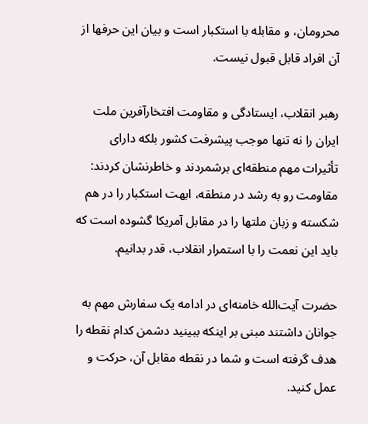محرومان، و مقابله با استکبار است و بیان این حرفها از آن افراد قابل قبول نیست.

رهبر انقلاب، ایستادگی و مقاومت افتخارآفرین ملت ایران را نه تنها موجب پیشرفت کشور بلکه دارای تأثیرات مهم منطقه‌ای برشمردند و خاطرنشان کردند: مقاومت رو به رشد در منطقه، ابهت استکبار را در هم شکسته و زبان ملتها را در مقابل آمریکا گشوده است که باید این نعمت را با استمرار انقلاب، قدر بدانیم.

حضرت آیت‌الله خامنه‌ای در ادامه یک سفارش مهم به جوانان داشتند مبنی بر اینکه ببینید دشمن کدام نقطه را هدف گرفته است و شما در نقطه مقابل آن، حرکت و عمل کنید.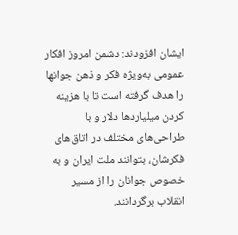ایشان افزودند: دشمن امروز افکار عمومی به‌ویژه فکر و ذهن جوانها را هدف گرفته است تا با هزینه کردن میلیاردها دلار و با طراحی‌های مختلف در اتاق‌های فکرشان، بتوانند ملت ایران و به خصوص جوانان را از مسیر انقلاب برگردانند.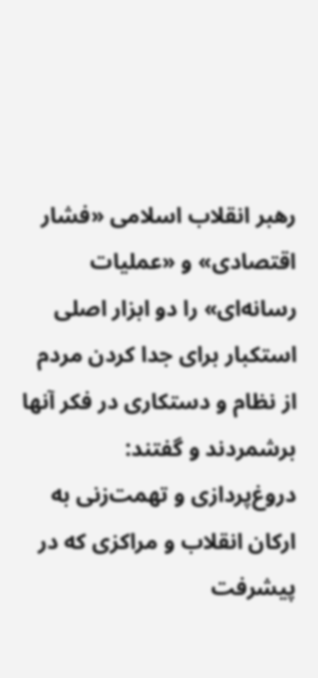رهبر انقلاب اسلامی «فشار اقتصادی» و «عملیات رسانه‌ای» را دو ابزار اصلی استکبار برای جدا کردن مردم از نظام و دستکاری در فکر آنها برشمردند و گفتند: دروغ‌پردازی و تهمت‌زنی به ارکان انقلاب و مراکزی که در پیشرفت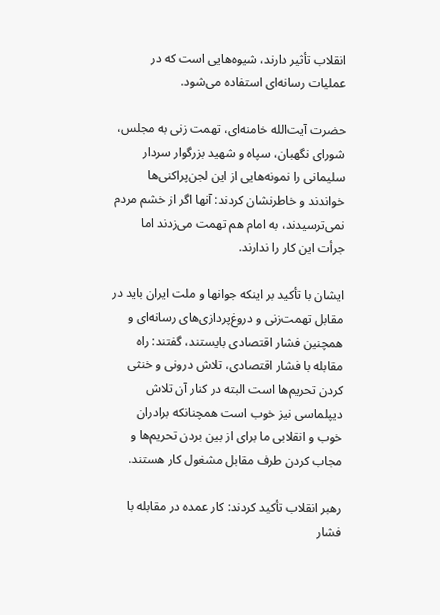انقلاب تأثیر دارند، شیوه‌هایی است که در عملیات رسانه‌ای استفاده می‌شود.

حضرت آیت‌الله خامنه‌ای، تهمت زنی به مجلس، شورای نگهبان، سپاه و شهید بزرگوار سردار سلیمانی را نمونه‌هایی از این لجن‌پراکنی‌ها خواندند و خاطرنشان کردند: آنها اگر از خشم مردم نمی‌ترسیدند، به امام هم تهمت می‌زدند اما جرأت این کار را ندارند.

ایشان با تأکید بر اینکه جوانها و ملت ایران باید در مقابل تهمت‌زنی و دروغ‌پردازی‌های رسانه‌ای و همچنین فشار اقتصادی بایستند، گفتند: راه مقابله با فشار اقتصادی، تلاش درونی و خنثی کردن تحریم‌ها است البته در کنار آن تلاش دیپلماسی نیز خوب است همچنانکه برادران خوب و انقلابی ما برای از بین بردن تحریم‌ها و مجاب کردن طرف مقابل مشغول کار هستند.

رهبر انقلاب تأکید کردند: کار عمده در مقابله با فشار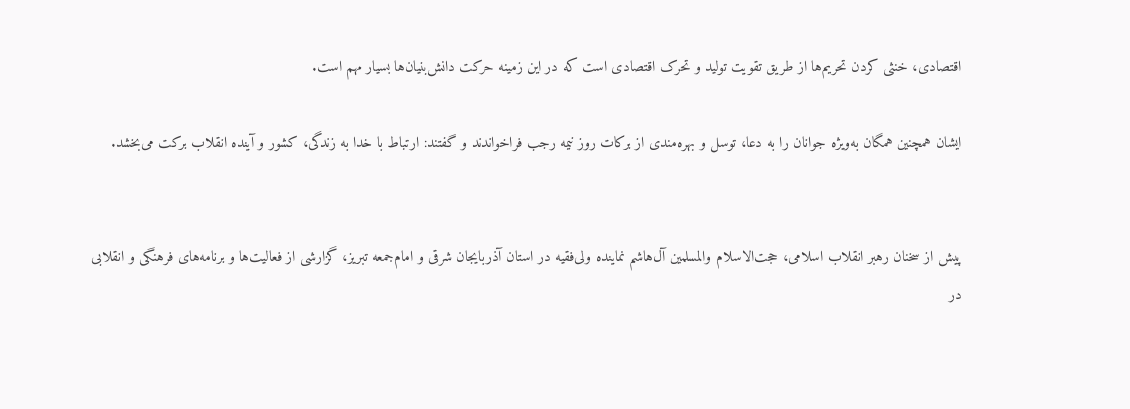اقتصادی، خنثی کردن تحریم‌ها از طریق تقویت تولید و تحرک اقتصادی است که در این زمینه حرکت دانش‌بنیان‌ها بسیار مهم است.

ایشان همچنین همگان به‌ویژه جوانان را به دعا، توسل و بهره‌مندی از برکات روز نیمه رجب فراخواندند و گفتند: ارتباط با خدا به زندگی، کشور و آینده انقلاب برکت می‌بخشد.


پیش از سخنان رهبر انقلاب اسلامی، حجت‌الاسلام والمسلمین آل‌هاشم نماینده ولی‌فقیه در استان آذربایجان شرقی و امام‌جمعه تبریز، گزارشی از فعالیت‌ها و برنامه‌های فرهنگی و انقلابی در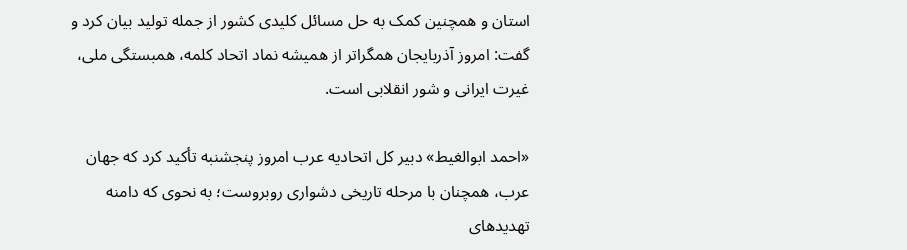استان و همچنین کمک به حل مسائل کلیدی کشور از جمله تولید بیان کرد و گفت: امروز آذربایجان همگراتر از همیشه نماد اتحاد کلمه، همبستگی ملی، غیرت ایرانی و شور انقلابی است.

«احمد ابوالغیط» دبیر کل اتحادیه عرب امروز پنجشنبه تأکید کرد که جهان عرب، همچنان با مرحله تاریخی دشواری روبروست؛ به نحوی که دامنه تهدیدهای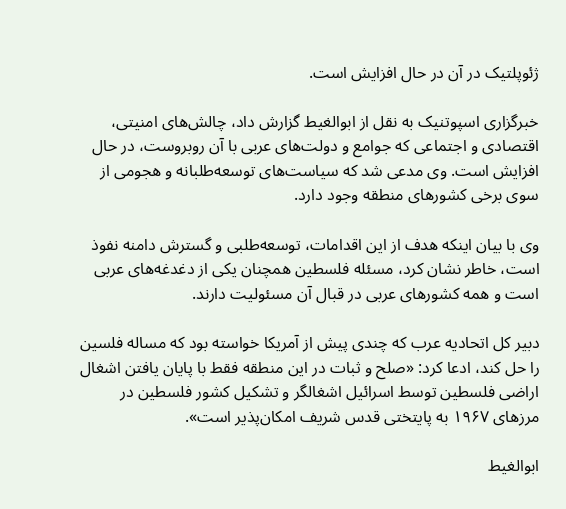ژئوپلتیک در آن در حال افزایش است.

خبرگزاری اسپوتنیک به نقل از ابوالغیط گزارش داد، چالش‌های امنیتی، اقتصادی و اجتماعی که جوامع و دولت‌های عربی با آن روبروست، در حال افزایش است. وی مدعی شد که سیاست‌های توسعه‌طلبانه و هجومی از سوی برخی کشورهای منطقه وجود دارد.

وی با بیان اینکه هدف از این اقدامات، توسعه‌طلبی و گسترش دامنه نفوذ است، خاطر نشان کرد، مسئله فلسطین همچنان یکی از دغدغه‌های عربی است و همه کشورهای عربی در قبال آن مسئولیت دارند.

دبیر کل اتحادیه عرب که چندی پیش از آمریکا خواسته بود که مساله فلسین را حل کند، ادعا کرد: «صلح و ثبات در این منطقه فقط با پایان یافتن اشغال اراضی فلسطین توسط اسرائیل اشغالگر و تشکیل کشور فلسطین در مرزهای ۱۹۶۷ به پایتختی قدس شریف امکان‌پذیر است».

ابوالغیط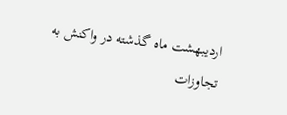اردیبهشت ماه گذشته در واکنش به تجاوزات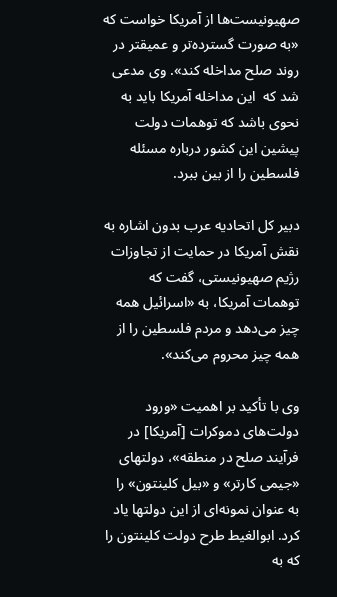صهیونیست‌ها از آمریکا خواست که «به صورت گسترده‌تر و عمیقتر در روند صلح مداخله کند». وی مدعی شد که  این مداخله آمریکا باید به نحوی باشد که توهمات دولت پیشین این کشور درباره مسئله فلسطین را از بین ببرد.

دبیر کل اتحادیه عرب بدون اشاره به نقش آمریکا در حمایت از تجاوزات رژیم صهیونیستی، گفت که توهمات آمریکا، به «اسرائیل همه چیز می‌دهد و مردم فلسطین را از همه چیز محروم می‌کند».

وی با تأکید بر اهمیت «ورود دولت‌های دموکرات [آمریکا] در فرآیند صلح در منطقه»، دولتهای «جیمی کارتر» و «بیل کلینتون» را به عنوان نمونه‌ای از این دولتها یاد کرد. ابوالغیط طرح دولت کلینتون را که به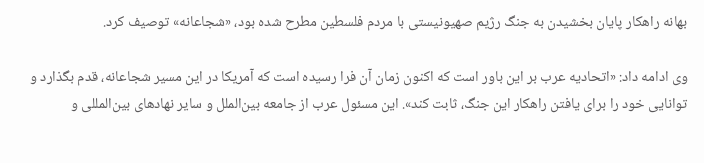بهانه راهکار پایان بخشیدن به جنگ رژیم صهیونیستی با مردم فلسطین مطرح شده بود، «شجاعانه» توصیف کرد.

وی ادامه داد: «اتحادیه عرب بر این باور است که اکنون زمان آن فرا رسیده است که آمریکا در این مسیر شجاعانه، قدم بگذارد و توانایی خود را برای یافتن راهکار این جنگ، ثابت کند». این مسئول عرب از جامعه بین‌الملل و سایر نهادهای بین‌المللی و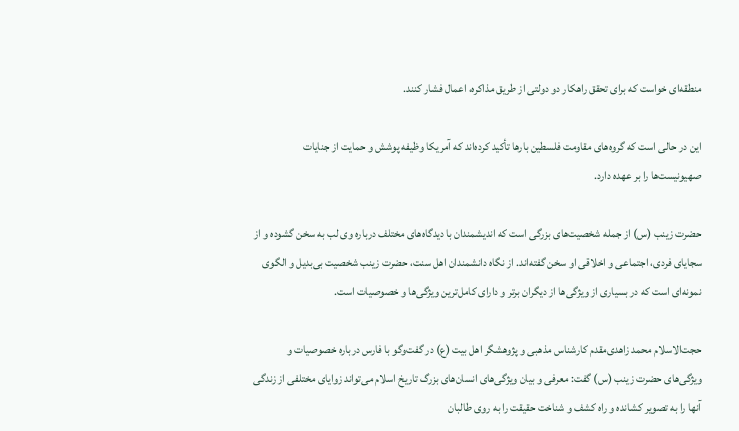منطقه‌ای خواست که برای تحقق راهکار دو دولتی از طریق مذاکره، اعمال فشار کنند.

این در حالی است که گروه‌های مقاومت فلسطین بارها تأکید کرده‌اند که آمریکا وظیفه پوشش و حمایت از جنایات صهیونیست‌ها را بر عهده دارد.

حضرت زینب (س) از جمله شخصیت‌های بزرگی است که اندیشمندان با دیدگاه‌های مختلف درباره وی لب به سخن گشوده و از سجایای فردی، اجتماعی و اخلاقی او سخن گفته‌اند. از نگاه دانشمندان اهل سنت، حضرت زینب شخصیت بی‌بدیل و الگوی نمونه‌ای است که در بسیاری از ویژگی‌ها از دیگران برتر و دارای کامل‌ترین ویژگی‌‌ها و خصوصیات است.

حجت‌الاسلام محمد زاهدی‌مقدم کارشناس مذهبی و پژوهشگر اهل بیت (ع) در گفت‌وگو با فارس درباره خصوصیات و ویژگی‌های حضرت زینب (س) گفت: معرفی و بیان ویژگی‌های انسان‌های بزرگ تاریخ اسلام می‌تواند زوایای مختلفی از زندگی آنها را به تصویر کشانده و راه کشف و شناخت حقیقت را به روی طالبان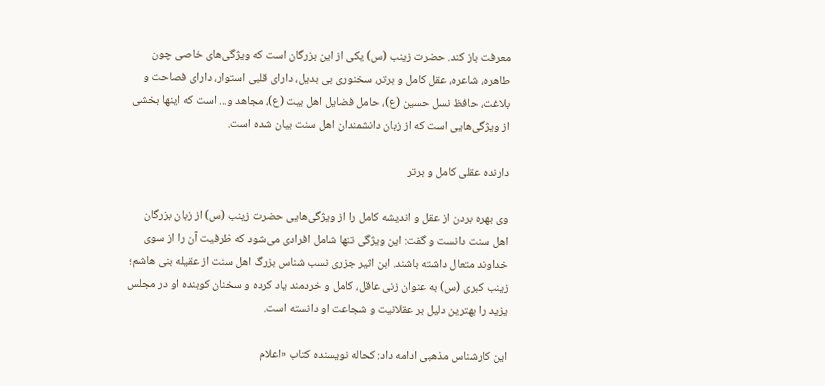معرفت باز کند. حضرت زینب (س) یکی از این بزرگان است که ویژگی‌های خاصی چون طاهره، شاعره، عقل کامل و برتر، سخنوری بی بدیل، دارای قلبی استوار، دارای فصاحت و بلاغت، حافظ نسل حسین (ع)، حامل فضایل اهل بیت (ع)، مجاهد و... است که اینها بخشی از ویژگی‌هایی است که از زبان دانشمندان اهل سنت بیان شده است.

دارنده عقلی کامل و برتر

وی بهره بردن از عقل و اندیشه کامل را از ویژگی‌هایی حضرت زینب (س) از زبان بزرگان اهل سنت دانست و گفت: این ویژگی تنها شامل افرادی می‌شود که ظرفیت آن را از سوی خداوند متعال داشته باشند. ابن اثیر جزری نسب شناس بزرگ اهل سنت از عقیله بنی هاشم؛ زینب کبری (س) به عنوان زنی عاقل، کامل و خردمند یاد کرده و سخنان کوبنده او در مجلس یزید را بهترین دلیل بر عقلانیت و شجاعت او دانسته است.

این کارشناس مذهبی ادامه داد: کحاله نویسنده کتاب «اعلام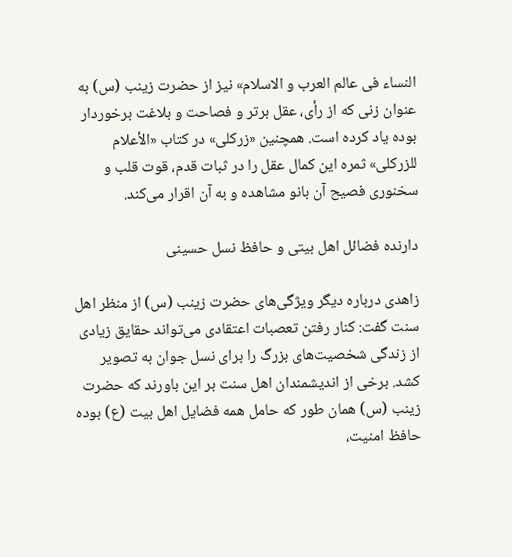النساء فی عالم العرب و الاسلام» نیز از حضرت زینب (س) به عنوان زنی که از رأی، عقل برتر و فصاحت و بلاغت برخوردار بوده یاد کرده است. همچنین «زرکلی» در کتاب «الأعلام للزرکلی» ثمره این کمال عقل را در ثبات قدم، قوت قلب و سخنوری فصیح آن بانو مشاهده و به آن اقرار می‌کند.

دارنده فضائل اهل بیتی و حافظ نسل حسینی

زاهدی‌ درباره دیگر ویژگی‌های حضرت زینب (س) از منظر اهل سنت گفت: کنار رفتن تعصبات اعتقادی می‌تواند حقایق زیادی از زندگی شخصیت‌های بزرگ را برای نسل جوان به تصویر کشد. برخی از اندیشمندان اهل سنت بر این باورند که حضرت زینب (س) همان طور که حامل همه فضایل اهل بیت (ع) بوده حافظ امنیت،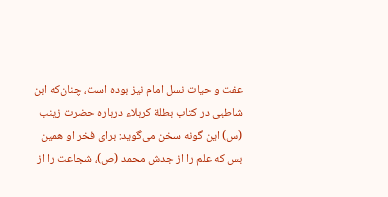عفت و حیات نسل امام نیز بوده است، چنان‌که ابن شاطبی در کتاب بطلة کربلاء درباره حضرت زینب (س) این گونه سخن می‌گوید: برای فخر او همین بس که علم را از جدش محمد (ص)، شجاعت را از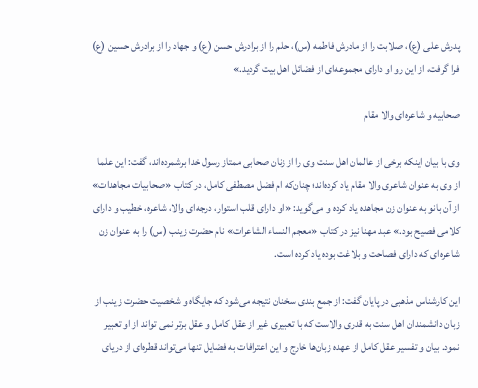پدرش علی (ع)، صلابت را از مادرش فاطمه (س)، حلم را از برادرش حسن (ع) و جهاد را از برادرش حسین (ع) فرا گرفت، از این رو او دارای مجموعه‌ای از فضائل اهل بیت گردید.»

صحابیه و شاعره‌ای والا مقام

وی با بیان اینکه برخی از عالمان اهل سنت وی را از زنان صحابی ممتاز رسول خدا برشمرده‌اند، گفت: این علما از وی به عنوان شاعری والا مقام یاد کرده‌اند؛ چنان‌که ام فضل مصطفی کامل، در کتاب «صحابیات مجاهدات» از آن بانو به عنوان زن مجاهده یاد کرده و می‌گوید: «او دارای قلب استوار، درجه‌ای والا، شاعره، خطیب و دارای کلامی فصیح بود.» عبد مهنا نیز در کتاب «معجم النساء الشاعرات» نام حضرت زینب (س) را به عنوان زن شاعره‌ای که دارای فصاحت و بلاغت بوده یاد کرده است.

این کارشناس مذهبی در پایان گفت: از جمع بندی سخنان نتیجه می‌شود که جایگاه و شخصیت حضرت زینب از زبان دانشمندان اهل سنت به قدری والاست که با تعبیری غیر از عقل کامل و عقل برتر نمی تواند از او تعبیر نمود. بیان و تفسیر عقل کامل از عهده زبان‌ها خارج و این اعترافات به فضایل تنها می‌تواند قطره‌ای از دریای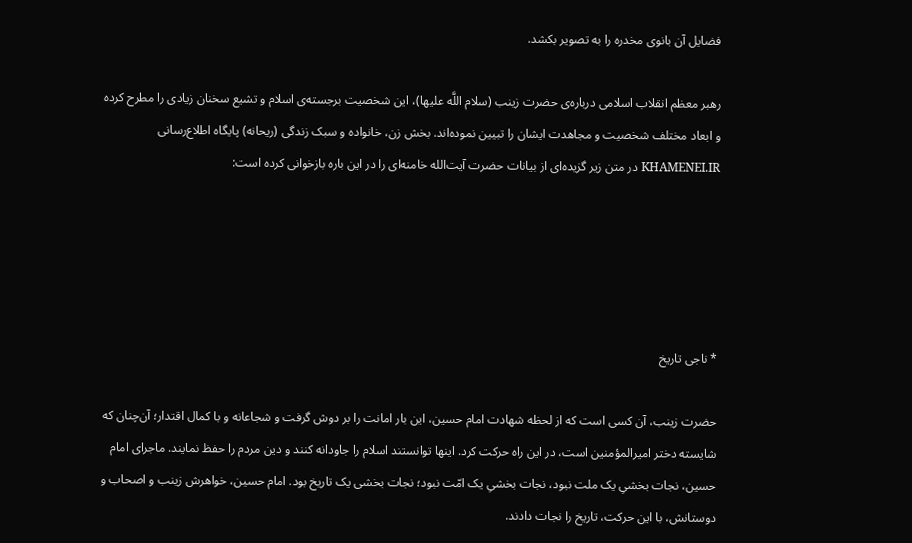فضایل آن بانوی مخدره را به تصویر بکشد.

رهبر معظم انقلاب اسلامی درباره‌ی حضرت زینب (سلام اللَّه علیها)، این شخصیت برجسته‌ی اسلام و تشیع سخنان زیادی را مطرح کرده و ابعاد مختلف شخصیت و مجاهدت ایشان را تبیین نموده‌اند. بخش زن، خانواده و سبک زندگی (ریحانه) پایگاه اطلاع‌رسانی KHAMENEI.IR در متن زیر گزیده‌ای از بیانات حضرت آیت‌الله خامنه‌ای را در این باره بازخوانی کرده است:





* ناجی تاریخ

حضرت زینب، آن کسی است که از لحظه شهادت امام حسین، این بار امانت را بر دوش گرفت و شجاعانه و با کمال اقتدار؛ آن‌چنان که شایسته دختر امیرالمؤمنین است، در این راه حرکت کرد. اینها توانستند اسلام را جاودانه کنند و دین مردم را حفظ نمایند. ماجرای امام حسین، نجات بخشیِ یک ملت نبود، نجات بخشیِ یک امّت نبود؛ نجات بخشی یک تاریخ بود. امام حسین، خواهرش زینب و اصحاب و دوستانش، با این حرکت، تاریخ را نجات دادند.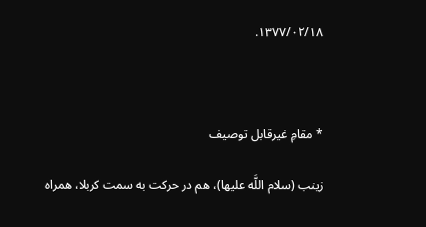۱۳۷۷/۰۲/۱۸.



* مقامِ غیرقابل توصیف

زینب (سلام اللَّه علیها)، هم در حرکت به سمت کربلا، همراه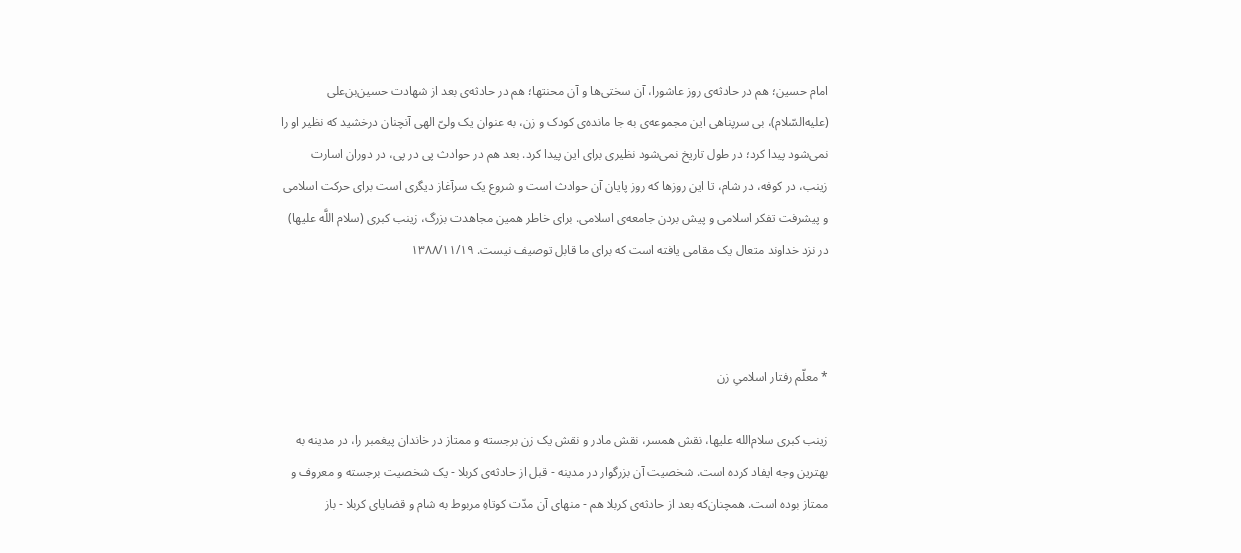امام حسین؛ هم در حادثه‌ی روز عاشورا، آن سختی‌ها و آن محنتها؛ هم در حادثه‌ی بعد از شهادت حسین‌بن‌علی (علیه‌السّلام)، بی سرپناهی این مجموعه‌ی به جا مانده‌ی کودک و زن، به عنوان یک ولیّ الهی آنچنان درخشید که نظیر او را نمی‌شود پیدا کرد؛ در طول تاریخ نمی‌شود نظیری برای این پیدا کرد. بعد هم در حوادث پی در پی، در دوران اسارت زینب، در کوفه، در شام، تا این روزها که روز پایان آن حوادث است و شروع یک سرآغاز دیگری است برای حرکت اسلامی و پیشرفت تفکر اسلامی و پیش بردن جامعه‌ی اسلامی. برای خاطر همین مجاهدت بزرگ، زینب کبری (سلام اللَّه علیها) در نزد خداوند متعال یک مقامی یافته است که برای ما قابل توصیف نیست. ۱۳۸۸/۱۱/۱۹



* معلّم رفتار اسلامیِ زن

زینب کبری سلام‌الله علیها، نقش همسر، نقش مادر و نقش یک زن برجسته و ممتاز در خاندان پیغمبر را، در مدینه به بهترین وجه ایفاد کرده است. شخصیت آن بزرگوار در مدینه - قبل از حادثه‌ی کربلا - یک شخصیت برجسته و معروف و ممتاز بوده است. همچنان‌که بعد از حادثه‌ی کربلا هم - منهای آن مدّت کوتاهِ مربوط به شام و قضایای کربلا - باز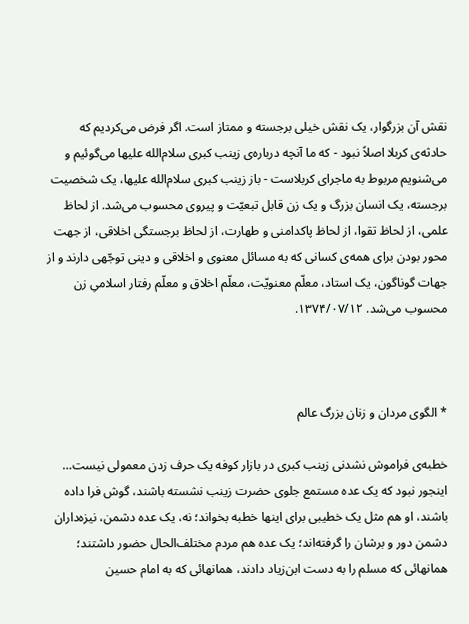نقش آن بزرگوار، یک نقش خیلی برجسته و ممتاز است. اگر فرض می‌کردیم که حادثه‌ی کربلا اصلاً نبود - که ما آنچه درباره‌ی زینب کبری سلام‌الله علیها می‌گوئیم و می‌شنویم مربوط به ماجرای کربلاست - باز زینب کبری سلام‌الله علیها، یک شخصیت برجسته، یک انسان بزرگ و یک زن قابل تبعیّت و پیروی محسوب می‌شد. از لحاظ علمی، از لحاظ تقوا، از لحاظ پاکدامنی و طهارت، از لحاظ برجستگی اخلاقی، از جهت محور بودن برای همه‌ی کسانی که به مسائل معنوی و اخلاقی و دینی توجّهی دارند و از جهات گوناگون، یک استاد، معلّم معنویّت، معلّم اخلاق و معلّم رفتار اسلامیِ زن محسوب می‌شد. ۱۳۷۴/۰۷/۱۲.



* الگوی مردان و زنان بزرگ عالم

خطبه‌ی فراموش نشدنی زینب کبری در بازار کوفه یک حرف زدن معمولی نیست… اینجور نبود که یک عده مستمع جلوی حضرت زینب نشسته باشند، گوش فرا داده باشند، او هم مثل یک خطیبی برای اینها خطبه بخواند؛ نه، یک عده دشمن، نیزه‌داران دشمن دور و برشان را گرفته‌اند؛ یک عده هم مردم مختلف‌الحال حضور داشتند؛ همانهائی که مسلم را به دست ابن‌زیاد دادند، همانهائی که به امام حسین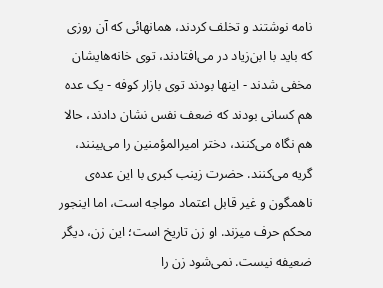نامه نوشتند و تخلف کردند، همانهائی که آن روزی که باید با ابن‌زیاد در می‌افتادند، توی خانه‌هایشان مخفی شدند - اینها بودند توی بازار کوفه - یک عده هم کسانی بودند که ضعف نفس نشان دادند، حالا هم نگاه می‌کنند، دختر امیرالمؤمنین را می‌بینند، گریه می‌کنند. حضرت زینب کبری با این عده‌ی ناهمگون و غیر قابل اعتماد مواجه است، اما اینجور محکم حرف میزند. او زن تاریخ است؛ این زن، دیگر ضعیفه نیست. نمی‌شود زن را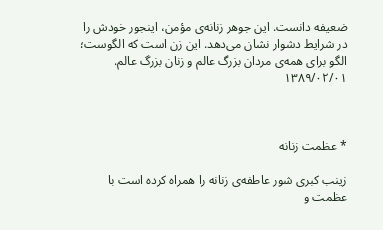ضعیفه دانست. این جوهر زنانه‌ی مؤمن، اینجور خودش را در شرایط دشوار نشان می‌دهد. این زن است که الگوست؛ الگو برای همه‌ی مردان بزرگ عالم و زنان بزرگ عالم. ۱۳۸۹/۰۲/۰۱



* عظمت زنانه

زینب کبری شور عاطفه‌ی زنانه را همراه کرده است با عظمت و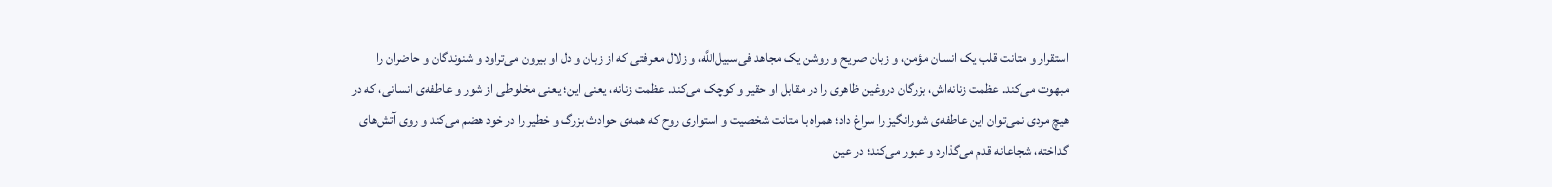استقرار و متانت قلب یک انسان مؤمن، و زبان صریح و روشن یک مجاهد فی‌سبیل‌اللَّه، و زلال معرفتی که از زبان و دل او بیرون می‌تراود و شنوندگان و حاضران را مبهوت می‌کند. عظمت زنانه‌اش، بزرگان دروغین ظاهری را در مقابل او حقیر و کوچک می‌کند. عظمت زنانه، یعنی این؛ یعنی مخلوطی از شور و عاطفه‌ی انسانی، که در هیچ مردی نمی‌توان این عاطفه‌ی شورانگیز را سراغ داد؛ همراه با متانت شخصیت و استواری روح که همه‌ی حوادث بزرگ و خطیر را در خود هضم می‌کند و روی آتش‌های گداخته، شجاعانه قدم می‌گذارد و عبور می‌کند؛ در عین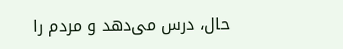حال، درس می‌دهد و مردم را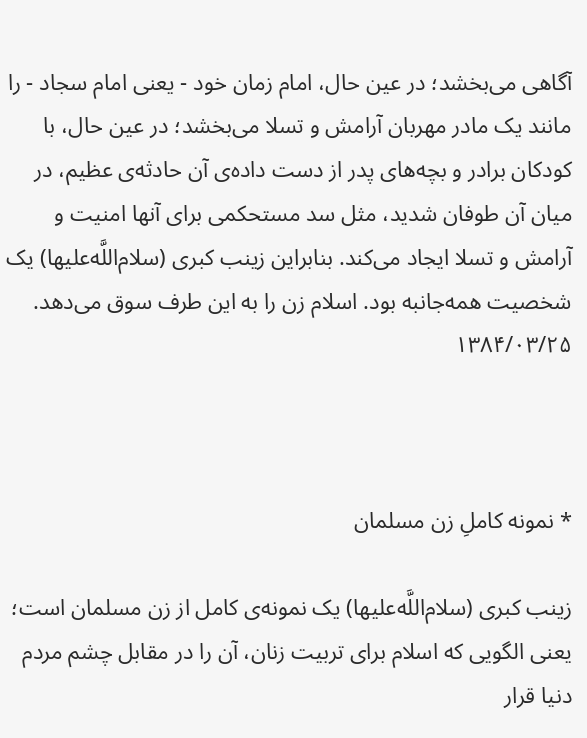آگاهی می‌بخشد؛ در عین حال، امام زمان خود - یعنی امام سجاد - را مانند یک مادر مهربان آرامش و تسلا می‌بخشد؛ در عین حال، با کودکان برادر و بچه‌های پدر از دست داده‌ی آن حادثه‌ی عظیم، در میان آن طوفان شدید، مثل سد مستحکمی برای آنها امنیت و آرامش و تسلا ایجاد می‌کند. بنابراین زینب کبری (سلام‌اللَّه‌علیها) یک شخصیت همه‌جانبه بود. اسلام زن را به این طرف سوق می‌دهد. ۱۳۸۴/۰۳/۲۵



* نمونه کاملِ زن مسلمان

زینب کبری (سلام‌اللَّه‌علیها) یک نمونه‌ی کامل از زن مسلمان است؛ یعنی الگویی که اسلام برای تربیت زنان، آن را در مقابل چشم مردم دنیا قرار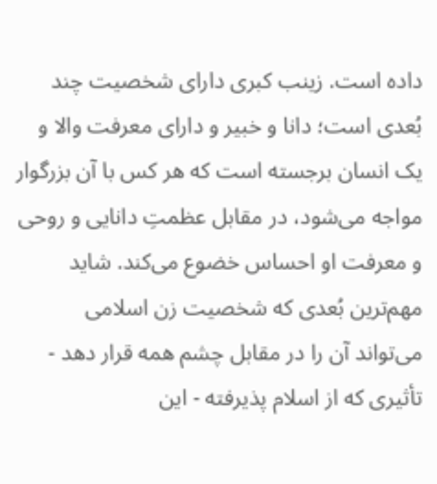داده است. زینب کبری دارای شخصیت چند بُعدی است؛ دانا و خبیر و دارای معرفت والا و یک انسان برجسته است که هر کس با آن بزرگوار مواجه می‌شود، در مقابل عظمتِ دانایی و روحی و معرفت او احساس خضوع می‌کند. شاید مهم‌ترین بُعدی که شخصیت زن اسلامی می‌تواند آن را در مقابل چشم همه قرار دهد - تأثیری که از اسلام پذیرفته - این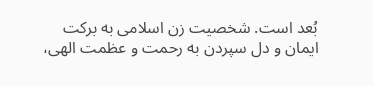بُعد است. شخصیت زن اسلامی به برکت ایمان و دل سپردن به رحمت و عظمت الهی،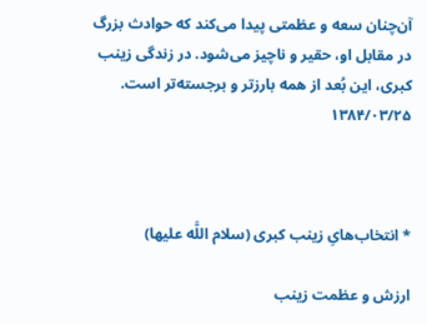آن‌چنان سعه و عظمتی پیدا می‌کند که حوادث بزرگ در مقابل او، حقیر و ناچیز می‌شود. در زندگی زینب کبری، این بُعد از همه بارزتر و برجسته‌تر است. ۱۳۸۴/۰۳/۲۵



* انتخاب‌هایِ زینب کبری (سلام اللَّه علیها)

ارزش و عظمت زینب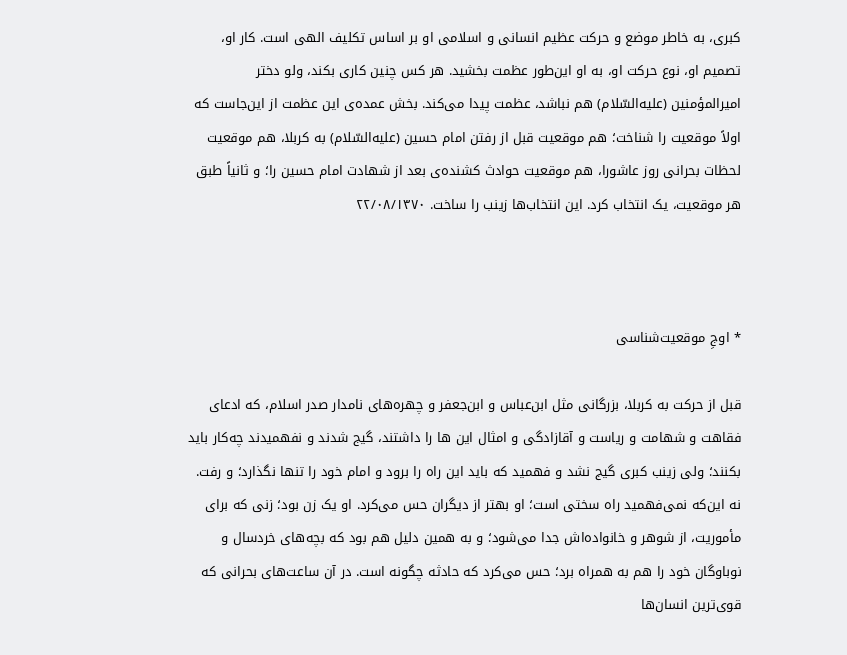کبری، به خاطر موضع و حرکت عظیم انسانی و اسلامی او بر اساس تکلیف الهی است. کار او، تصمیم او، نوع حرکت او، به او این‌طور عظمت بخشید. هر کس چنین کاری بکند، ولو دختر امیرالمؤمنین (علیه‌السّلام) هم نباشد، عظمت پیدا می‌کند. بخش عمده‌ی این عظمت از این‌جاست که اولاً موقعیت را شناخت؛ هم موقعیت قبل از رفتن امام حسین (علیه‌السّلام) به کربلا، هم موقعیت لحظات بحرانی روز عاشورا، هم موقعیت حوادث کشنده‌ی بعد از شهادت امام حسین را؛ و ثانیاً طبق هر موقعیت، یک انتخاب کرد. این انتخاب‌ها زینب را ساخت. ۲۲/۰۸/۱۳۷۰



* اوجِ موقعیت‌شناسی

قبل از حرکت به کربلا، بزرگانی مثل ابن‌عباس و ابن‌جعفر و چهره‌های نامدار صدر اسلام، که ادعای فقاهت و شهامت و ریاست و آقازادگی و امثال این ها را داشتند، گیج شدند و نفهمیدند چه‌کار باید بکنند؛ ولی زینب کبری گیج نشد و فهمید که باید این راه را برود و امام خود را تنها نگذارد؛ و رفت. نه این‌که نمی‌فهمید راه سختی است؛ او بهتر از دیگران حس می‌کرد. او یک زن بود؛ زنی که برای مأموریت، از شوهر و خانواده‌اش جدا می‌شود؛ و به همین دلیل هم بود که بچه‌های خردسال و نوباوگان خود را هم به همراه برد؛ حس می‌کرد که حادثه چگونه است. در آن ساعت‌های بحرانی که قوی‌ترین انسان‌ها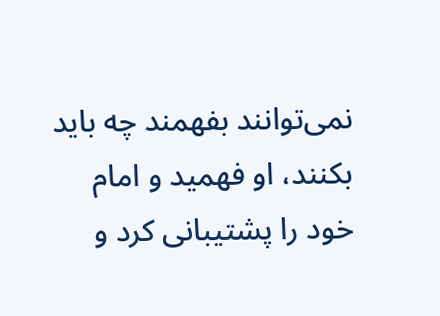نمی‌توانند بفهمند چه باید بکنند، او فهمید و امام خود را پشتیبانی کرد و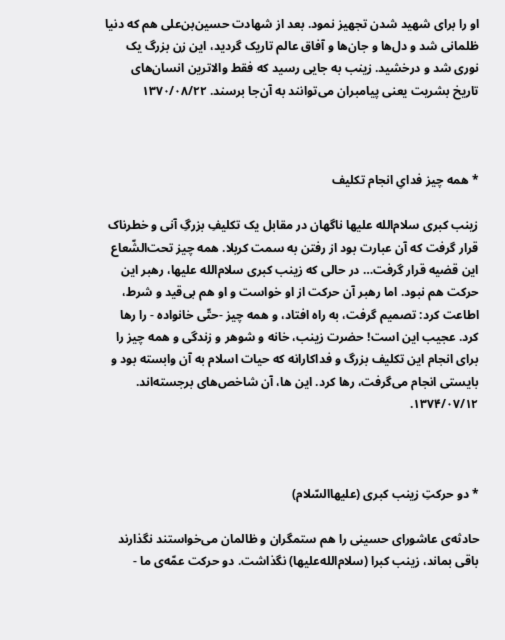او را برای شهید شدن تجهیز نمود. بعد از شهادت حسین‌بن‌علی هم که دنیا ظلمانی شد و دل‌ها و جان‌ها و آفاق عالم تاریک گردید، این زن بزرگ یک نوری شد و درخشید. زینب به جایی رسید که فقط والاترین انسان‌های تاریخ بشریت یعنی پیامبران می‌توانند به آن‌جا برسند. ۱۳۷۰/۰۸/۲۲



* همه چیز فدایِ انجام تکلیف

زینب کبری سلام‌الله علیها ناگهان در مقابل یک تکلیفِ بزرگِ آنی و خطرناک قرار گرفت که آن عبارت بود از رفتن به سمت کربلا. همه چیز تحت‌الشّعاع این قضیه قرار گرفت… در حالی که زینب کبری سلام‌الله علیها، رهبر این حرکت هم نبود. اما رهبر آن حرکت از او خواست و او هم بی‌قید و شرط، اطاعت کرد: تصمیم گرفت، به راه افتاد، و همه چیز -حتّی خانواده - را رها کرد. عجیب این است! حضرت زینب، خانه و شوهر و زندگی و همه چیز را برای انجام این تکلیف بزرگ و فداکارانه که حیات اسلام به آن وابسته بود و بایستی انجام می‌گرفت، رها کرد. این ها، آن شاخص‌های برجسته‌اند. ۱۳۷۴/۰۷/۱۲.



* دو حرکتِ زینب کبری (علیهاالسّلام)

حادثه‌ی عاشورای حسینی را هم ستمگران و ظالمان می‌خواستند نگذارند باقی بماند، زینب کبرا (سلام‌الله‌علیها) نگذاشت. دو حرکت عمّه‌ی ما -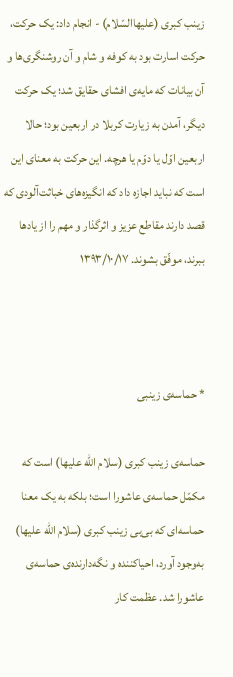زینب کبری (علیهاالسّلام) - انجام داد: یک حرکت، حرکت اسارت بود به کوفه و شام و آن روشنگری‌ها و آن بیانات که مایه‌ی افشای حقایق شد؛ یک حرکت دیگر، آمدن به زیارت کربلا در اربعین بود؛ حالا اربعین اوّل یا دوّم یا هرچه. این حرکت به معنای این است که نباید اجازه داد که انگیزه‌های خباثت‌آلودی که قصد دارند مقاطع عزیز و اثرگذار و مهم را از یادها ببرند، موفّق بشوند. ۱۳۹۳/۱۰/۱۷



* حماسه‌ی زینبی

حماسه‌ی زینب کبری (سلام الله علیها) است که مکمّل حماسه‌ی عاشورا است؛ بلکه به یک معنا حماسه‌ای که بی‌بی زینب کبری (سلام الله علیها) به‌وجود آورد، احیاکننده و نگه‌دارنده‌ی حماسه‌ی عاشورا شد. عظمت کار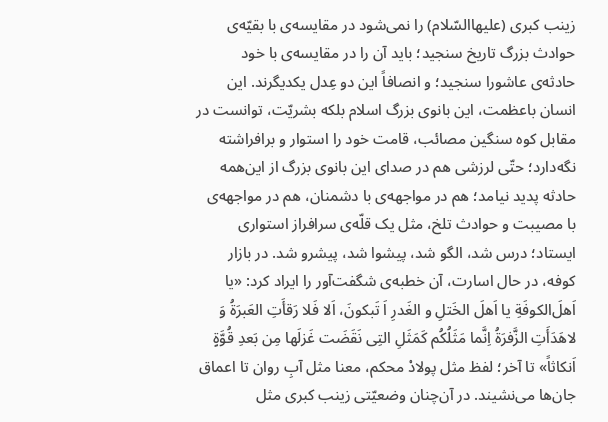زینب کبری (علیهاالسّلام) را نمی‌شود در مقایسه‌ی با بقیّه‌ی حوادث بزرگ تاریخ سنجید؛ باید آن را در مقایسه‌ی با خود حادثه‌ی عاشورا سنجید؛ و انصافاً این دو عِدل یکدیگرند. این انسان باعظمت، این بانوی بزرگ اسلام بلکه بشریّت، توانست در مقابل کوه سنگین مصائب، قامت خود را استوار و برافراشته نگه‌دارد؛ حتّی لرزشی هم در صدای این بانوی بزرگ از این‌همه حادثه پدید نیامد؛ هم در مواجهه‌ی با دشمنان، هم در مواجهه‌ی با مصیبت و حوادث تلخ، مثل یک قلّه‌ی سرافراز استواری ایستاد؛ درس شد، الگو شد، پیشوا شد، پیشرو شد. در بازار کوفه، در حال اسارت، آن خطبه‌ی شگفت‌آور را ایراد کرد: «یا اَهلَ‌الکوفَةِ یا اَهلَ الخَتلِ و الغَدرِ اَ تَبکونَ، اَلا فَلا رَقأَتِ العَبرَةُ وَ لاهَدَأَتِ الزَّفرَةُ اِنَّما مَثَلُکُم کَمَثَلِ التِی نَقَضَت غَزلَها مِن بَعدِ قُوَّةٍ اَنکاثاً» تا آخر؛ لفظ مثل پولادْ محکم، معنا مثل آبِ روان تا اعماق جان‌ها می‌نشیند. در آن‌چنان وضعیّتی زینب کبری مثل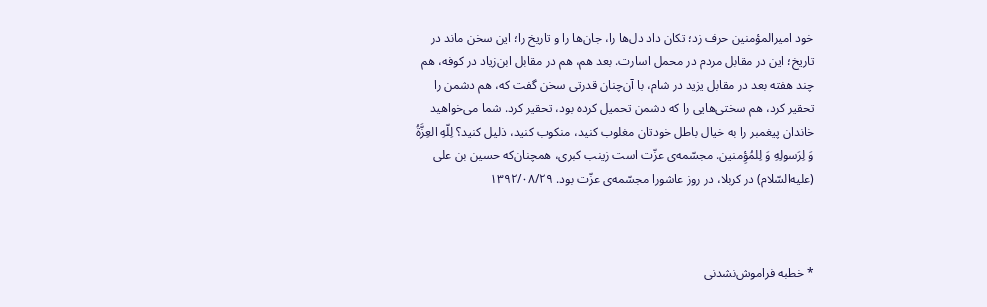خود امیرالمؤمنین حرف زد؛ تکان داد دل‌ها را، جان‌ها را و تاریخ را؛ این سخن ماند در تاریخ؛ این در مقابل مردم در محمل اسارت. بعد هم، هم در مقابل ابن‌زیاد در کوفه، هم چند هفته بعد در مقابل یزید در شام، با آن‌چنان قدرتی سخن گفت که، هم دشمن را تحقیر کرد، هم سختی‌هایی را که دشمن تحمیل کرده بود، تحقیر کرد. شما می‌خواهید خاندان پیغمبر را به خیال باطل خودتان مغلوب کنید، منکوب کنید، ذلیل کنید؟ لِلّهِ العِزَّةُ وَ لِرَسولِهِ وَ لِلمُؤِمنین. مجسّمه‌ی عزّت است زینب کبری، همچنان‌که حسین بن علی (علیه‌السّلام) در کربلا، در روز عاشورا مجسّمه‌ی عزّت بود. ۱۳۹۲/۰۸/۲۹



* خطبه فراموش‌نشدنی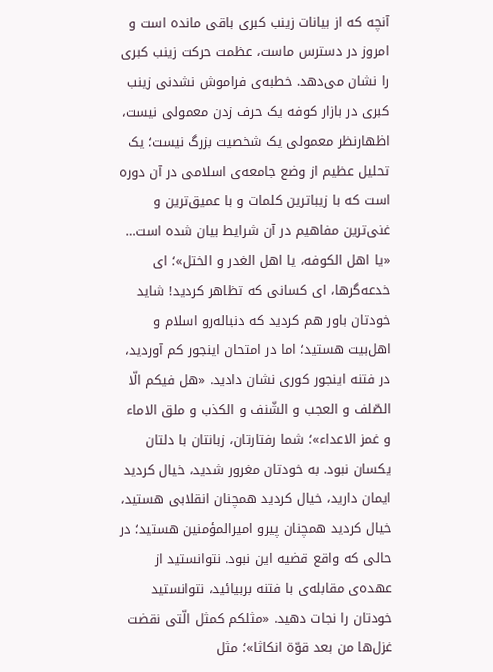آنچه که از بیانات زینب کبری باقی مانده است و امروز در دسترس ماست، عظمت حرکت زینب کبری را نشان می‌دهد. خطبه‌ی فراموش نشدنی زینب کبری در بازار کوفه یک حرف زدن معمولی نیست، اظهارنظر معمولی یک شخصیت بزرگ نیست؛ یک تحلیل عظیم از وضع جامعه‌ی اسلامی در آن دوره است که با زیباترین کلمات و با عمیق‌ترین و غنی‌ترین مفاهیم در آن شرایط بیان شده است… «یا اهل الکوفه، یا اهل الغدر و الختل»؛ ای خدعه‌گرها، ای کسانی که تظاهر کردید! شاید خودتان باور هم کردید که دنباله‌رو اسلام و اهل‌بیت هستید؛ اما در امتحان اینجور کم آوردید، در فتنه اینجور کوری نشان دادید. «هل فیکم الّا الصّلف و العجب و الشّنف و الکذب و ملق الاماء و غمز الاعداء»؛ شما رفتارتان، زبانتان با دلتان یکسان نبود. به خودتان مغرور شدید، خیال کردید ایمان دارید، خیال کردید همچنان انقلابی هستید، خیال کردید همچنان پیرو امیرالمؤمنین هستید؛ در حالی که واقع قضیه این نبود. نتوانستید از عهده‌ی مقابله‌ی با فتنه بربیائید، نتوانستید خودتان را نجات دهید. «مثلکم کمثل الّتی نقضت غزل‌ها من بعد قوّة انکاثا»؛ مثل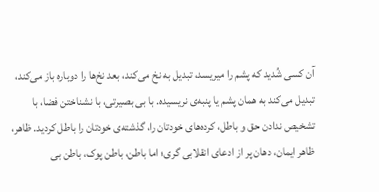آن کسی شُدید که پشم را میریسد، تبدیل به نخ می‌کند، بعد نخ‌ها را دوباره باز می‌کند، تبدیل می‌کند به همان پشم یا پنبه‌ی نریسیده. با بی بصیرتی، با نشناختن فضا، با تشخیص ندادن حق و باطل، کرده‌های خودتان را، گذشته‌ی خودتان را باطل کردید. ظاهر، ظاهر ایمان، دهان پر از ادعای انقلابی گری؛ اما باطن، باطن پوک، باطن بی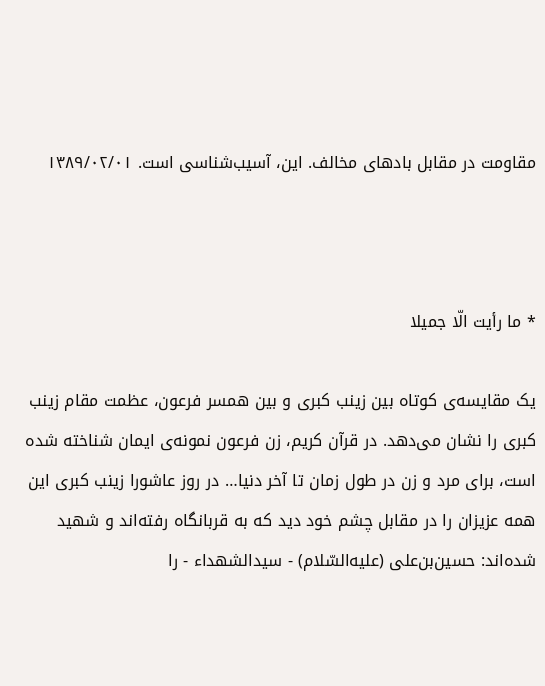مقاومت در مقابل بادهای مخالف. این، آسیب‌شناسی است. ۱۳۸۹/۰۲/۰۱



* ما رأیت الّا جمیلا

یک مقایسه‌ی کوتاه بین زینب کبری و بین همسر فرعون، عظمت مقام زینب کبری را نشان می‌دهد. در قرآن کریم، زن فرعون نمونه‌ی ایمان شناخته شده است، برای مرد و زن در طول زمان تا آخر دنیا… در روز عاشورا زینب کبری این همه عزیزان را در مقابل چشم خود دید که به قربانگاه رفته‌اند و شهید شده‌اند: حسین‌بن‌علی (علیه‌السّلام) - سیدالشهداء - را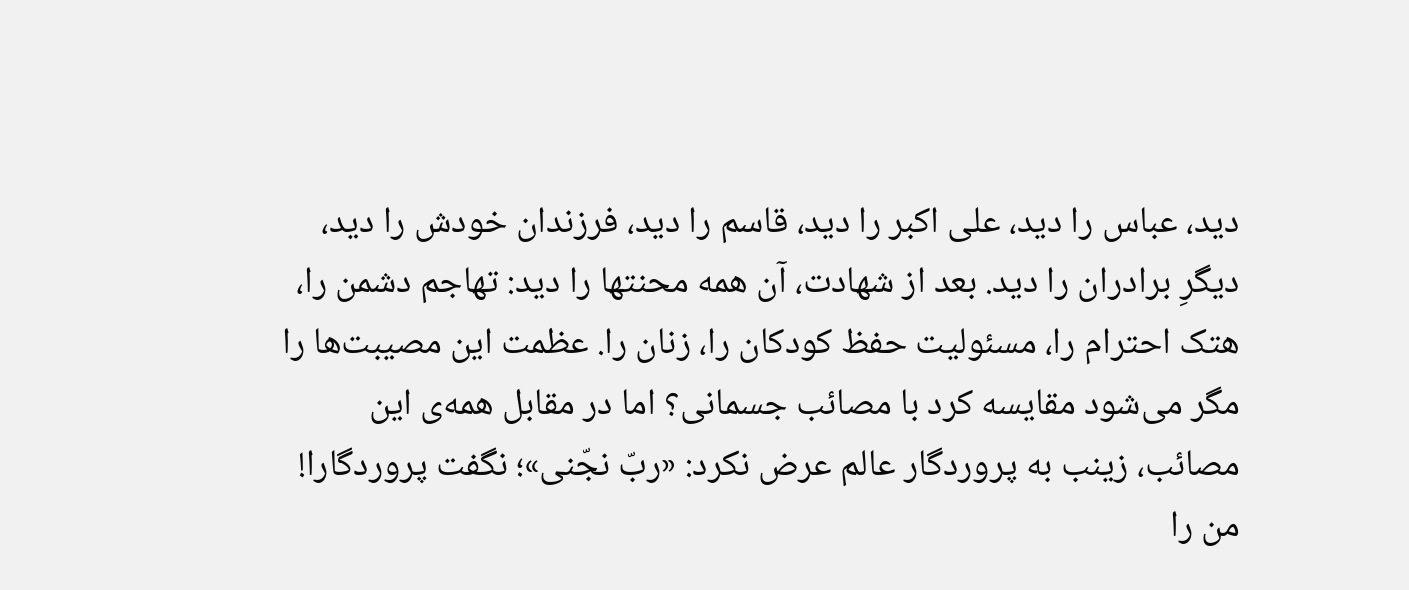دید، عباس را دید، علی اکبر را دید، قاسم را دید، فرزندان خودش را دید، دیگرِ برادران را دید. بعد از شهادت، آن همه محنتها را دید: تهاجم دشمن را، هتک احترام را، مسئولیت حفظ کودکان را، زنان را. عظمت این مصیبت‌ها را مگر می‌شود مقایسه کرد با مصائب جسمانی؟ اما در مقابل همه‌ی این مصائب، زینب به پروردگار عالم عرض نکرد: «ربّ نجّنی»؛ نگفت پروردگارا! من را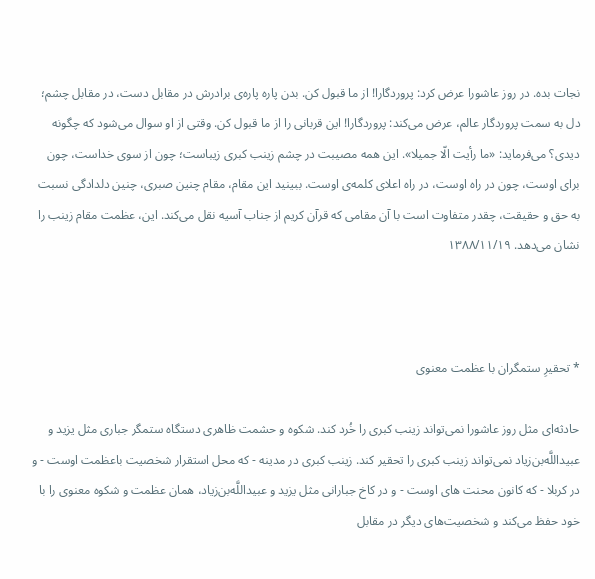نجات بده. در روز عاشورا عرض کرد: پروردگارا! از ما قبول کن. بدن پاره پاره‌ی برادرش در مقابل دست، در مقابل چشم؛ دل به سمت پروردگار عالم، عرض می‌کند: پروردگارا! این قربانی را از ما قبول کن. وقتی از او سوال می‌شود که چگونه دیدی؟ می‌فرماید: «ما رأیت الّا جمیلا». این همه مصیبت در چشم زینب کبری زیباست؛ چون از سوی خداست، چون برای اوست، چون در راه اوست، در راه اعلای کلمه‌ی اوست. ببینید این مقام، مقام چنین صبری، چنین دلدادگی نسبت به حق و حقیقت، چقدر متفاوت است با آن مقامی که قرآن کریم از جناب آسیه نقل می‌کند. این، عظمت مقام زینب را نشان می‌دهد. ۱۳۸۸/۱۱/۱۹



* تحقیرِ ستمگران با عظمت معنوی

حادثه‌ای مثل روز عاشورا نمی‌تواند زینب کبری را خُرد کند. شکوه و حشمت ظاهری دستگاه ستمگر جباری مثل یزید و عبیداللَّه‌بن‌زیاد نمی‌تواند زینب کبری را تحقیر کند. زینب کبری در مدینه - که محل استقرار شخصیت باعظمت اوست - و در کربلا - که کانون محنت های اوست - و در کاخ جبارانی مثل یزید و عبیداللَّه‌بن‌زیاد، همان عظمت و شکوه معنوی را با خود حفظ می‌کند و شخصیت‌های دیگر در مقابل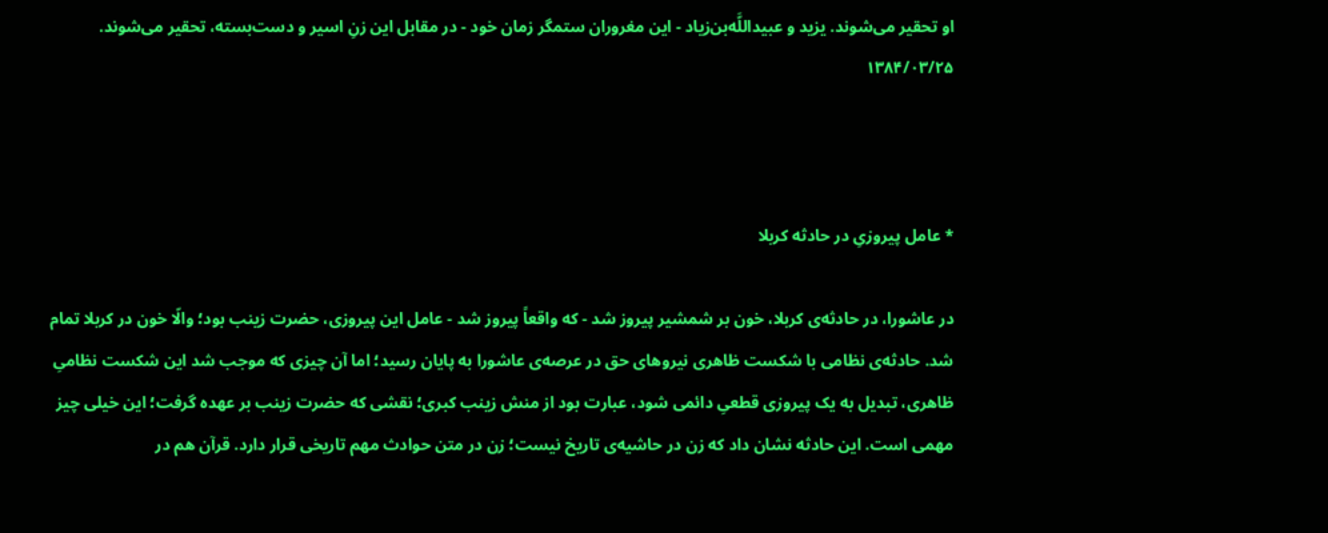او تحقیر می‌شوند. یزید و عبیداللَّه‌بن‌زیاد - این مغروران ستمگر زمان خود - در مقابل این زنِ اسیر و دست‌بسته، تحقیر می‌شوند. ۱۳۸۴/۰۳/۲۵



* عامل پیروزیِ در حادثه کربلا

در عاشورا، در حادثه‌ی کربلا، خون بر شمشیر پیروز شد - که واقعاً پیروز شد - عامل این پیروزی، حضرت زینب بود؛ والّا خون در کربلا تمام شد. حادثه‌ی نظامی با شکست ظاهری نیروهای حق در عرصه‌ی عاشورا به پایان رسید؛ اما آن چیزی که موجب شد این شکست نظامیِ ظاهری، تبدیل به یک پیروزی قطعیِ دائمی شود، عبارت بود از منش زینب کبری؛ نقشی که حضرت زینب بر عهده گرفت؛ این خیلی چیز مهمی است. این حادثه نشان داد که زن در حاشیه‌ی تاریخ نیست؛ زن در متن حوادث مهم تاریخی قرار دارد. قرآن هم در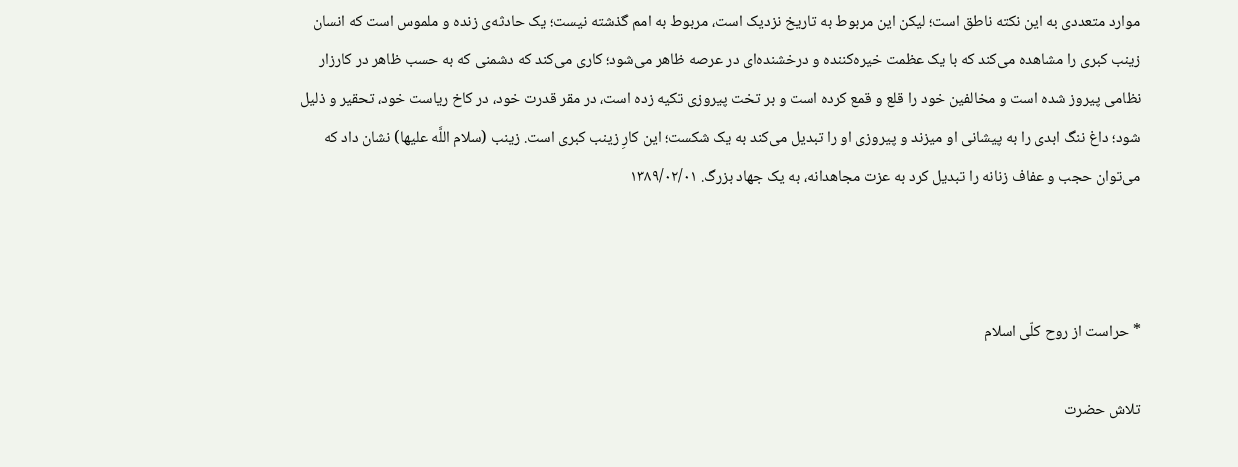موارد متعددی به این نکته ناطق است؛ لیکن این مربوط به تاریخ نزدیک است، مربوط به امم گذشته نیست؛ یک حادثه‌ی زنده و ملموس است که انسان زینب کبری را مشاهده می‌کند که با یک عظمت خیره‌کننده و درخشنده‌ای در عرصه ظاهر می‌شود؛ کاری می‌کند که دشمنی که به حسب ظاهر در کارزار نظامی پیروز شده است و مخالفین خود را قلع و قمع کرده است و بر تخت پیروزی تکیه زده است، در مقر قدرت خود، در کاخ ریاست خود، تحقیر و ذلیل شود؛ داغ ننگ ابدی را به پیشانی او میزند و پیروزی او را تبدیل می‌کند به یک شکست؛ این کارِ زینب کبری است. زینب (سلام اللَّه علیها) نشان داد که می‌توان حجب و عفاف زنانه را تبدیل کرد به عزت مجاهدانه، به یک جهاد بزرگ. ۱۳۸۹/۰۲/۰۱



* حراست از روح کلّی اسلام

تلاش حضرت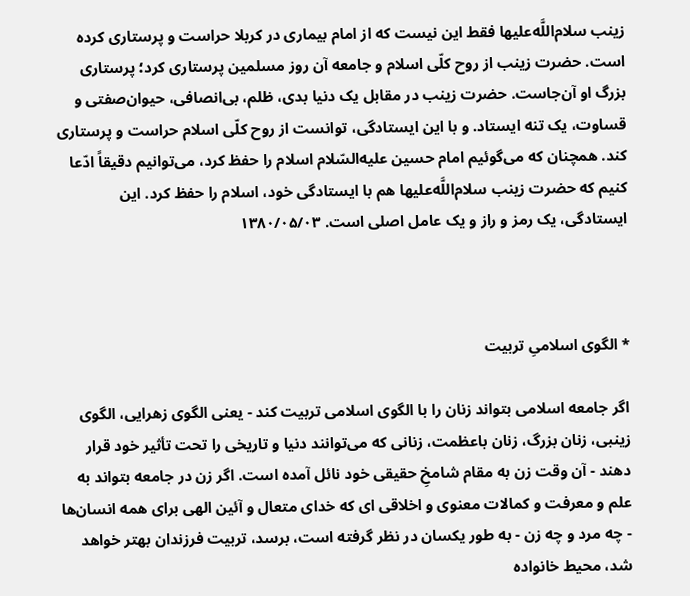زینب سلام‌اللَّه‌علیها فقط این نیست که از امام بیماری در کربلا حراست و پرستاری کرده است. حضرت زینب از روح کلّی اسلام و جامعه آن روز مسلمین پرستاری کرد؛ پرستاری بزرگ او آن‌جاست. حضرت زینب در مقابل یک دنیا بدی، ظلم، بی‌انصافی، حیوان‌صفتی و قساوت، یک تنه ایستاد. و با این ایستادگی، توانست از روح کلّی اسلام حراست و پرستاری کند. همچنان که می‌گوئیم امام حسین علیه‌السّلام اسلام را حفظ کرد، می‌توانیم دقیقاً ادّعا کنیم که حضرت زینب سلام‌اللَّه‌علیها هم با ایستادگی خود، اسلام را حفظ کرد. این ایستادگی، یک رمز و راز و یک عامل اصلی است. ۱۳۸۰/۰۵/۰۳



* الگوی اسلامیِ تربیت

اگر جامعه اسلامی بتواند زنان را با الگوی اسلامی تربیت کند - یعنی الگوی زهرایی، الگوی زینبی، زنان بزرگ، زنان باعظمت، زنانی که می‌توانند دنیا و تاریخی را تحت تأثیر خود قرار دهند - آن وقت زن به مقام شامخِ حقیقی خود نائل آمده است. اگر زن در جامعه بتواند به علم و معرفت و کمالات معنوی و اخلاقی ای که خدای متعال و آئین الهی برای همه انسان‌ها - چه مرد و چه زن - به طور یکسان در نظر گرفته است، برسد، تربیت فرزندان بهتر خواهد شد، محیط خانواده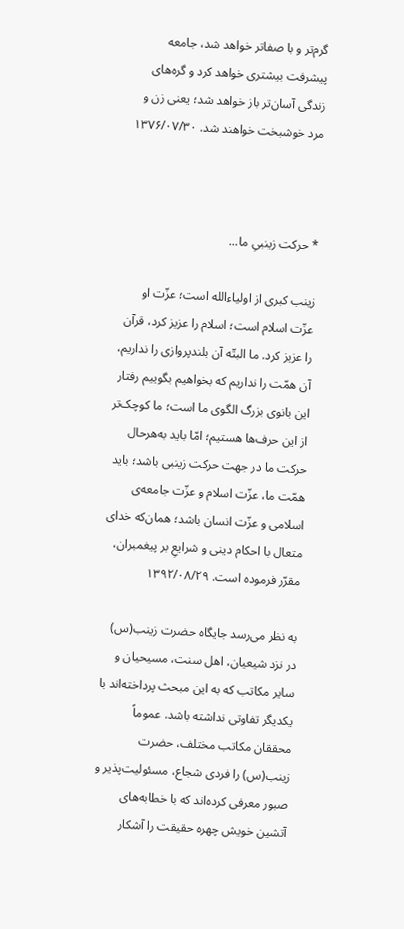گرم‌تر و با صفاتر خواهد شد، جامعه پیشرفت بیشتری خواهد کرد و گره‌های زندگی آسان‌تر باز خواهد شد؛ یعنی زن و مرد خوشبخت خواهند شد. ۱۳۷۶/۰۷/۳۰



* حرکت زینبیِ ما...

زینب کبری از اولیاءالله است؛ عزّت او عزّت اسلام است؛ اسلام را عزیز کرد، قرآن را عزیز کرد. ما البتّه آن بلندپروازی را نداریم، آن همّت را نداریم که بخواهیم بگوییم رفتار این بانوی بزرگ الگوی ما است؛ ما کوچک‌تر از این حرف‌ها هستیم؛ امّا باید به‌هرحال حرکت ما در جهت حرکت زینبی باشد؛ باید همّت ما، عزّت اسلام و عزّت جامعه‌ی اسلامی و عزّت انسان باشد؛ همان‌که خدای متعال با احکام دینی و شرایعِ بر پیغمبران، مقرّر فرموده است. ۱۳۹۲/۰۸/۲۹

به نظر می‌رسد جایگاه حضرت زینب(س) در نزد شیعیان، اهل سنت، مسیحیان و سایر مکاتب که به این مبحث پرداخته‌اند با یکدیگر تفاوتی نداشته باشد. عموماً محققان مکاتب مختلف، حضرت زینب(س) را فردی شجاع، مسئولیت‌پذیر و صبور معرفی کرده‌اند که با خطابه‌های آتشین خویش چهره حقیقت را آشکار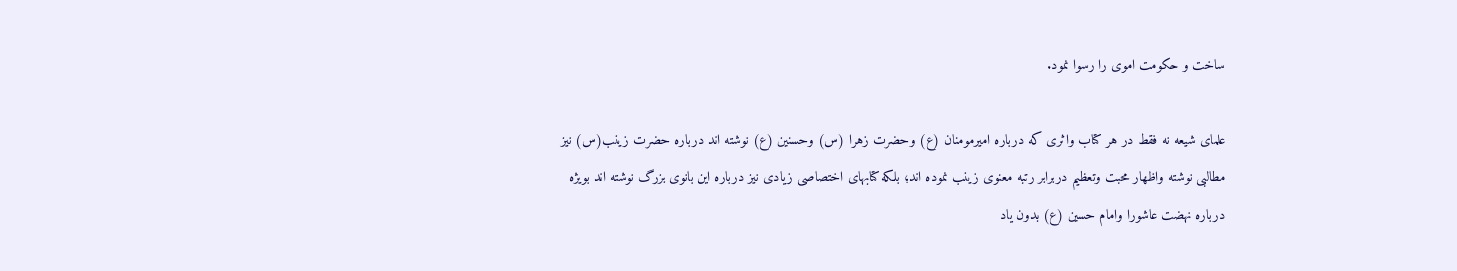ساخت و حکومت اموی را رسوا نمود.

علمای شیعه نه فقط در هر کتاب واثری که درباره امیرمومنان (ع) وحضرت زهرا (س) وحسنین (ع) نوشته اند درباره حضرت زینب(س) نیز مطالبی نوشته واظهار محبت وتعظیم دربرابر رتبه معنوی زینب نموده اند؛ بلکه کتابهای اختصاصی زیادی نیز درباره این بانوی بزرگ نوشته اند بویژه درباره نهضت عاشورا وامام حسین (ع) بدون یاد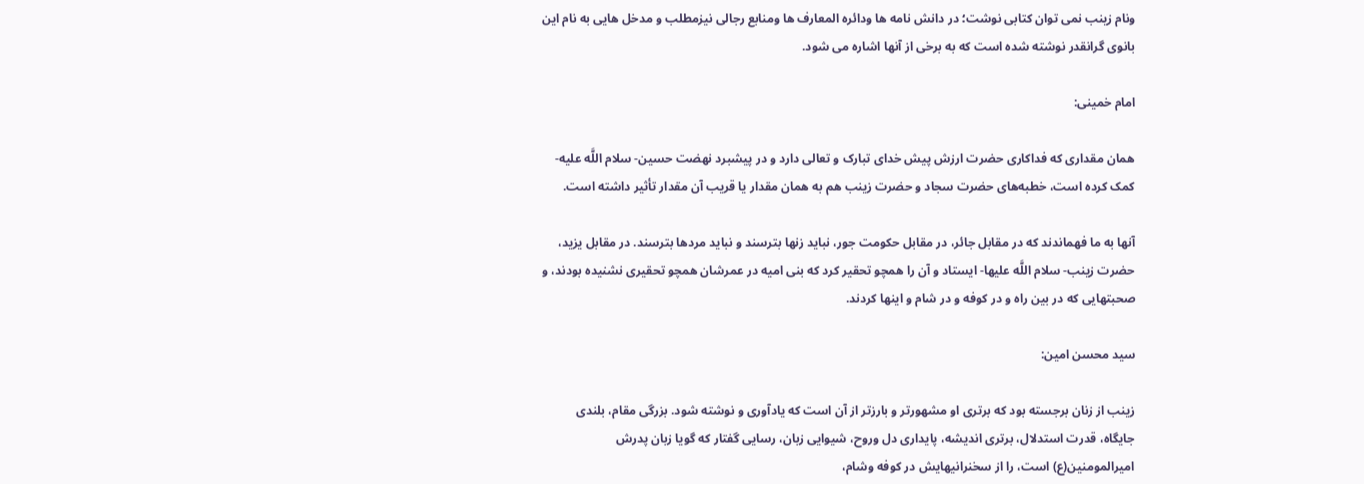ونام زینب نمی توان کتابی نوشت؛ در دانش نامه ها ودائره المعارف ها ومنابع رجالی نیزمطلب و مدخل هایی به نام این بانوی گرانقدر نوشته شده است که به برخی از آنها اشاره می شود.

امام خمینی:

همان مقداری که فداکاری حضرت ارزش پیش خدای تبارک و تعالی دارد و در پیشبرد نهضت حسین- سلام اللَّه علیه- کمک کرده است، خطبه‌های حضرت سجاد و حضرت زینب هم به همان مقدار یا قریب آن مقدار تأثیر داشته است.

آنها به ما فهماندند که در مقابل جائر، در مقابل حکومت جور، نباید زنها بترسند و نباید مردها بترسند. در مقابل یزید، حضرت زینب- سلام اللَّه علیها- ایستاد و آن را همچو تحقیر کرد که بنی امیه در عمرشان همچو تحقیری نشنیده بودند، و صحبتهایی که در بین راه و در کوفه و در شام و اینها کردند.

سید محسن امین:

زینب از زنان برجسته بود که برتری او مشهورتر و بارزتر از آن است که یادآوری و نوشته شود. بزرگی مقام، بلندی جایگاه، قدرت استدلال، برتری اندیشه، پایداری دل وروح، شیوایی زبان، رسایی گفتار که گویا زبان پدرش امیرالمومنین(ع) است، را از سخنرانیهایش در کوفه وشام،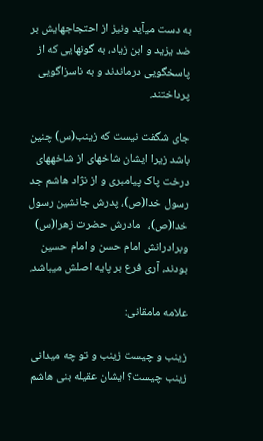به دست میآید ونیز از احتجاجهایش بر ضد یزید و ابن زیاد، به گونهایی که از پاسخگویی درماندند و به ناسزاگویی پرداختند.

جای شگفت نیست که زینب(س) چنین باشد زیرا ایشان شاخهای از شاخههای درخت پاک پیامبری و از نژاد هاشم جد رسول خدا(ص)، پدرش جانشین رسول خدا(ص)،   مادرش حضرت زهرا(س) وبرادرانش امام حسن و امام حسین بودند، آری فرع بر پایه اصلش میباشد.

علامه مامقانی:

زینب و چیست زینب و تو چه میدانی زینب چیست؟ ایشان عقیله بنی هاشم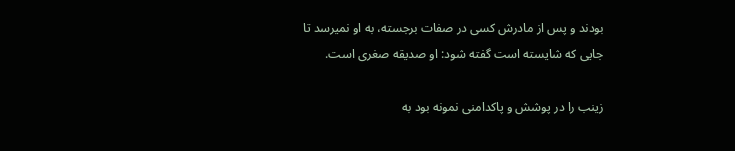بودند و پس از مادرش کسی در صفات برجسته، به او نمیرسد تا جایی که شایسته است گفته شود: او صدیقه صغری است.

زینب را در پوشش و پاکدامنی نمونه بود به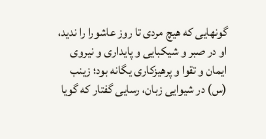گونهایی که هیچ مردی تا روز عاشورا را ندید، او در صبر و شیکبایی و پایداری و نیروی ایمان و تقوا و پرهیزکاری یگانه بود؛ زینب (س) در شیوایی زبان، رسایی گفتار که گویا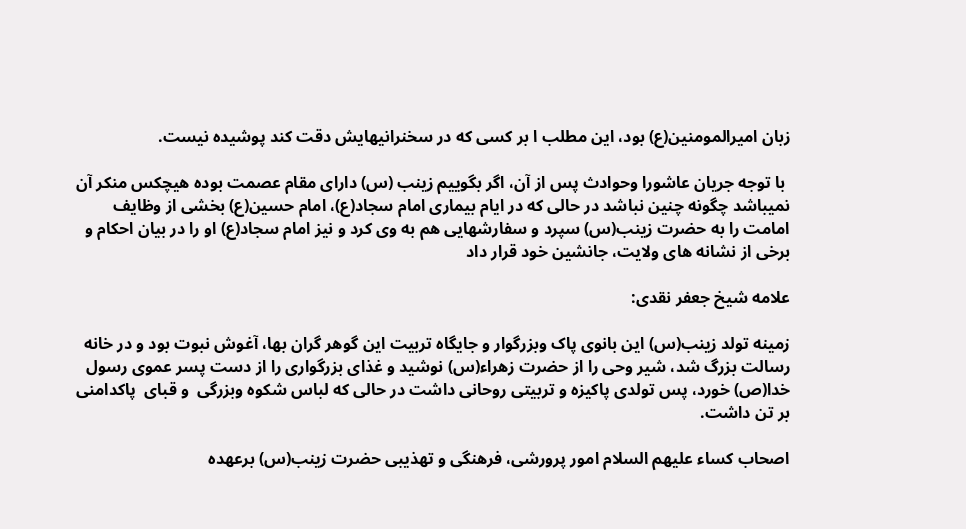زبان امیرالمومنین(ع) بود، این مطلب ا بر کسی که در سخنرانیهایش دقت کند پوشیده نیست.

 با توجه جریان عاشورا وحوادث پس از آن، اگر بگوییم زینب (س) دارای مقام عصمت بوده هیچکس منکر آن نمیباشد چگونه چنین نباشد در حالی که در ایام بیماری امام سجاد(ع)، امام حسین(ع) بخشی از وظایف امامت را به حضرت زینب(س) سپرد و سفارشهایی هم به وی کرد و نیز امام سجاد(ع) او را در بیان احکام و برخی از نشانه های ولایت، جانشین خود قرار داد

علامه شیخ جعفر نقدی:

زمینه تولد زینب(س) این بانوی پاک وبزرگوار و جایگاه تربیت این گوهر گران بها، آغوش نبوت بود و در خانه رسالت بزرگ شد، شیر وحی را از حضرت زهراء(س) نوشید و غذای بزرگواری را از دست پسر عموی رسول خدا(ص) خورد، پس تولدی پاکیزه و تربیتی روحانی داشت در حالی که لباس شکوه وبزرگی  و قبای  پاکدامنی بر تن داشت.

اصحاب کساء علیهم السلام امور پرورشی، فرهنگی و تهذیبی حضرت زینب(س) برعهده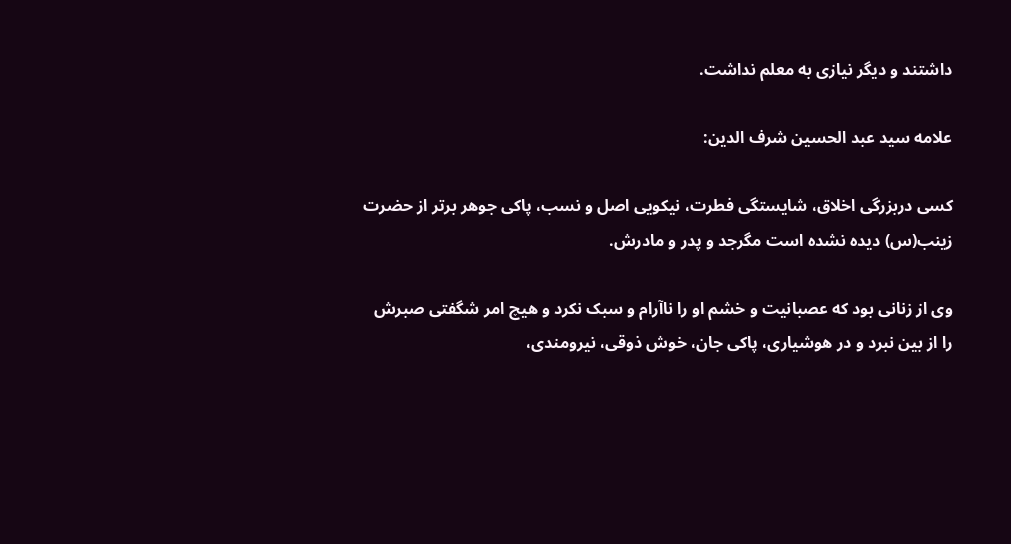داشتند و دیگر نیازی به معلم نداشت.

علامه سید عبد الحسین شرف الدین:

کسی دربزرگی اخلاق، شایستگی فطرت، نیکویی اصل و نسب، پاکی جوهر برتر از حضرت زینب(س) دیده نشده است مگرجد و پدر و مادرش.

وی از زنانی بود که عصبانیت و خشم او را ناآرام و سبک نکرد و هیچ امر شگفتی صبرش را از بین نبرد و در هوشیاری، پاکی جان، خوش ذوقی، نیرومندی،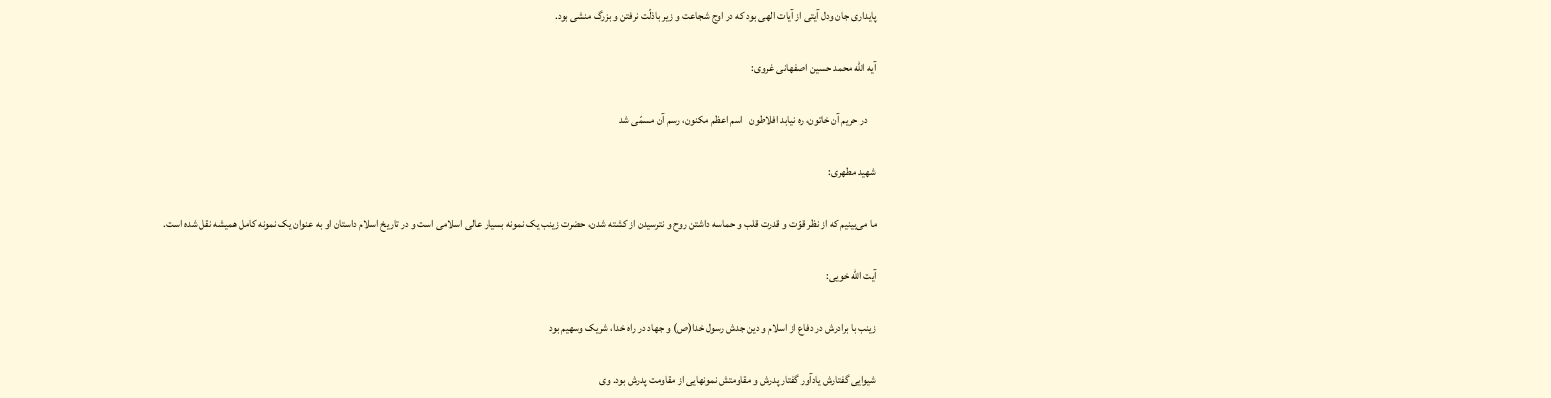پایداری جان ودل آیتی از آیات الهی بود که در اوج شجاعت و زیر باذلّت نرفتن و بزرگ منشی بود.

آیه اللّه محمد حسین اصفهانی غروی:

    در حریم آن خاتون، ره نیابد افلاطون   اسم اعظم مکنون، رسم آن مسمّی شد

شهید مطهری:

ما می‌بینیم که از نظر قوّت و قدرت قلب و حماسه داشتن روح و نترسیدن از کشته شدن، حضرت زینب یک نمونه بسیار عالی اسلامی است و در تاریخ اسلام داستان او به عنوان یک نمونه کامل همیشه نقل شده است.

آیت الله خویی:

زینب با برادرش در دفاع از اسلام و دین جدش رسول خدا(ص) و جهاد در راه خدا، شریک وسهیم بود

شیوایی گفتارش یادآور گفتار پدرش و مقاومتش نمونهایی از مقاومت پدرش بود. وی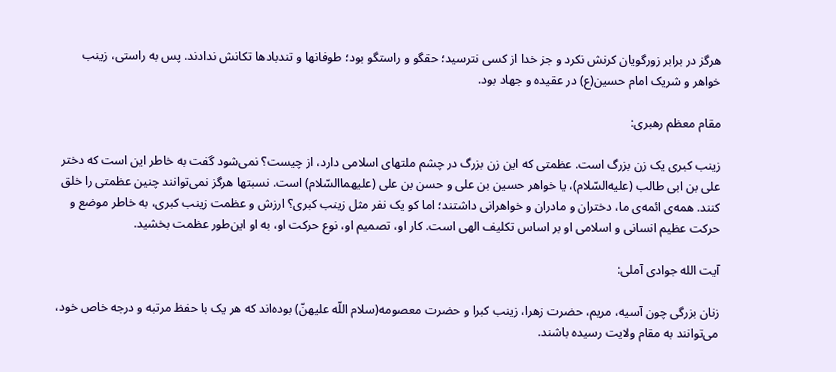هرگز در برابر زورگویان کرنش نکرد و جز خدا از کسی نترسید؛ حقگو و راستگو بود؛ طوفانها و تندبادها تکانش ندادند. پس به راستی، زینب خواهر و شریک امام حسین(ع) در عقیده و جهاد بود.

مقام معظم رهبری:

زینب کبری یک زن بزرگ است. عظمتی که این زن بزرگ در چشم ملتهای اسلامی دارد، از چیست؟ نمی‌شود گفت به خاطر این است که دختر علی بن ابی طالب (علیه‌السّلام)، یا خواهر حسین بن علی و حسن بن علی (علیهماالسّلام) است. نسبتها هرگز نمی‌توانند چنین عظمتی را خلق کنند. همه‌ی ائمه‌ی ما، دختران و مادران و خواهرانی داشتند؛ اما کو یک نفر مثل زینب کبری؟ ارزش و عظمت زینب کبری، به خاطر موضع و حرکت عظیم انسانی و اسلامی او بر اساس تکلیف الهی است. کار او، تصمیم او، نوع حرکت او، به او این‌طور عظمت بخشید.

آیت الله جوادی آملی:

زنان بزرگی چون آسیه، مریم، حضرت زهرا، زینب کبرا و حضرت معصومه(سلام اللّه علیهنّ) بوده‌اند که هر یک با حفظ مرتبه و درجه خاص خود، می‌توانند به مقام ولایت رسیده باشند.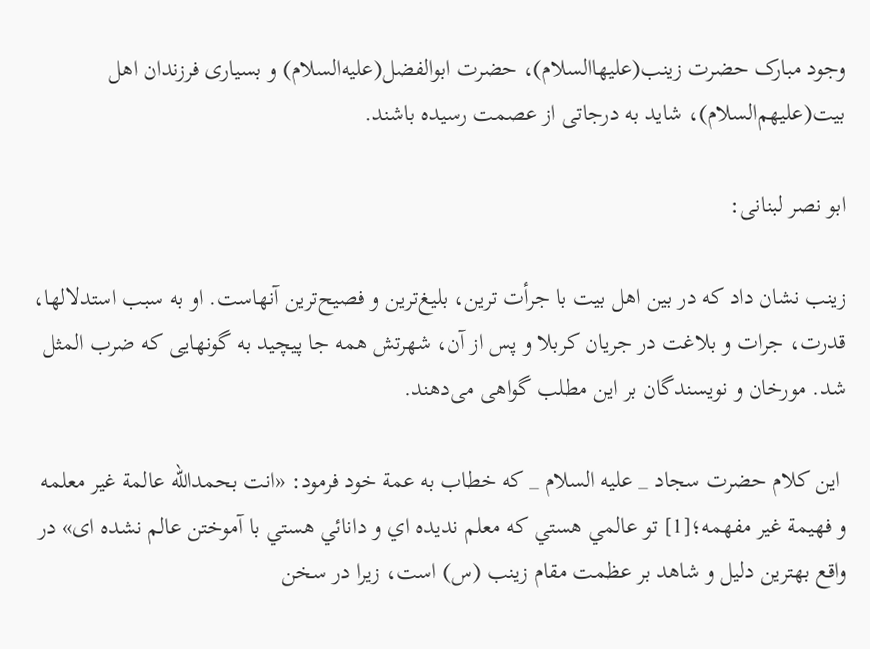وجود مبارک حضرت زینب(علیهاالسلام)، حضرت ابوالفضل(علیه‌السلام) و بسیاری فرزندان اهل بیت(علیهم‌السلام)، شاید به درجاتی از عصمت رسیده باشند.

ابو نصر لبنانی:

زینب نشان داد که در بین اهل بیت با جرأت ترین، بلیغ‌ترین و فصیح‌ترین آنهاست. او به سبب استدلالها، قدرت، جرات و بلاغت در جریان کربلا و پس از آن، شهرتش همه جا پیچید به گونهایی که ضرب المثل شد. مورخان و نویسندگان بر این مطلب گواهی می‌دهند.

 اين كلام حضرت سجاد _ عليه السلام _ كه خطاب به عمة خود فرمود: «انت بحمدالله عالمة غير معلمه و فهيمة غير مفهمه؛[1] تو عالمي هستي كه معلم نديده اي و دانائي هستي با آموختن عالم نشده ای» در واقع بهترين دليل و شاهد بر عظمت مقام زينب (س) است، زيرا در سخن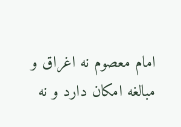امام معصوم نه اغراق و مبالغه امكان دارد و نه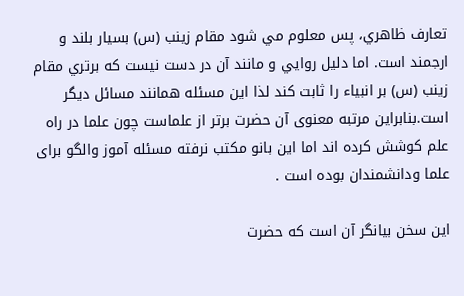تعارف ظاهري، پس معلوم مي شود مقام زينب (س) بسيار بلند و ارجمند است. اما دليل روايي و مانند آن در دست نيست كه برتري مقام زينب (س) بر انبياء را ثابت كند لذا اين مسئله همانند مسائل ديگر است.بنابراین مرتبه معنوی آن حضرت برتر از علماست چون علما در راه علم کوشش کرده اند اما این بانو مکتب نرفته مسئله آموز والگو برای علما ودانشمندان بوده است .

این سخن بیانگر آن است که حضرت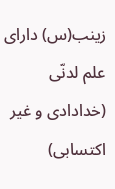زینب(س) دارای علم لدنّی (خدادادی و غیر اکتسابی)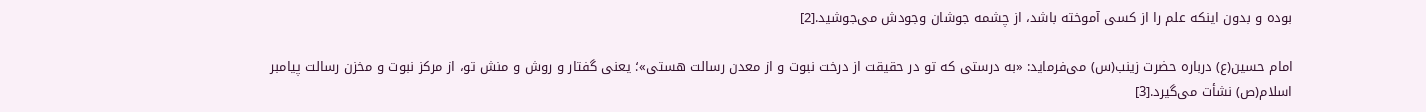بوده و بدون اینکه علم را از کسی آموخته باشد، از چشمه جوشان وجودش می‌جوشید.[2]

امام حسین(ع) درباره حضرت زینب(س) می‌فرماید: «به درستی که تو در حقیقت از درخت نبوت و از معدن رسالت هستی»؛ یعنی گفتار و روش و منش تو، از مرکز نبوت و مخزن رسالت پیامبر اسلام(ص) نشأت می‌گیرد.[3]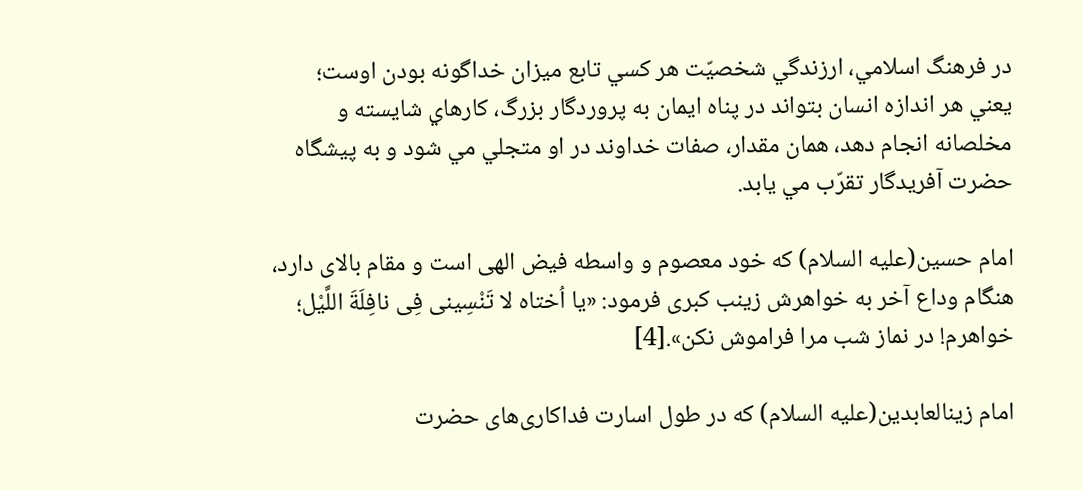در فرهنگ اسلامي، ارزندگي شخصيّت هر كسي تابع ميزان خداگونه بودن اوست؛ يعني هر اندازه انسان بتواند در پناه ايمان به پروردگار بزرگ، كارهاي شايسته و مخلصانه انجام دهد، همان مقدار، صفات خداوند در او متجلي مي شود و به پيشگاه حضرت آفريدگار تقرّب مي يابد.

امام حسین(علیه السلام) که خود معصوم و واسطه فیض الهى است و مقام بالای دارد، هنگام وداع آخر به خواهرش زینب کبری فرمود: «یا اُختاه لا تَنْسِینی فِی نافِلَةَ اللَّیْل؛ خواهرم! در نماز شب مرا فراموش نکن».[4]

امام زینالعابدین(علیه السلام) که در طول اسارت فداکاری‌های حضرت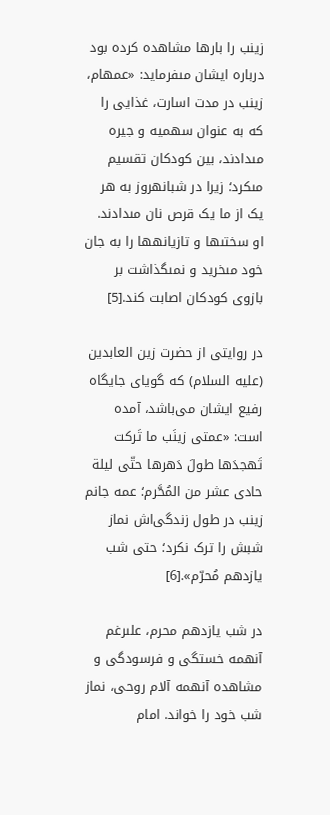زینب را بارها مشاهده کرده بود درباره ایشان مىفرماید: «عمهام، زینب در مدت اسارت، غذایى را که به عنوان سهمیه و جیره مىدادند، بین کودکان تقسیم مىکرد؛ زیرا در شبانهروز به هر یک از ما یک قرص نان مىدادند. او سختىها و تازیانهها را به جان خود مىخرید و نمىگذاشت بر بازوى کودکان اصابت کند.[5]

در روایتی از حضرت زین العابدین (علیه السلام) که گویای جایگاه رفیع ایشان می‌باشد، آمده است: «عمتی زینَب ما تَرکت تَهجدَها طولَ دَهرها حتّی لیلة حادی عشر من المُحَّرم؛ عمه جانم زینب در طول زندگی‌اش نماز شبش را ترک نکرد؛ حتی شب یازدهم مُحرّم».[6]

در شب یازدهم محرم، علىرغم آنهمه خستگى و فرسودگى و مشاهده آنهمه آلام روحى، نماز شب خود را خواند. امام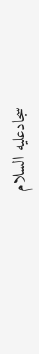سجادعلیه السلام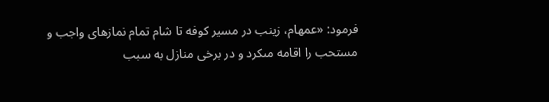فرمود: «عمهام، زینب در مسیر کوفه تا شام تمام نمازهاى واجب و مستحب را اقامه مىکرد و در برخی منازل به سبب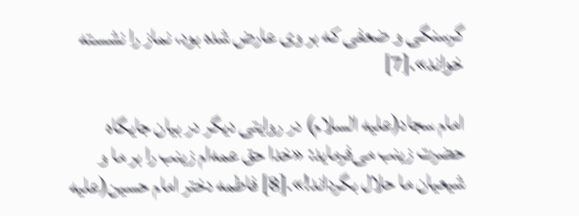گرسنگی و ضعفی که بر وی عارض شده بود، نماز را نشسته خواند».[7]

امام سجاد(علیه السلام) در روایتی دیگر در بیان جایگاه حضرت زینب می‌فرماید: «خدا حق عمه‌ام زینب را بر ما و شیعیان ما حلال بگرداند!».[8] فاطمه دختر امام حسین(علیه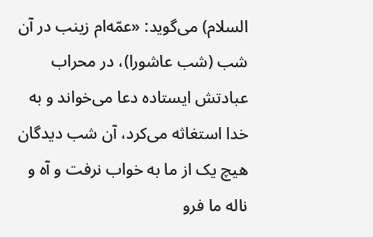السلام) می‌گوید: «عمّه‌ام زینب در آن شب (شب عاشورا)، در محراب عبادتش ایستاده دعا می‌خواند و به خدا استغاثه می‌کرد، آن شب دیدگان هیچ یک از ما به خواب نرفت و آه و ناله ما فرو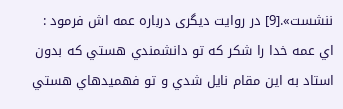ننشست».[9] در روایت دیگری درباره عمه اش فرمود : اي عمه خدا را شكر كه تو دانشمندي هستي كه بدون استاد به اين مقام نايل شدي و تو فهميدهاي هستي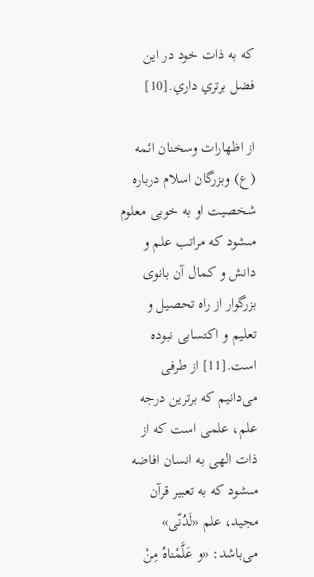كه به ذات خود در اين فضل برتري داري.[10]

از اظهارات وسخنان ائمه (ع) وبزرگان اسلام درباره شخصیت او به خوبى معلوم مىشود که مراتب علم و دانش و کمال آن بانوى بزرگوار از راه تحصیل و تعلیم و اکتسابى نبوده است.[11] از طرفی می‌دانیم که برترین درجه علم، علمى است که از ذات الهى به انسان افاضه مىشود که به تعبیر قرآن مجید، علم «لَدُنّى» می‌باشد: «و عَلَّمْناهُ مِنْ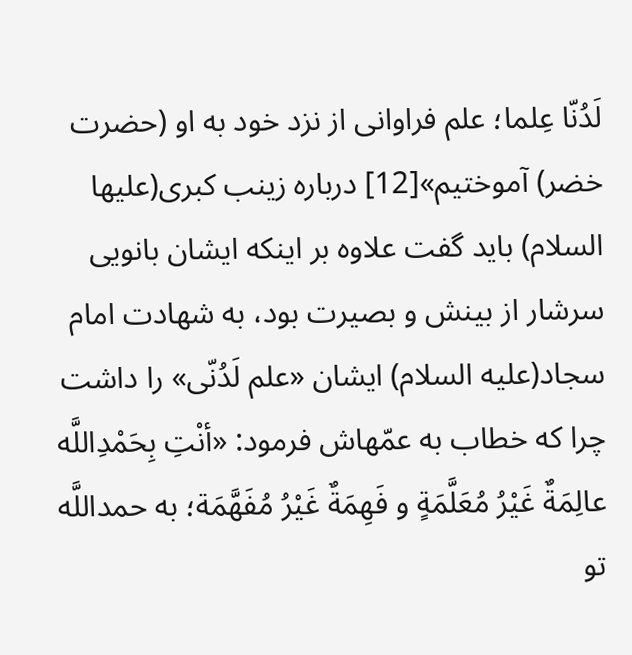لَدُنّا عِلما؛ علم فراوانى از نزد خود به او (حضرت خضر) آموختیم»[12] درباره زینب کبرى(علیها السلام) باید گفت علاوه بر اینکه ایشان بانویى سرشار از بینش و بصیرت بود، به شهادت امام سجاد(علیه السلام) ایشان «علم لَدُنّى» را داشت چرا که خطاب به عمّهاش فرمود: «أنْتِ بِحَمْدِاللَّه عالِمَةٌ غَیْرُ مُعَلَّمَةٍ و فَهِمَةٌ غَیْرُ مُفَهَّمَة؛ به حمداللَّه تو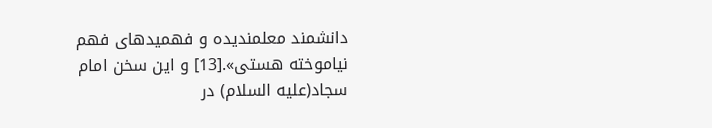دانشمند معلمندیده و فهمیدهاى فهم نیاموخته هستى».[13] و این سخن امام سجاد(علیه السلام) در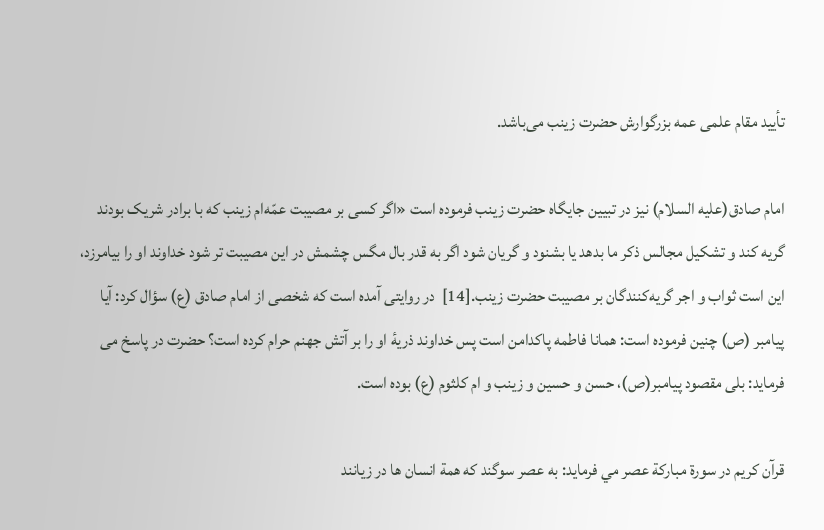تأیید مقام علمی عمه بزرگوارش حضرت زینب می‌باشد.

امام صادق(علیه السلام) نیز در تبیین جایگاه حضرت زینب فرموده است «اگر کسی بر مصیبت عمّه‌ام زینب که با برادر شریک بودند گریه کند و تشکیل مجالس ذکر ما بدهد یا بشنود و گریان شود اگر به قدر بال مگس چشمش در این مصیبت تر شود خداوند او را بیامرزد، این است ثواب و اجر گریه‌کنندگان بر مصیبت حضرت زینب.[14]  در روایتی آمده است که شخصی از امام صادق (ع) سؤال کرد: آیا پیامبر (ص) چنین فرموده است: همانا فاطمه پاکدامن است پس خداوند ذریۀ او را بر آتش جهنم حرام کرده است؟ حضرت در پاسخ می فرماید: بلی مقصود پیامبر(ص)، حسن و حسین و زینب و ام کلثوم (ع) بوده است.

قرآن كريم در سورة مباركة عصر مي فرمايد: به عصر سوگند كه همة انسان ها در زيانند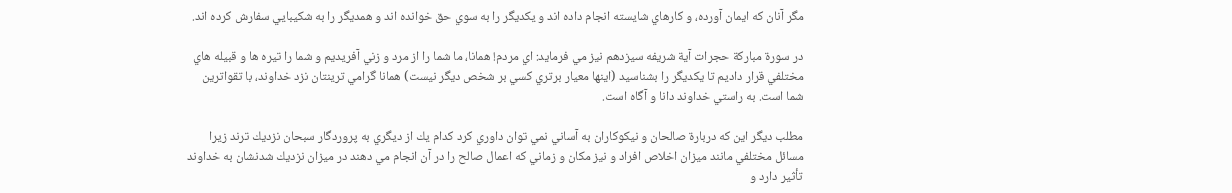مگر آنان كه ايمان آورده، و كارهاي شايسته انجام داده اند و يكديگر را به سوي حق خوانده اند و همديگر را به شكيبايي سفارش كرده اند.

در سورة مباركة حجرات آية شريفه سيزدهم نيز مي فرمايد: اي مردم! همانا، ما شما را از مرد و زني آفريديم و شما را تيره ها و قبيله هاي مختلفي قرار داديم تا يكديگر را بشناسيد (اينها معيار برتري كسي بر شخص ديگر نيست) همانا گرامي ترينتان نزد خداوند، با تقواترين شما است. به راستي خداوند دانا و آگاه است.

مطلب ديگر اين كه دربارة صالحان و نيكوكاران به آساني نمي توان داوري كرد كدام يك از ديگري به پروردگار سبحان نزديك ترند زيرا مسائل مختلفي مانند ميزان اخلاص افراد و نيز مكان و زماني كه اعمال صالح را در آن انجام مي دهند در ميزان نزديك شدنشان به خداوند تأثير دارد و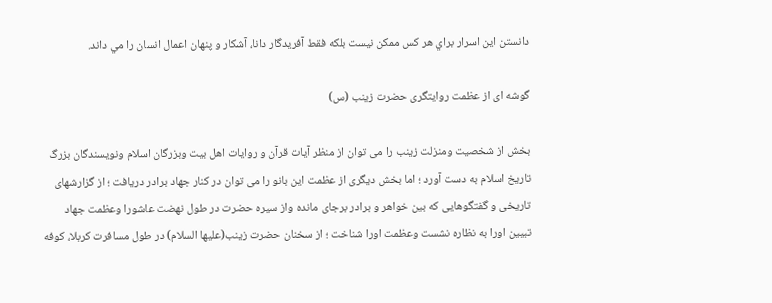دانستن اين اسرار براي هر كس ممكن نيست بلكه فقط آفريدگار دانا، آشكار و پنهان اعمال انسان را مي داند.

گوشه ای از عظمت روایتگری حضرت زینب (س)

بخش از شخصیت ومنزلت زینب را می توان از منظر آیات قرآن و روایات اهل بیت وبزرگان اسلام ونویسندگان بزرگ تاریخ اسلام به دست آورد ؛ اما بخش دیگری از عظمت این بانو را می توان در کنار جهاد برادر دریافت ؛ از گزارشهای تاریخی و گفتگوهایی که بین خواهر و برادر برجای مانده واز سیره حضرت در طول نهضت عاشورا وعظمت جهاد تبیین اورا به نظاره نشست وعظمت اورا شناخت ؛ از سخنان حضرت زینب(علیها السلام) در طول مسافرت کربلا، کوفه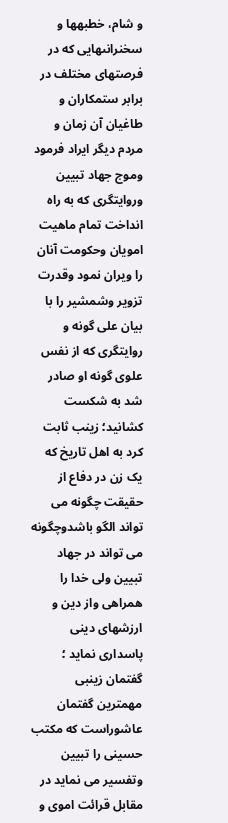و شام، خطبهها و سخنرانىهایى که در فرصتهاى مختلف در برابر ستمکاران و طاغیان آن زمان و مردم دیگر ایراد فرمود وموج جهاد تبیین وروایتگری که به راه انداخت تمام ماهیت امویان وحکومت آنان را ویران نمود وقدرت تزویر وشمشیر را با بیان علی گونه و روایتگری که از نفس علوی گونه او صادر شد به شکست کشانید؛ زینب ثابت کرد به اهل تاریخ که یک زن در دفاع از حقیقت چگونه می تواند الگو باشدوچگونه می تواند در جهاد تبیین ولی خدا را همراهی واز دین و ارزشهای دینی پاسداری نماید ؛ گفتمان زینبی مهمترین گفتمان عاشوراست که مکتب حسینی را تبیین وتفسیر می نماید در مقابل قرائت اموی و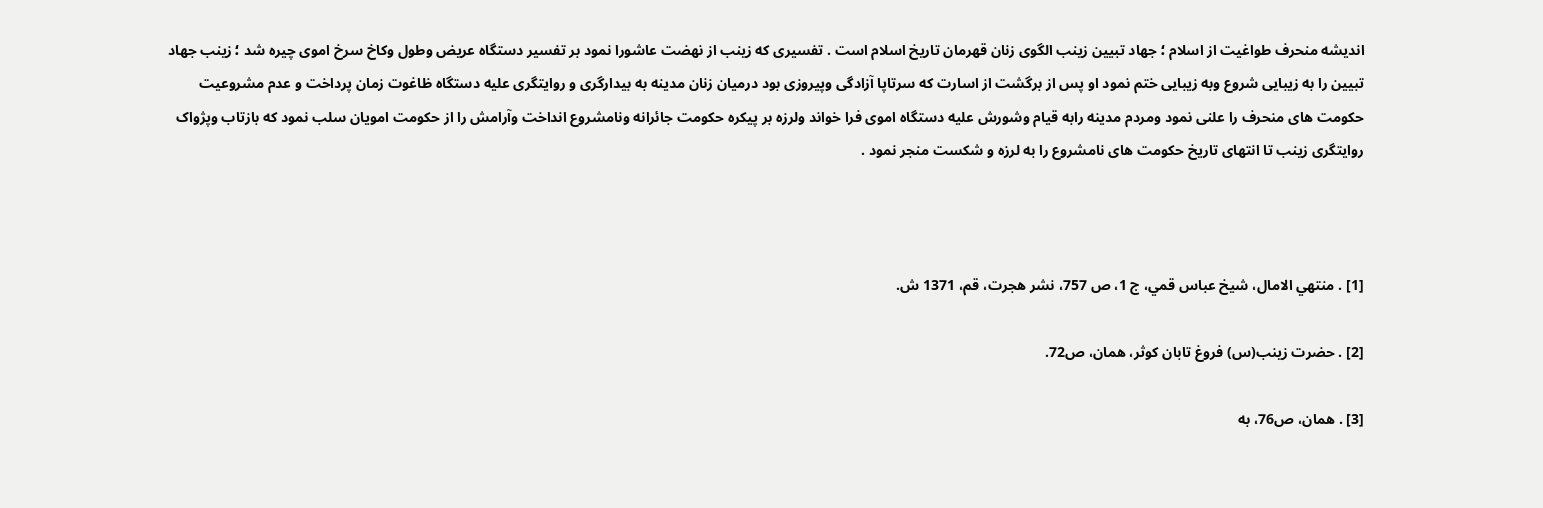اندیشه منحرف طواغیت از اسلام ؛ جهاد تبیین زینب الگوی زنان قهرمان تاریخ اسلام است . تفسیری که زینب از نهضت عاشورا نمود بر تفسیر دستگاه عریض وطول وکاخ سرخ اموی چیره شد ؛ زینب جهاد تبیین را به زیبایی شروع وبه زیبایی ختم نمود او پس از برگشت از اسارت که سرتاپا آزادگی وپیروزی بود درمیان زنان مدینه به بیدارگری و روایتگری علیه دستگاه ظاغوت زمان پرداخت و عدم مشروعیت حکومت های منحرف را علنی نمود ومردم مدینه رابه قیام وشورش علیه دستگاه اموی فرا خواند ولرزه بر پیکره حکومت جائرانه ونامشروع انداخت وآرامش را از حکومت امویان سلب نمود که بازتاب وپژواک روایتگری زینب تا انتهای تاریخ حکومت های نامشروع را به لرزه و شکست منجر نمود .



[1] . منتهي الامال، شيخ عباس قمي، ج 1، ص 757، نشر هجرت، قم، 1371 ش.

[2] . حضرت زینب(س) فروغ تابان کوثر، همان، ص72.

[3] . همان، ص76، به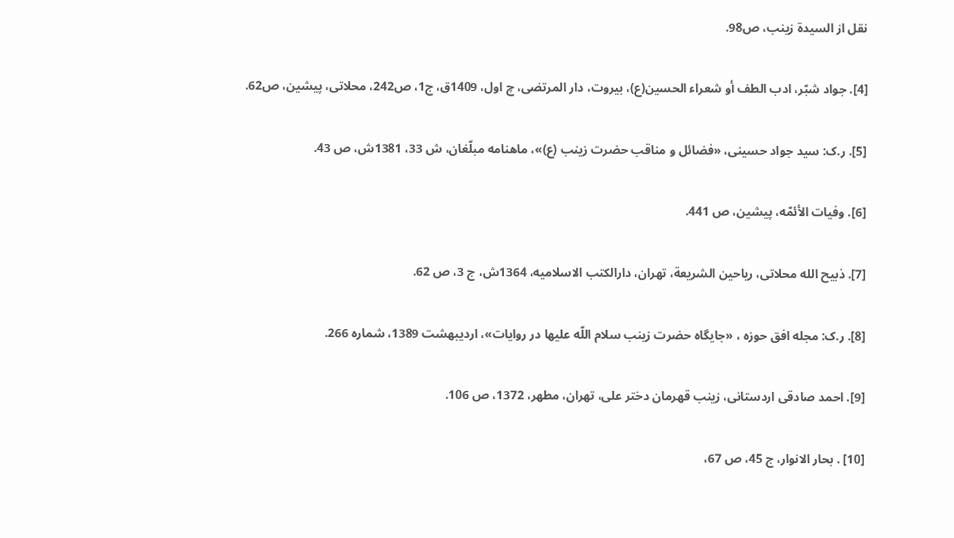نقل از السیدة زینب، ص98.

[4]. جواد شبّر، ادب الطف أو شعراء الحسين(ع)، بیروت، دار المرتضى، چ اول، 1409ق، ج1، ص242، محلاتی، پیشین، ص62.

[5]. ر.ک: سید جواد حسینی، «فضائل و مناقب حضرت زینب (ع)»، ماهنامه مبلّغان، ش 33، 1381ش، ص 43.

[6]. وفیات‌ الأئمّه، پیشین، ص 441.

[7]. ذبيح الله محلاتى، ریاحین الشریعة، تهران، دارالکتب الاسلامیه، 1364ش، ج 3، ص 62.

[8]. ر.ک: مجله افق حوزه ، «جایگاه حضرت زینب سلام اللّه علیها در روایات»، اردیبهشت 1389، شماره 266.

[9]. احمد صادقی اردستانی، زینب قهرمان دختر علی، تهران، مطهر، 1372، ص 106.

[10] . بحار الانوار، ج 45، ص 67،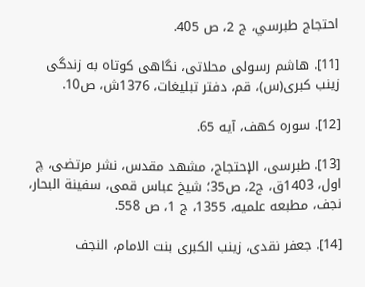احتجاج طبرسي، ج 2، ص 405.

[11]. هاشم رسولى محلاتى، نگاهی کوتاه به زندگی زینب کبری(س)، قم، دفتر تبلیغات، 1376ش، ص10.

[12]. سوره کهف، آیه 65.

[13]. طبرسى، الإحتجاج، مشهد مقدس، نشر مرتضى، چ اول، 1403ق، ج2، ص35؛ شیخ عباس قمى، سفینة البحار، نجف، مطبعه علميه، 1355، ج 1، ص 558.

[14]. جعفر نقدی، زینب الکبری بنت الامام، النجف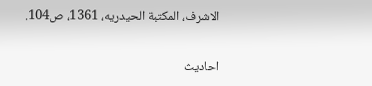الاشرف، المکتبة الحیدریه، 1361، ص104.

احادیث